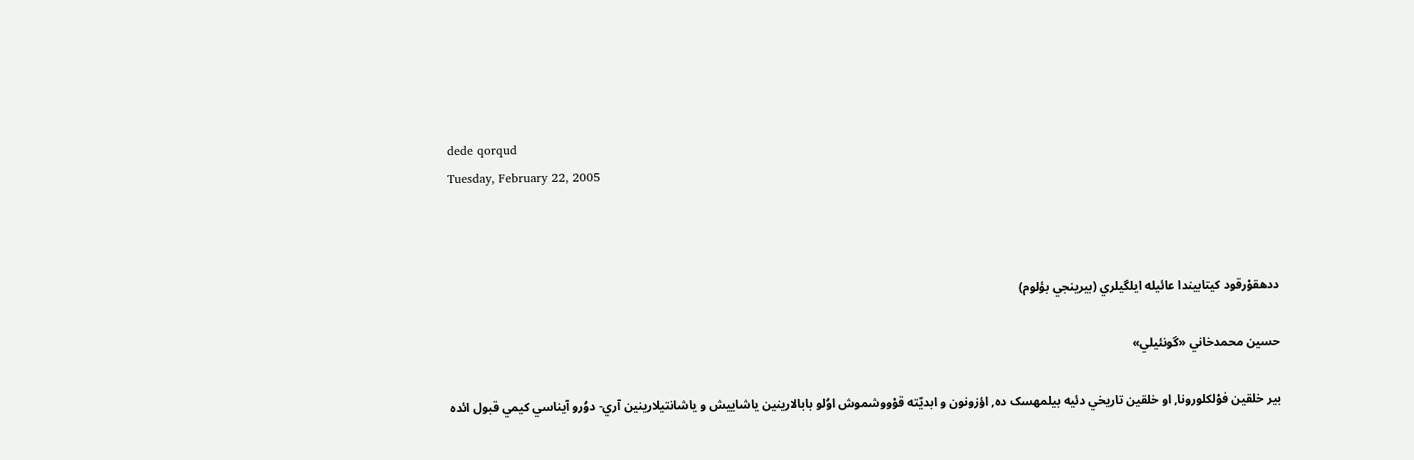dede qorqud
Tuesday, February 22, 2005



ددهقوْرقود کيتابيندا عائيله ايلگيلري (بيرينجي بؤلوم)

حسين محمدخاني «گونئيلي»

بير خلقين فوْلکلورونا, او خلقين تاريخي دئيه بيلمهسک ده, اؤزونون و ابديّته قوْووشموش اوُلو بابالارينين ياشاييش و ياشانتيلارينين آري- دوُرو آيناسي کيمي قبول ائده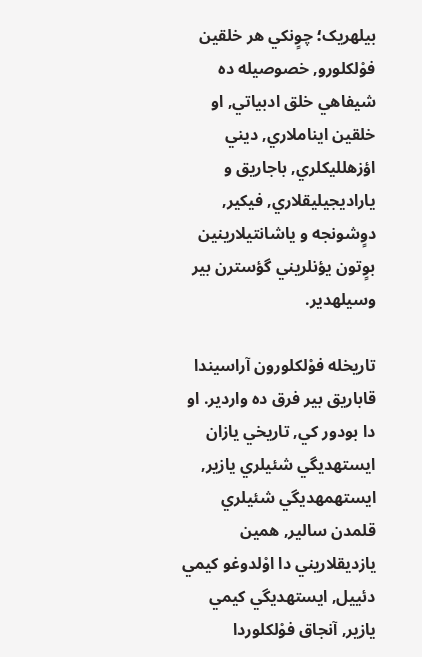بيلهريک؛ چوٍنکي هر خلقين فوْلکلورو, خصوصيله ده شيفاهي خلق ادبياتي, او خلقين ايناملاري, ديني اؤزهلليکلري, باجاريق و ياراديجيليقلاري, فيکير, دوٍشونجه و ياشانتيلارينين بوٍتون يؤنلريني گؤسترن بير وسيلهدير.

تاريخله فوْلکلورون آراسيندا قاباريق بير فرق ده واردير. او دا بودور کي, تاريخي يازان ايستهديگي شئيلري يازير, ايستهمهديگي شئيلري قلمدن سالير, همين يازديقلاريني دا اوْلدوغو کيمي دئييل, ايستهديگي کيمي يازير, آنجاق فوْلکلوردا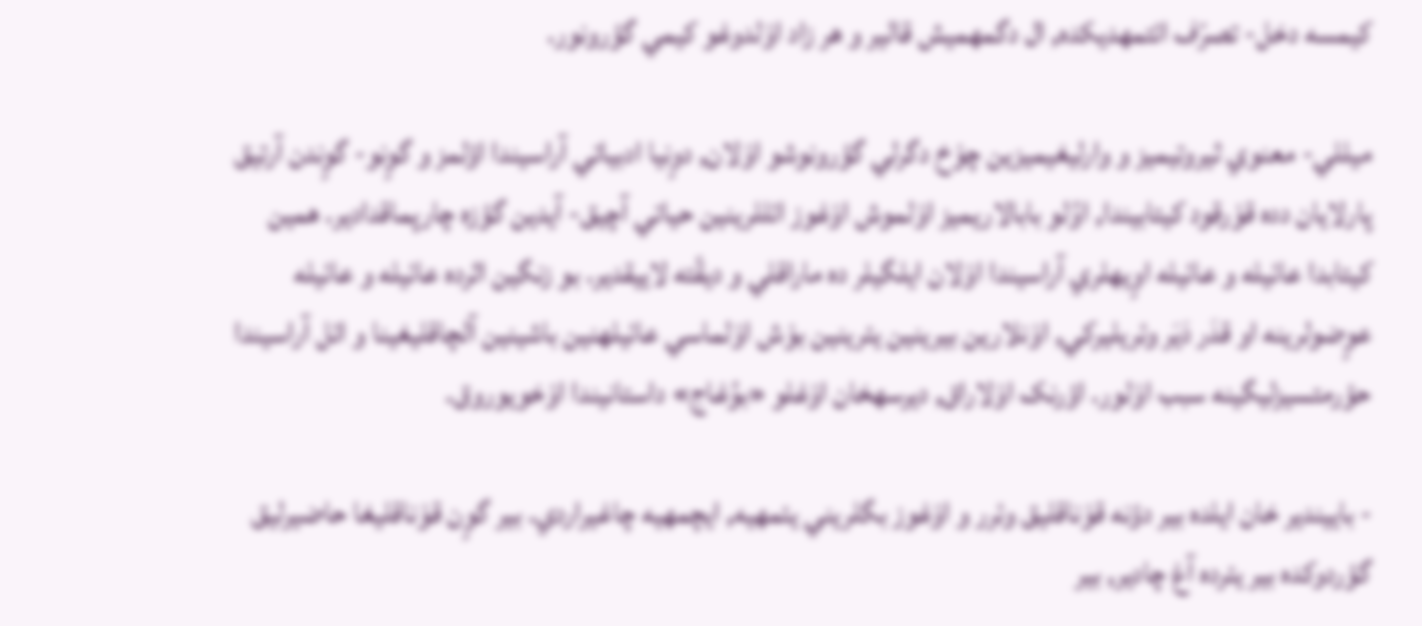کيمسه دخل- تصرّف ائتمهديکده, ال دگمهميش قالير و هر زاد اوْلدوغو کيمي گؤرونور.

ميللي- معنوي ثيروتيميز و وارليغيميزين چوْخ دگرلي گؤرونوشو اوْلان, دوٍنيا ادبياتي آراسيندا اؤلمز و گوٍنو- گوٍندن آرتيق پارلايان دده قوْرقود کيتابيندا, اوُلو بابالاريميز اوْلموش اوْغوز ائللرينين حياتي آچيق- آيدين گؤزه چارپماقدادير. همين کيتابدا عائيله و عائيله اوٍيهلري آراسيندا اوْلان ايلگيلر ده ماراقلي و ديقّته لاييقدير. بو زنگين اثرده عائيله و عائيله عوٍضولرينه او قدَر دَيَر وئريليرکي, اوْنلارين بيرينين يئرينين بوْش اوْلماسي عائيلهنين باشينين آلچاقليغينا و ائل آراسيندا حؤرمتسيزليگينه سبب اوْلور. اؤرنک اوْلاراق, ديرسهخان اوْغلو «بوُغاج» داستانيندا اوْخويوروق.

- باييندير خان ايلده بير دؤنه قوْناقليق وئرر و اوْغوز بگلريني يئمهيه, ايچمهيه چاغيراردي. بير گوٍن قوْناقليغا حاضيرليق گؤردوکده بير يئرده آغ چادير, بير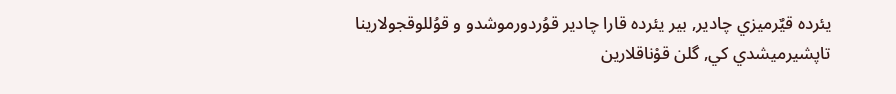يئرده قيٌرميزي چادير, بير يئرده قارا چادير قوُردورموشدو و قوُللوقجولارينا تاپشيرميشدي کي, گلن قوْناقلارين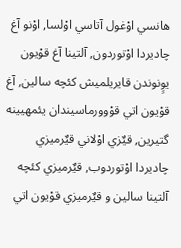هانسي اوْغول آتاسي اوْلسا, اوْنو آغ چاديردا اوْتوردون, آلتينا آغ قوْيون يوٍنوندن قايريلميش کئچه سالين, آغ قوْيون اتي قوْوورماسيندان يئمهيينه گتيرين, قيٌزي اوْلاني قيٌرميزي چاديردا اوْتوردوب, قيٌرميزي کئچه آلتينا سالين و قيٌرميزي قوْيون اتي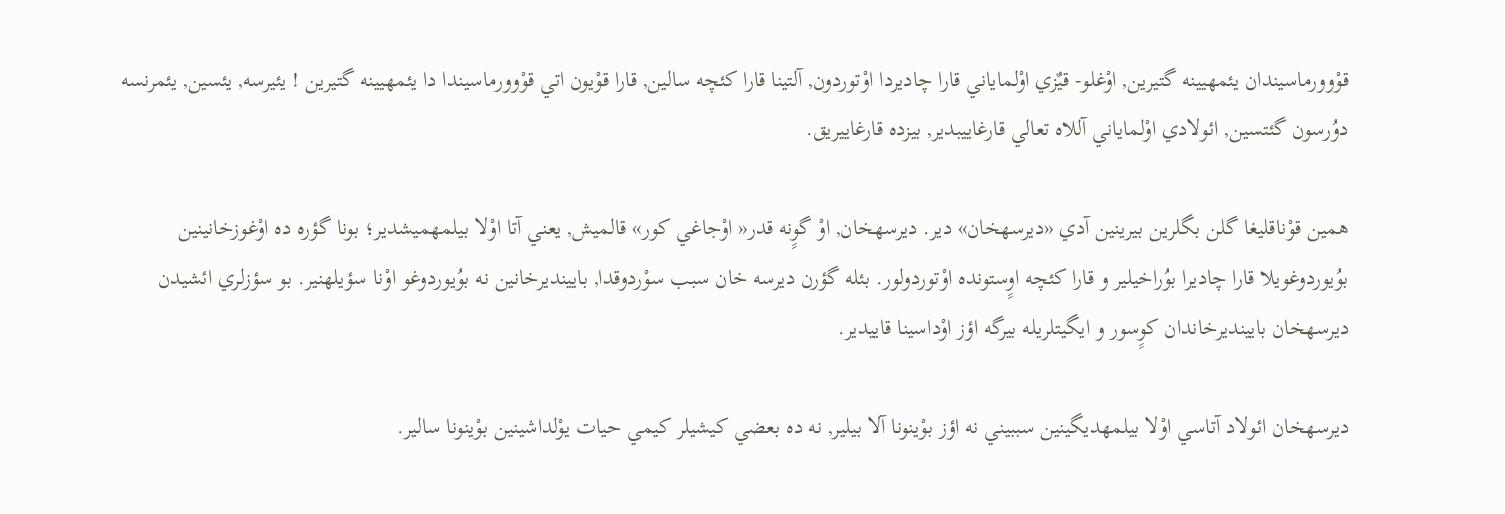قوْوورماسيندان يئمهيينه گتيرين, اوْغلو- قيٌزي اوْلماياني قارا چاديردا اوْتوردون, آلتينا قارا کئچه سالين, قارا قوْيون اتي قوْوورماسيندا دا يئمهيينه گتيرين ! يئيرسه, يئسين, يئمرنسه دوُرسون گئتسين, ائولادي اوْلماياني آللاه تعالي قارغاييبدير, بيزده قارغاييريق.

همين قوْناقليغا گلن بگلرين بيرينين آدي «ديرسهخان» دير. ديرسهخان, اوْ گوٍنه قدر« اوْجاغي کور» قالميش, يعني آتا اوْلا بيلمهميشدير؛ بونا گؤره ده اوْغوزخانينين بوُيوردوغويلا قارا چاديرا بوُراخيلير و قارا کئچه اوٍستونده اوْتوردولور. بئله گؤرن ديرسه خان سبب سوْردوقدا, بايينديرخانين نه بوُيوردوغو اوْنا سؤيلهنير. بو سؤزلري ائشيدن ديرسهخان بايينديرخاندان کوٍسور و ايگيتلريله بيرگه اؤز اوْداسينا قاييدير.

ديرسهخان ائولاد آتاسي اوْلا بيلمهديگينين سببيني نه اؤز بوْينونا آلا بيلير, نه ده بعضي کيشيلر کيمي حيات يوْلداشينين بوْينونا سالير.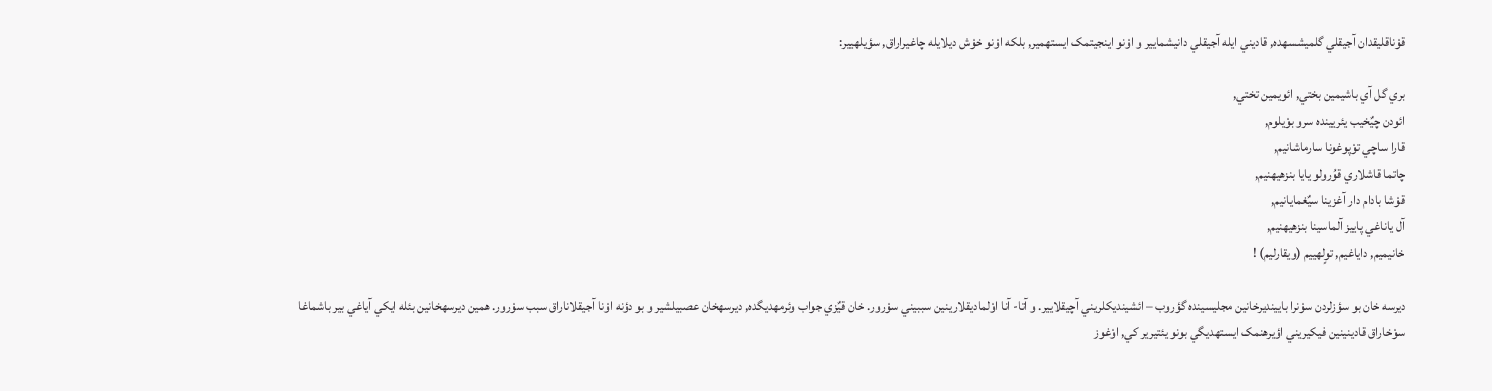قوْناقليقدان آجيقلي گلميشسهده, قاديني ايله آجيقلي دانيشمايير و اوْنو اينجيتمک ايستهمير, بلکه اوْنو خوْش ديلايله چاغيراراق, سؤيلهيير:

بري گل آي باشيمين بختي, ائويمين تختي,
ائودن چيٌخيب يئريينده سرو بوْيلوم,
قارا ساچي توْپوغونا سارماشانيم,
چاتما قاشلاري قوُرولو يايا بنزهيهنيم,
قوْشا بادام دار آغزينا سيٌغمايانيم,
آل ياناغي پاييز آلماسينا بنزهيهنيم,
خانيميم, داياغيم, توٍلهييم (ويقارليم) !

ديرسه خان بو سؤزلردن سوْنرا بايينديرخانين مجليسينده گؤروب – ائشينديکلريني آچيقلايير. و آتا- آنا اوْلماديقلارينين سببيني سوْرور. خان قيٌزي جواب وئرمهديگده, ديرسهخان عصبيلشير و بو دؤنه اوْنا آجيقلاناراق سبب سوْرور. همين ديرسهخانين بئله ايکي آياغي بير باشماغا سوْخاراق قادينينين فيکيريني اؤيرهنمک ايستهديگي بونو يئتيرير کي, اوْغوز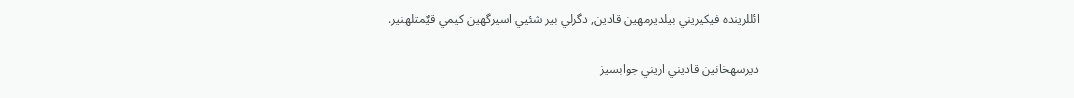ائللرينده فيکيريني بيلديرمهين قادين, دگرلي بير شئيي اسيرگهين کيمي قيٌمتلهنير.

ديرسهخانين قاديني اريني جوابسيز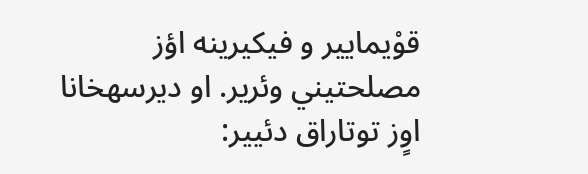قوْيمايير و فيکيرينه اؤز مصلحتيني وئرير. او ديرسهخانا اوٍز توتاراق دئيير: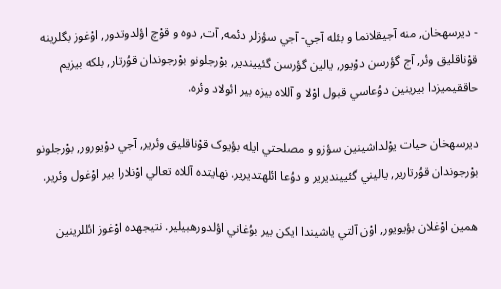- ديرسهخان, منه آجيقلانما و بئله آجي- آجي سؤزلر دئمه, آت, دوه و قوْچ اؤلدوتدور, اوْغوز بگلرينه قوْناقليق وئر, آج گؤرسن دوْيور, يالين گؤرسن گئييندير, بوْرجلونو بوْرجوندان قوُرتار, بلکه بيزيم حاققيميزدا بيرينين دوُعاسي قبول اوْلا و آللاه بيزه بير ائولاد وئره.

ديرسهخان حيات يوْلداشينين سؤزو و مصلحتي ايله بؤيوک قوْناقليق وئرير, آجي دوْيورور, بوْرجلونو بوْرجوندان قوُرتارير, ياليني گئيينديرير و دوُعا ائلهتديرير. نهايتده آللاه تعالي اوْنلارا بير اوْغول وئرير.

همين اوْغلان بؤيويور, اوْن آلتي ياشيندا ايکن بير بوُغاني اؤلدورهبيلير. نتيجهده اوْغوز ائللرينين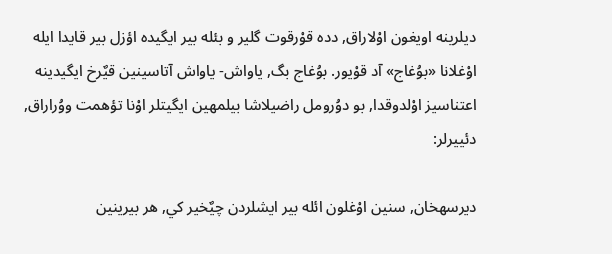ديلرينه اويغون اوْلاراق, دده قوْرقوت گلير و بئله بير ايگيده اؤزل بير قايدا ايله اوْغلانا «بوُغاج» آد قوْيور. بوُغاج بگ, ياواش- ياواش آتاسينين قيٌرخ ايگيدينه اعتناسيز اوْلدوقدا, بو دوُرومل راضيلاشا بيلمهين ايگيتلر اوْنا تؤهمت ووُراراق, دئييرلر:

ديرسهخان, سنين اوْغلون ائله بير ايشلردن چيٌخير کي, هر بيرينين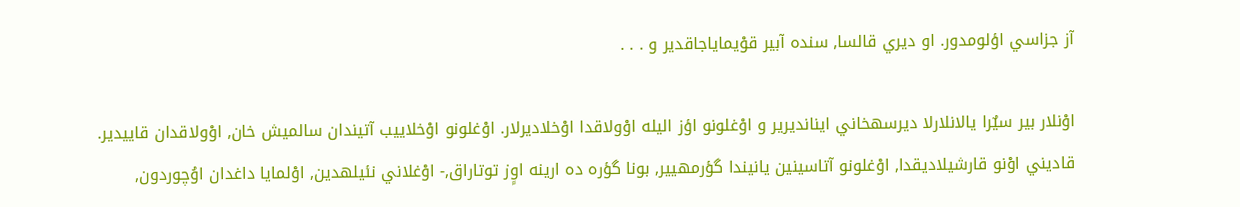آز جزاسي اؤلومدور. او ديري قالسا, سنده آبير قوْيماياجاقدير و . . .

اوْنلار بير سيٌرا يالانلارلا ديرسهخاني اينانديرير و اوْغلونو اؤز اليله اوْولاقدا اوْخلاديرلار. اوْغلونو اوْخلاييب آتيندان سالميش خان, اوْولاقدان قاييدير. قاديني اوْنو قارشيلاديقدا, اوْغلونو آتاسينين يانيندا گؤرمهيير, بونا گؤره ده ارينه اوٍز توتاراق,- اوْغلاني نئيلهدين, اوْلمايا داغدان اوُچوردون,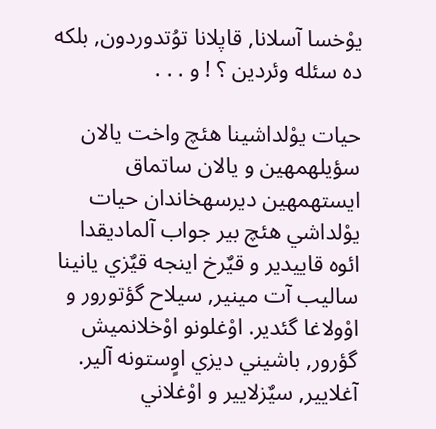يوْخسا آسلانا, قاپلانا توُتدوردون, بلکه ده سئله وئردين ؟ ! و . . .

حيات يوْلداشينا هئچ واخت يالان سؤيلهمهين و يالان ساتماق ايستهمهين ديرسهخاندان حيات يوْلداشي هئچ بير جواب آلماديقدا ائوه قاييدير و قيٌرخ اينجه قيٌزي يانينا ساليب آت مينير, سيلاح گؤتورور و اوْولاغا گئدير. اوْغلونو اوْخلانميش گؤرور, باشيني ديزي اوٍستونه آلير. آغلايير, سيٌزلايير و اوْغلاني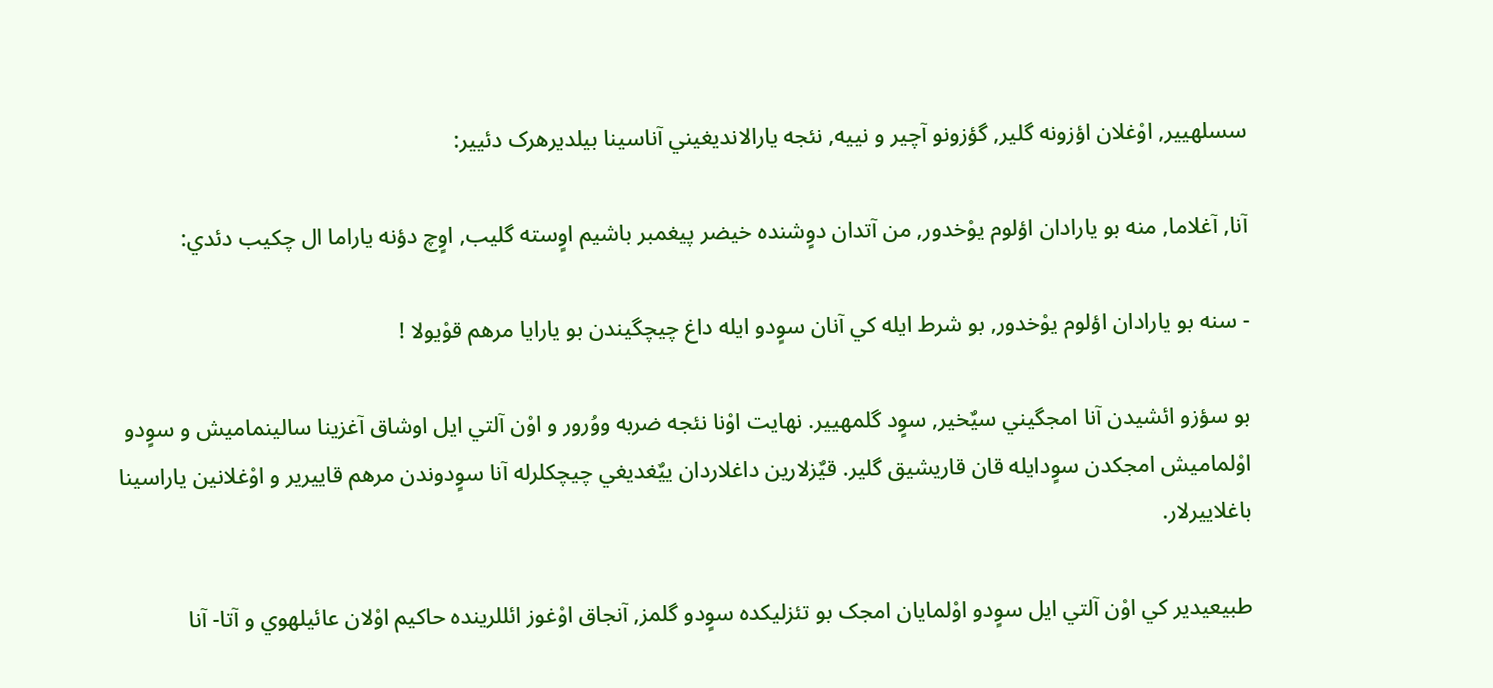سسلهيير, اوْغلان اؤزونه گلير, گؤزونو آچير و نييه, نئجه يارالانديغيني آناسينا بيلديرهرک دئيير:

آنا, آغلاما, منه بو يارادان اؤلوم يوْخدور, من آتدان دوٍشنده خيضر پيغمبر باشيم اوٍسته گليب, اوٍچ دؤنه ياراما ال چکيب دئدي:

- سنه بو يارادان اؤلوم يوْخدور, بو شرط ايله کي آنان سوٍدو ايله داغ چيچگيندن بو يارايا مرهم قوْيولا !

بو سؤزو ائشيدن آنا امجگيني سيٌخير, سوٍد گلمهيير. نهايت اوْنا نئجه ضربه ووُرور و اوْن آلتي ايل اوشاق آغزينا سالينماميش و سوٍدو اوْلماميش امجکدن سوٍدايله قان قاريشيق گلير. قيٌزلارين داغلاردان ييٌغديغي چيچکلرله آنا سوٍدوندن مرهم قاييرير و اوْغلانين ياراسينا باغلاييرلار.

طبيعيدير کي اوْن آلتي ايل سوٍدو اوْلمايان امجک بو تئزليکده سوٍدو گلمز, آنجاق اوْغوز ائللرينده حاکيم اوْلان عائيلهوي و آتا- آنا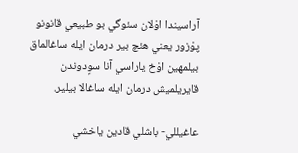آراسيندا اوْلان سئوگي بو طبيعي قانونو پوْزور يعني هئچ بير درمان ايله ساغالماق بيلمهين اوْخ ياراسي آنا سوٍدوندن قايريلميش درمان ايله ساغالا بيلير.

عاغيللي- باشلي قادين ياخشي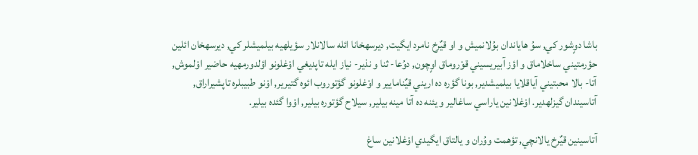باشا دوٍشور کي, سوُ هاياندان بوُلانميش و او قيٌرخ نامرد ايگيت, ديرسهخانا ائله سالانلار سؤيلهيه بيلميشلر کي, ديرسهخان ائلين حؤرمتيني ساخلاماق و اؤز آبيريسيني قوْروماق اوٍچون, دوُعا- ثنا و نذير- نياز ايله تاپديغي اوْغلونو اؤلدورمهيه حاضير اوْلموش, آتا- بالا محبتيني آياقلايا بيلميشدير, بونا گؤره ده اريني قيٌنامايير و اوْغلونو گؤتوروب ائوه گتيرير, اوْنو طبيبلره تاپشيراراق, آتاسيندان گيزلهدير. اوْغلانين ياراسي ساغالير و يئنه ده آتا مينه بيلير, سيلاح گؤتوره بيلير, اوْوا گئده بيلير.

آتاسينين قيٌرخ يالانچي, تؤهمت ووُران و يالتاق ايگيدي اوْغلانين ساغ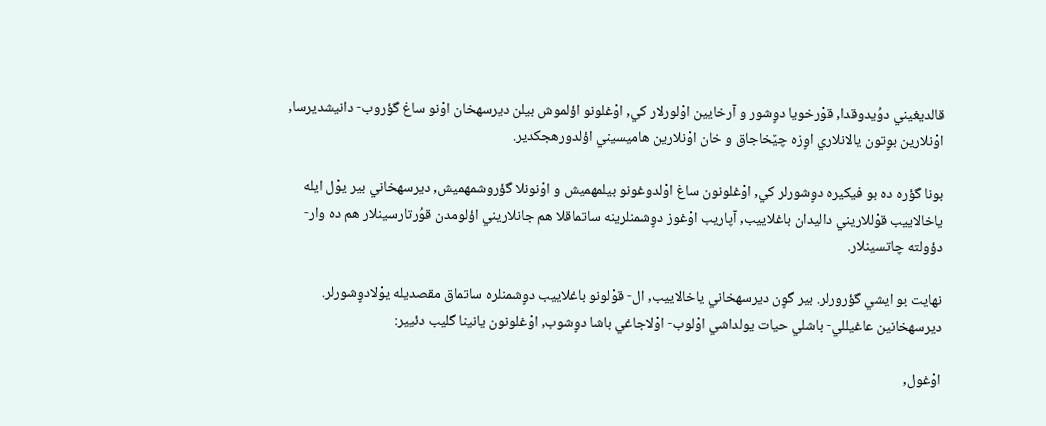قالديغيني دوُيدوقدا, قوْرخويا دوٍشور و آرخايين اوْلورلار کي, اوْغلونو اؤلموش بيلن ديرسهخان اوْنو ساغ گؤروب- دانيشديرسا, اوْنلارين بوٍتون يالانلاري اوٍزه چيٌخاجاق و خان اوْنلارين هاميسيني اؤلدورهجکدير.

بونا گؤره ده بو فيکيره دوٍشورلر کي, اوْغلونون ساغ اوْلدوغونو بيلمهميش و اوْنونلا گؤروشمهميش, ديرسهخاني بير يوْل ايله ياخالاييب قوْللاريني داليدان باغلاييب, آپاريب اوْغوز دوٍشمنلرينه ساتماقلا هم جانلاريني اؤلومدن قوُرتارسينلار هم ده وار- دؤولته چاتسينلار.

نهايت بو ايشي گؤرورلر. بير گوٍن ديرسهخاني ياخالاييب, ال- قوْلونو باغلاييب دوٍشمنلره ساتماق مقصديله يوْلادوٍشورلر. ديرسهخانين عاغيللي- باشلي حيات يولداشي اوْلوب- اوْلاجاغي باشا دوٍشوب, اوْغلونون يانينا گليب دئيير:

اوْغول,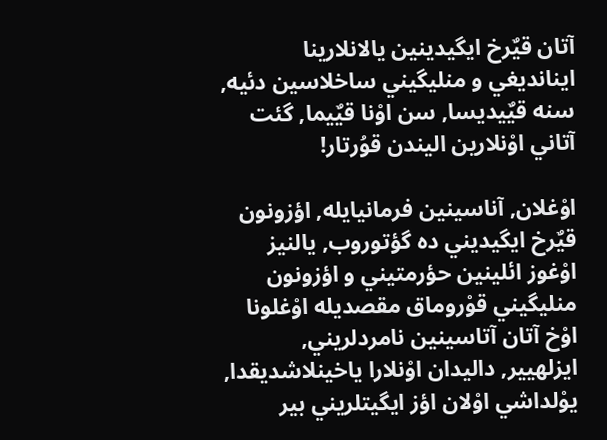آتان قيٌرخ ايگيدينين يالانلارينا اينانديغي و منليگيني ساخلاسين دئيه, سنه قيٌيديسا, سن اوْنا قيٌيما, گئت آتاني اوْنلارين اليندن قوُرتار!

اوْغلان, آناسينين فرمانيايله, اؤزونون قيٌرخ ايگيديني ده گؤتوروب, يالنيز اوْغوز ائلينين حؤرمتيني و اؤزونون منليگيني قوْروماق مقصديله اوْغلونا اوْخ آتان آتاسينين نامردلريني, ايزلهيير, داليدان اوْنلارا ياخينلاشديقدا, يوْلداشي اوْلان اؤز ايگيتلريني بير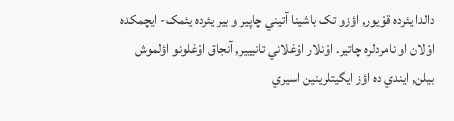دالدا يئرده قوْيور, اؤزو تک باشينا آتيني چاپير و بير يئرده يئمک- ايچمکده اوْلان او نامردلره چاتير. اوْنلار اوْغلاني تانييير, آنجاق اوْغلونو اؤلموش بيلن, ايندي ده اؤز ايگيتلرينين اسيري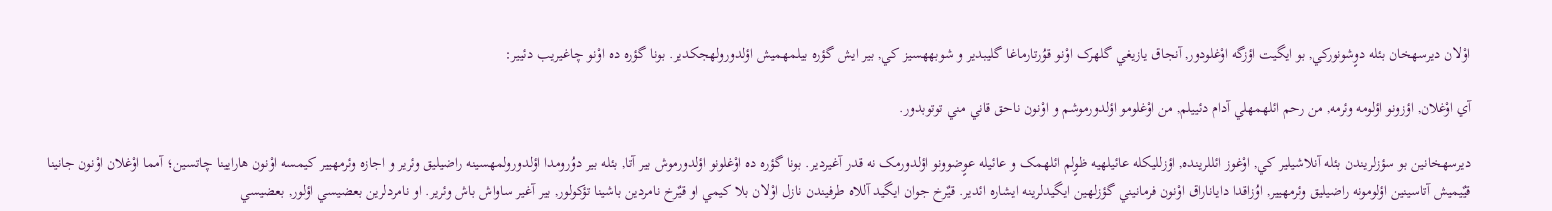اوْلان ديرسهخان بئله دوٍشونورکي, بو ايگيت اؤزگه اوْغلودور, آنجاق يازيغي گلهرک اوْنو قوُرتارماغا گليبدير و شوبههسيز کي, بير ايش گؤره بيلمهميش اؤلدورولهجکدير. بونا گؤره ده اوْنو چاغيريب دئيير:

آي اوْغلان, اؤزونو اؤلومه وئرمه, من رحم ائلهمهلي آدام دئييلم, من اوْغلومو اؤلدورموشم و اوْنون ناحق قاني مني توتوبدور.

ديرسهخانين بو سؤزلريندن بئله آنلاشيلير کي, اوْغوز ائللرينده, اؤزلليکله عائيلهيه ظوٍلم ائلهمک و عائيله عوٍضوونو اؤلدورمک نه قدر آغيردير. بونا گؤره ده اوْغلونو اؤلدورموش بير آتا, بئله بير دوُرومدا اؤلدورولمهسينه راضيليق وئرير و اجازه وئرمهيير کيمسه اوْنون هارايينا چاتسين؛ آمما اوْغلان اوْنون جانينا قيٌيميش آتاسينين اؤلومونه راضيليق وئرمهيير, اوُزاقدا داياناراق اوْنون فرمانيني گؤزلهين ايگيدلرينه ايشاره ائدير. قيٌرخ جوان ايگيد آللاه طرفيندن نازل اوْلان بلا کيمي او قيٌرخ نامردين باشينا تؤکولور, بير آغير ساواش باش وئرير. او نامردلرين بعضيسي اؤلور, بعضيسي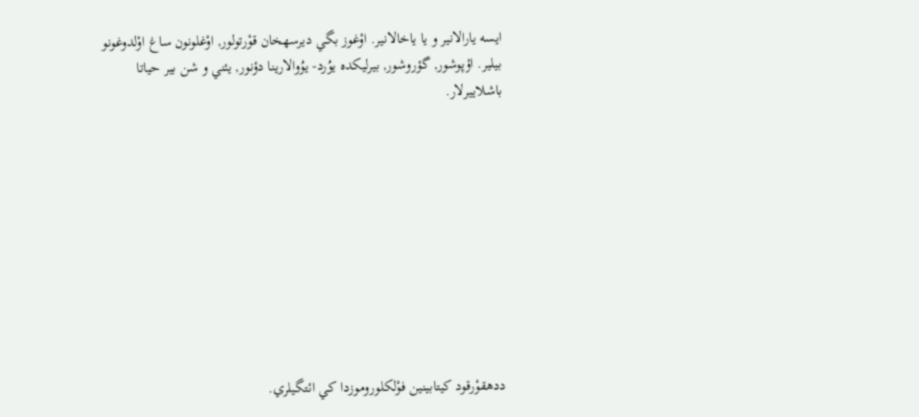ايسه يارالانير و يا ياخالانير. اوْغوز بگي ديرسهخان قوْرتولور, اوْغلونون ساغ اوْلدوغونو بيلير. اؤپوشور, گؤروشور, بيرليکده يوُرد- يوُوالارينا دؤنور, يئني و شن بير حياتا باشلاييرلار.










ددهقوْرقود کيتابينين فوْلکلوروموزدا کي ائتگيلري.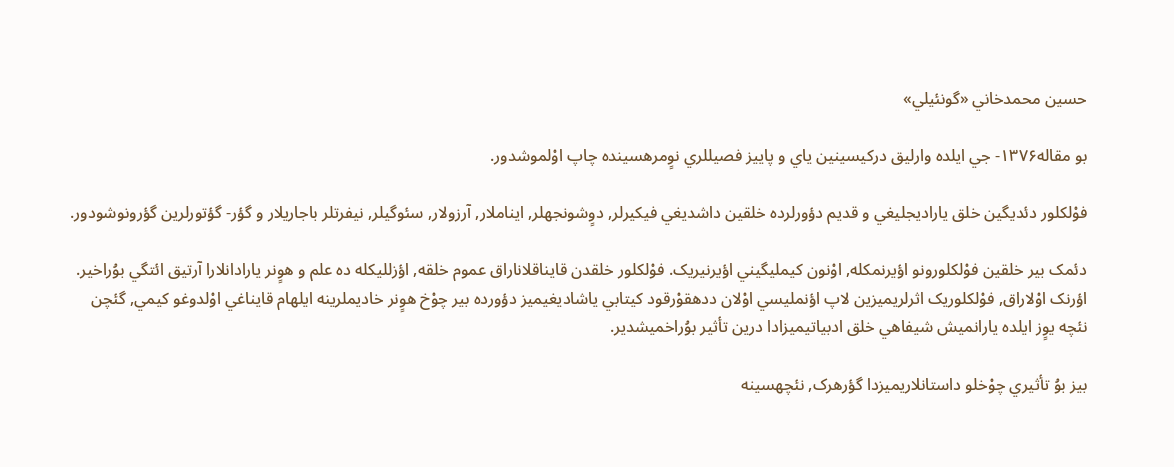حسين محمدخاني «گونئيلي»

بو مقاله۱۳۷۶- جي ايلده وارليق درکيسينين ياي و پاييز فصيللري نوٍمرهسينده چاپ اوْلموشدور.

فوْلکلور دئديگين خلق ياراديجليغي و قديم دؤورلرده خلقين داشديغي فيکيرلر, دوٍشونجهلر, ايناملار, آرزولار, سئوگيلر, نيفرتلر باجاريلار و گؤر- گؤتورلرين گؤرونوشودور.

دئمک بير خلقين فوْلکلورونو اؤيرنمکله, اوْنون کيمليگيني اؤيرنيريک. فوْلکلور خلقدن قايناقلاناراق عموم خلقه, اؤزلليکله ده علم و هوٍنر يارادانلارا آرتيق ائتگي بوُراخير. اؤرنک اوْلاراق, فوْلکلوريک اثرلريميزين لاپ اؤنمليسي اوْلان ددهقوْرقود کيتابي ياشاديغيميز دؤورده بير چوْخ هوٍنر خاديملرينه ايلهام قايناغي اوْلدوغو کيمي, گئچن نئچه يوٍز ايلده يارانميش شيفاهي خلق ادبياتيميزادا درين تأثير بوُراخميشدير.

بيز بوُ تأثيري چوْخلو داستانلاريميزدا گؤرهرک, نئچهسينه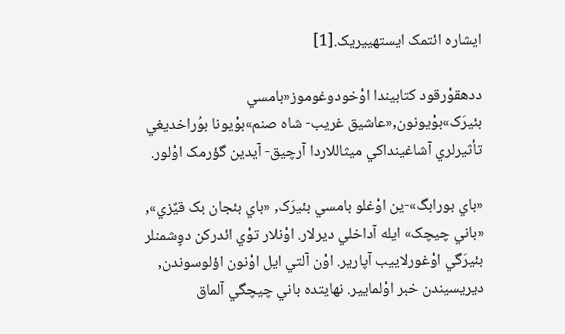ايشاره ائتمک ايستهييريک.[1]

ددهقوْرقود کتابيندا اوْخودوغوموز«بامسي بئيرَک»بوْيونون,«عاشيق غريب- شاه صنم»بوْيونا بوُراخديغي تأثيرلري آشاغينداکي ميثاللاردا آرچيق- آيدين گؤرمک اوْلور.

«باي بورابگ»-ين اوْغلو بامسي بئيرَک, «باي بئجان بک قيٌزي», «باني چيچک» ايله آداخلي ديرلار. اوْنلار توْي ائدرکن دوٍشمنلر بئيرَگي اوْغورلاييب آپارير. اوْن آلتي ايل اوْنون اؤلوسوندن, ديريسيندن خبر اوْلمايير. نهايتده باني چيچگي آلماق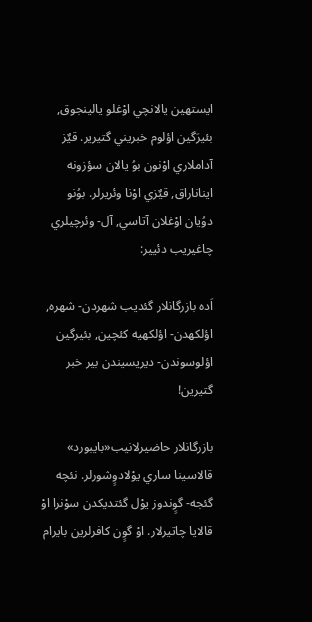ايستهين يالانچي اوْغلو يالينجوق, بئيرَگين اؤلوم خبريني گتيرير. قيٌز آداملاري اوْنون بوُ يالان سؤزونه ايناناراق, قيٌزي اوْنا وئريرلر. بوُنو دوُيان اوْغلان آتاسي, آل- وئرچيلري چاغيريب دئيير:

اَده بازرگانلار گئديب شهردن- شهره, اؤلکهدن- اؤلکهيه کئچين, بئيرگين اؤلوسوندن- ديريسيندن بير خبر گتيرين!

بازرگانلار حاضيرلانيب«بايبورد» قالاسينا ساري يوْلادوٍشورلر. نئچه گئجه- گوٍندوز يوْل گئتديکدن سوْنرا اوْ قالايا چاتيرلار. اوْ گوٍن کافرلرين بايرام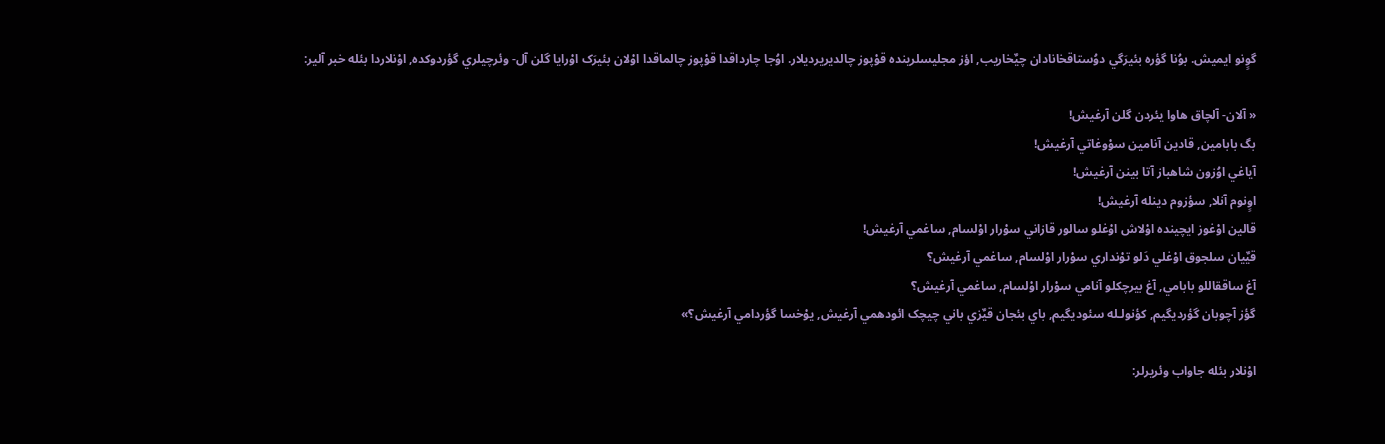گوٍنو ايميش. بوُنا گؤره بئيرَگي دوُستاقخانادان چيٌخاريب, اؤز مجليسلرينده قوْپوز چالديريرديلار. اوُجا چارداقدا قوْپوز چالماقدا اوْلان بئيرَک اوْرايا گلن آل- وئرچيلري گؤردوکده, اوْنلاردا بئله خبر آلير:

« آلان- آلچاق هاوا يئردن گلن آرغيش!
بگ بابامين, قادين آنامين سوْوغاتي آرغيش!
آياغي اوُزون شاهباز آتا بينن آرغيش!
اوٍنوم آنلا, سؤزوم دينله آرغيش!
قالين اوْغوز ايچينده اوْلاش اوْغلو سالور قازاني سوْرار اوْلسام, ساغمي آرغيش!
قيٌيان سلجوق اوْغلي دَلو توْنداري سوْرار اوْلسام, ساغمي آرغيش؟
آغ ساققاللو بابامي, آغ بيرچکلو آنامي سوْرار اوْلسام, ساغمي آرغيش؟
گؤز آچوبان گؤرديگيم, کؤنولـله سئوديگيم, باي بئجان قيٌزي باني چيچک ائودهمي آرغيش, يوْخسا گؤردامي آرغيش؟»

اوْنلار بئله جاواب وئريرلر: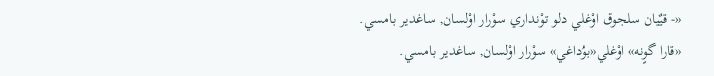«- قيٌيان سلجوق اوْغلي دلو توْنداري سوْرار اوْلسان, ساغدير بامسي.
«قارا گوٍنه» اوْغلي«بوُداغي» سوْرار اوْلسان, ساغدير بامسي.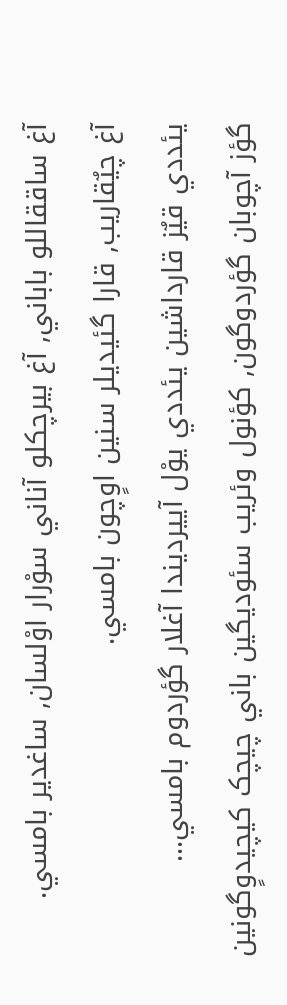آغ ساققاللو باباني, آغ بيرچکلو آناني سوْرار اوْلسان, ساغدير بامسي.
آغ چيٌقاريب, قارا گئيديلر سنين اوٍچون بامسي.
يئددي قيٌز قارداشين يئددي يوْل آييرديندا آغلار گؤردوم بامسي...
گؤز آچوبان گؤردوگون, کؤنول وئريب سئوديگين باني چيچک کيچيدوٍگونين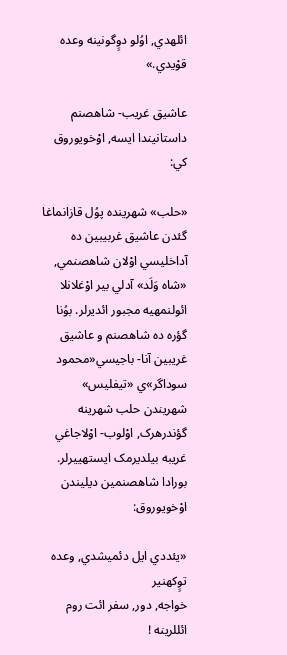ائلهدي, اوُلو دوٍگونينه وعده قوْيدي.»

عاشيق غريب- شاهصنم داستانيندا ايسه, اوْخويوروق کي:

«حلب» شهرينده پوُل قازانماغا گئدن عاشيق غربيبين ده آداخليسي اوْلان شاهصنمي, «شاه وَلَد» آدلي بير اوْغلانلا ائولنمهيه مجبور ائديرلر. بوُنا گؤره ده شاهصنم و عاشيق غريبين آنا- باجيسي«محمود سوداگر»ي «تيفليس» شهريندن حلب شهرينه گؤندرهرک, اوْلوب- اوْلاجاغي غريبه بيلديرمک ايستهييرلر. بورادا شاهصنمين ديليندن اوْخويوروق:

«يئددي ايل دئميشدي, وعده توٍکهنير
خواجه, دور, سفر ائت روم ائللرينه !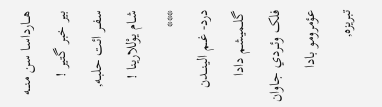هـــارداسا سن منـــه بير خبر گتير !
سفــر ائت حلبـه, شـام يوْللارينا !
***
درد- غــم الينـــدن گلــميشم دادا
فلک وئــردي جـاوان عؤمرومو بادا
تبريزه,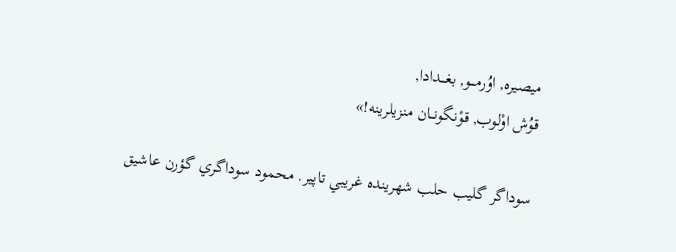ميصيره, اوُرمـــو, بغـــدادا,
قوُش اوْلوب, قوْنگونــان منزيلرينه!»

سوداگر گليب حلب شهرينده غريبي تاپير. محمود سوداگري گؤرن عاشيق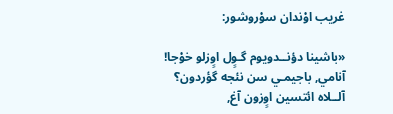غريب اوْندان سوْروشور:

«باشينا دؤنــدويوم گـوٍل اوٍزلو خوْجا!
آنامي, باجيمـي سن نئجه گؤردون؟
آلــلاه ائتسين اوٍزون آغ,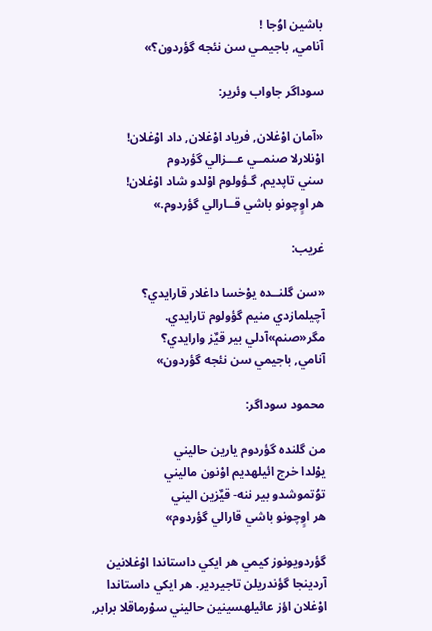باشين اوُجا !
آنامي, باجيمـي سن نئجه گؤردون؟»

سوداگر جاواب وئرير:

«آمان اوْغلان, فرياد اوْغلان, داد اوْغلان!
اوْنلارلا صنمــي عـــزالي گؤردوم
سني تاپديم, گـؤولوم اوْلدو شاد اوْغلان!
هر اوٍچونو باشي قــارالي گؤردوم.»

غريب:

«سن گلنــده يوْخسا داغلار قارايدي؟
آچيلمازدي منيم گؤولوم تارايدي.
مگر«صنم»آدلي بير قيٌز وارايدي؟
آنامي, باجيمي سن نئجه گؤردون»

محمود سوداگر:

من گلنده گؤردوم يارين حاليني
يوْلدا خرج ائيلهديم اوْنون ماليني
توُتموشدو بير ننه- قيٌزين اليني
هر اوٍچونو باشي قارالي گؤردوم»

گؤردويونوز کيمي هر ايکي داستاندا اوْغلانين آردينجا گؤندريلن تاجيردير. هر ايکي داستاندا اوْغلان اؤز عائيلهسينين حاليني سوْرماقلا برابر,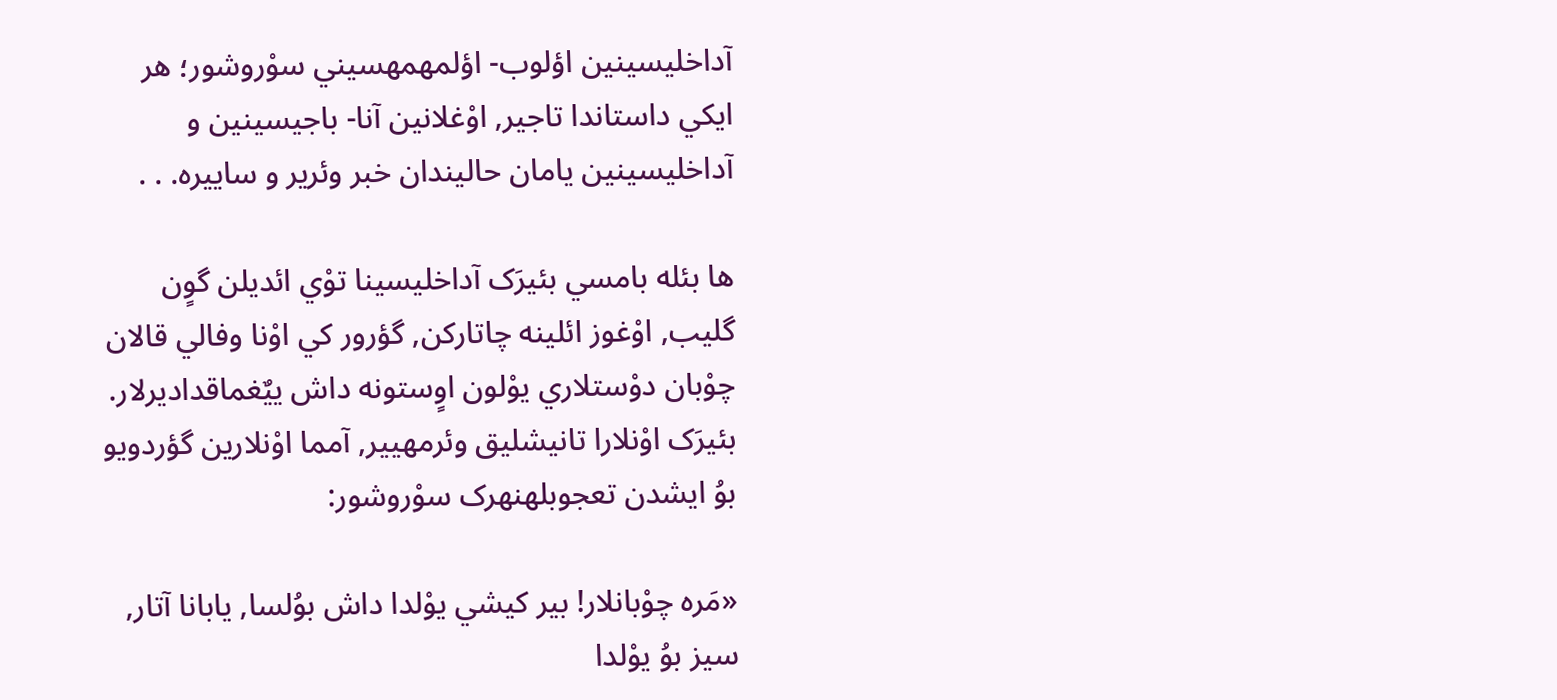آداخليسينين اؤلوب- اؤلمهمهسيني سوْروشور؛ هر ايکي داستاندا تاجير, اوْغلانين آنا- باجيسينين و آداخليسينين يامان حاليندان خبر وئرير و ساييره. . .

ها بئله بامسي بئيرَک آداخليسينا توْي ائديلن گوٍن گليب, اوْغوز ائلينه چاتارکن, گؤرور کي اوْنا وفالي قالان چوْبان دوْستلاري يوْلون اوٍستونه داش ييٌغماقداديرلار. بئيرَک اوْنلارا تانيشليق وئرمهيير, آمما اوْنلارين گؤردويو بوُ ايشدن تعجوبلهنهرک سوْروشور:

«مَره چوْبانلار! بير کيشي يوْلدا داش بوُلسا, يابانا آتار, سيز بوُ يوْلدا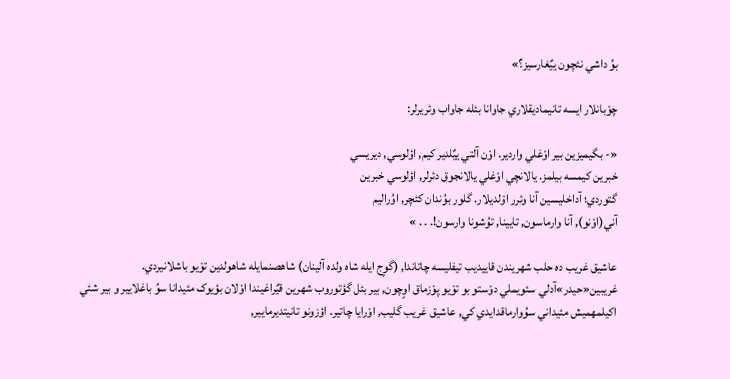بوُ داشي نئچون ييٌغارسيز؟»

چوْبانلار ايسه تانيماديقلاري جاوانا بئله جاواب وئريرلر:

«- بگيميزين بير اوْغلي واردير. اوْن آلتي ييٌلدير کيم, اؤلوسي, ديريسي
خبرين کيمسه بيلمز. يالانچي اوْغلي يالانجوق دئرلر, اؤلوسي خبرين
گتوردي؛ آداخليسين آنا وئرر اوْلديلار. گلور بوُندان کئچر, اوُراليم
آني(اوْنو), آنا وارماسون, تايينا, توُشونا وارسون!. . . »

عاشيق غريب ده حلب شهريندن قاييديب تيفليسه چاتاندا, (گوٍج ايله شاه ولده آلينان) شاهصنمايله شاهولدين توْيو باشلانيردي. غريبين«حيدر»آدلي سئويملي دوْستو بو توْيو پوْزماق اوٍچون, بير بئل گؤتوروب شهرين قيٌراغيندا اوْلان بؤيوک مئيدانا سوُ باغلايير و بير شئي اکيلمهميش مئيداني سوُوارماقدايدي کي, عاشيق غريب گليب, اوْرايا چاتير. اؤزونو تانيتديرمايير,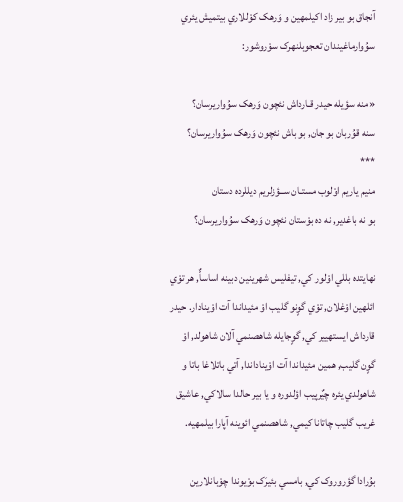آنجاق بو بير زاد اکيلمهين و وَرهک کوْللاري بيتميش يئري سوُوارماغيندان تعجوبلنهرک سوْروشور:

«منه سؤيله حيدر قـارداش نئچون وَرهک سوُواريرسان؟
سنه قوُربان بو جان, بو باش نئچون وَرهک سوُواريرسان؟
***
منيم ياريم اوْلوب مستـان ســؤزلريم ديللرده دستان
بو نه باغدير, نه ده بوْستان نئچون وَرهک سوُواريرسان؟

نهايتده بللي اوْلور کي, تيفليس شهرينين دبينه اساساٌّ, هر توْي ائلهين اوْغلان, توْي گوٍنو گليب اوْ مئيداندا آت اوْينادار. حيدر قارداش ايستهيير کي, گوٍجايله شاهصنمي آلان شاهولد, اوْ گوٍن گليب, همين مئيداندا آت اوْيناداندا, آتي باتلاغا باتا و شاهولدي يئره چيٌرپيب اؤلدوره و يا بير حالدا سالاکي, عاشيق غريب گليب چاتانا کيمي, شاهصنمي ائوينه آپارا بيلمهيه.

بوُرادا گؤروروک کي, بامسي بئيرَک بوْيوندا چوْبانلارين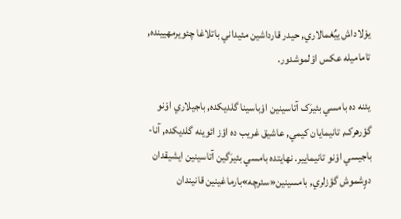يوْلاداش ييٌغمالاري, حيدر قارداشين مئيداني باتلاغا چئويرمهيينده, تاماميله عکس اوْلموشدور.

يئنه ده بامسي بئيرَک آتاسينين اوْباسينا گلديکده, باجيلاري اوْنو گؤرهرک, تانيمايان کيمي, عاشيق غريب ده اؤز ائوينه گلديکده, آنا- باجيسي اوْنو تانيمايير. نهايتده بامسي بئيرَگين آتاسينين ايشيقدان دوٍشموش گؤزلري, بامسينين«سئرچه»بارماغينين قانيندان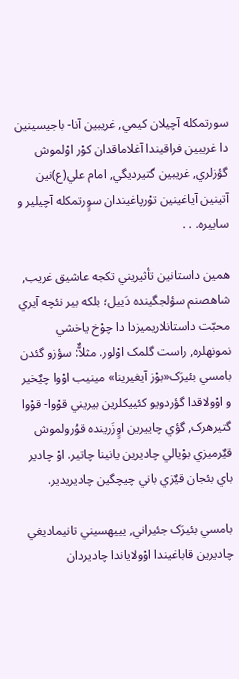سورتمکله آچيلان کيمي, غريبين آنا- باجيسينين دا غريبين فراقيندا آغلاماقدان کوْر اوْلموش گؤزلري, غريبين گتيرديگي, امام علي(ع)نين آتينين آياغينين توْرپاغيندان سوٍرتمکله آچيلير و ساييره. . .

همين داستانين تأثيريني تکجه عاشيق غريب, شاهصنم سؤلجگينده دَييل؛ بلکه بير نئچه آيري محبّت داستانلاريميزدا دا چوْخ ياخشي نمونهلره, راست گلمک اوْلور. مثلاٌّ: سؤزو گئدن بامسي بئيرَک«بوْز آيغيرينا» مينيب اوْوا چيٌخير و اوْولاقدا گؤردويو کئييکلرين بيريني قوْوا- قوْوا گتيرهرک, گؤي چاييرين اوٍزَرينده قوُرولموش قيٌرميزي بوْيالي چاديرين يانينا چاتير. اوْ چادير باي بئجان قيٌزي باني چيچگين چاديريدير.

بامسي بئيرَک جئيراني, يييهسيني تانيماديغي چاديرين قاباغيندا اوْولاياندا چاديردان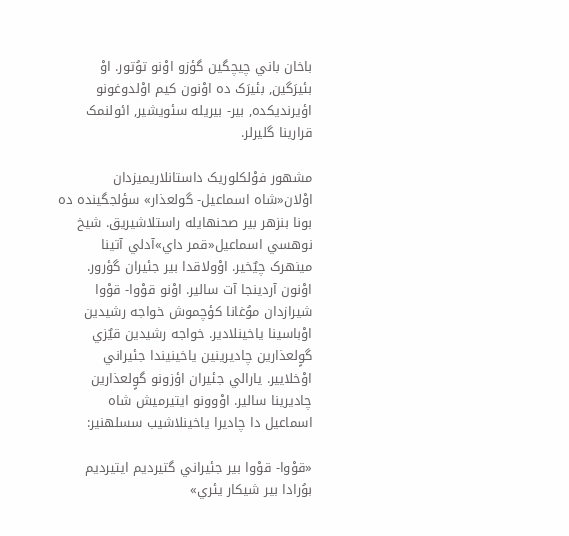باخان باني چيچگين گؤزو اوْنو توُتور. اوْ بئيرَگين, بئيرَک ده اوْنون کيم اوْلدوغونو اؤيرنديکده, بير- بيريله سئويشير, ائولنمک قرارينا گليرلر.

مشهور فوْلکلوريک داستانلاريميزدان اوْلان«شاه اسماعيل- گولعذار» سؤلجگينده ده بونا بنزهر بير صحنهايله راستلاشيريق. شيخ نوهسي اسماعيل«قمر داي»آدلي آتينا مينهرک چيٌخير. اوْولاقدا بير جئيران گؤرور. اوْنون آردينجا آت سالير. اوْنو قوْوا- قوْوا شيرازدان موُغانا کؤچموش خواجه رشيدين اوْباسينا ياخينلادير. خواجه رشيدين قيٌزي گوٍلعذارين چاديرينين ياخينيندا جئيراني اوْخلايير. يارالي جئيران اؤزونو گوٍلعذارين چاديرينا سالير. اوْوونو ايتيرميش شاه اسماعيل دا چاديرا ياخينلاشيب سسلهنير:

«قوْوا- قوْوا بير جئيراني گتيرديم ايتيرديم بوُرادا بير شيکار يئري»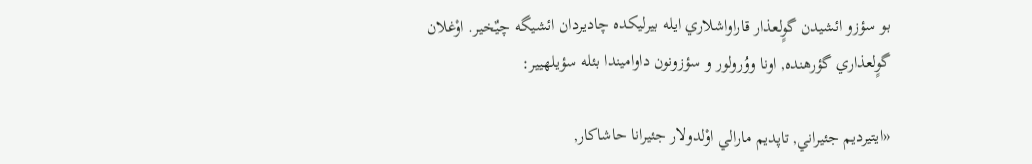بو سؤزو ائشيدن گوٍلعذار قاراواشلاري ايله بيرليکده چاديردان ائشيگه چيٌخير. اوْغلان گوٍلعذاري گؤرهنده, اونا ووُرولور و سؤزونون داواميندا بئله سؤيلهيير:

«ايتيرديم جئيراني, تاپديم مارالي اوْلدولار جئيرانا حاشاکار,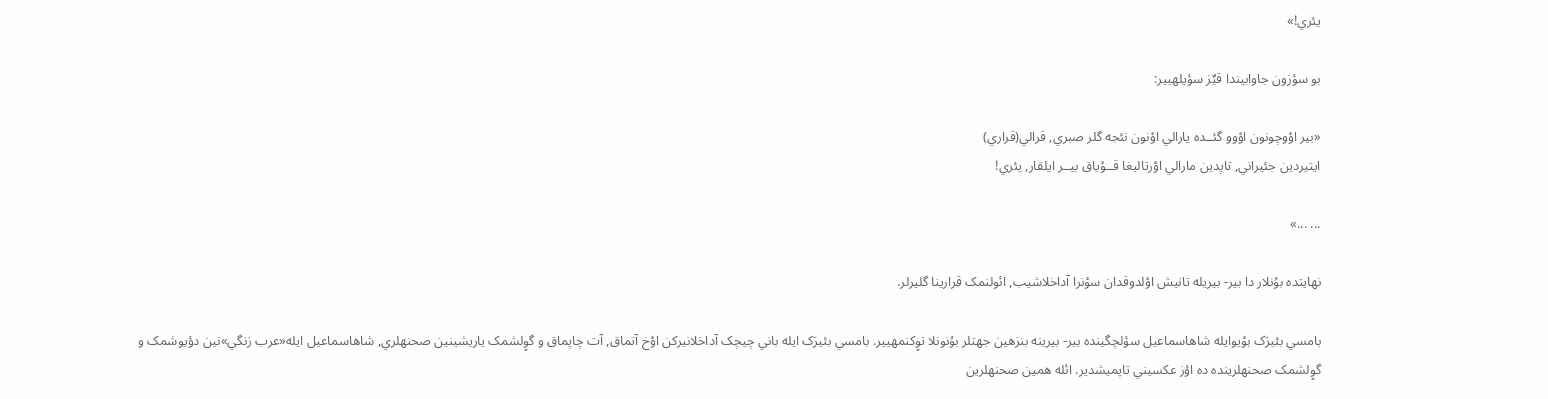يئري!»

بو سؤزون جاوابيندا قيٌز سؤيلهيير:

«بير اوْوچونون اوْوو گئــده يارالي اوْنون نئجه گلر صبري, قرالي(قراري)
ايتيردين جئيراني, تاپدين مارالي اوْرتاليغا قــوْياق بيــر ايلقار, يئري!

... ...»

نهايتده بوُنلار دا بير- بيريله تانيش اوْلدوقدان سوْنرا آداخلاشيب, ائولنمک قرارينا گليرلر.

بامسي بئيرَک بوْيوايله شاهاسماعيل سؤلچگينده بير- بيرينه بنزهين جهتلر بوُنونلا توٍکنمهيير. بامسي بئيرَک ايله باني چيچک آداخلانيرکن اوْخ آتماق, آت چاپماق و گوٍلشمک ياريشينين صحنهلري, شاهاسماعيل ايله«عرب زنگي»نين دؤيوشمک و گوٍلشمک صحنهلرينده ده اؤز عکسيني تاپميشدير. ائله همين صحنهلرين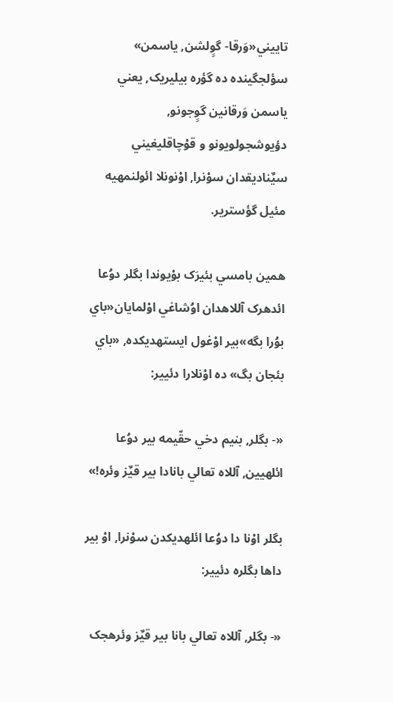تاييني«وَرقا- گوٍلشن, ياسمن» سؤلجگينده ده گؤره بيليريک, يعني ياسمن وَرقانين گوٍجونو, دؤيوشجولويونو و قوْچاقليغيني سيٌناديقدان سوْنرا, اوْنونلا ائولنمهيه مئيل گؤسترير.

همين بامسي بئيرَک بوْيوندا بگلر دوُعا ائدهرک آللاهدان اوُشاغي اوْلمايان«باي بوُرا بگه»بير اوْغول ايستهديکده, «باي بئجان بگ» ده اوْنلارا دئيير:

«- بگلر, بنيم دخي حقّيمه بير دوُعا ائلهيين, آللاه تعالي بانادا بير قيٌز وئره!»

بگلر اوْنا دا دوُعا ائلهديکدن سوْنرا, اوْ بير داها بگلره دئيير:

«- بگلر, آللاه تعالي بانا بير قيٌز وئرهجک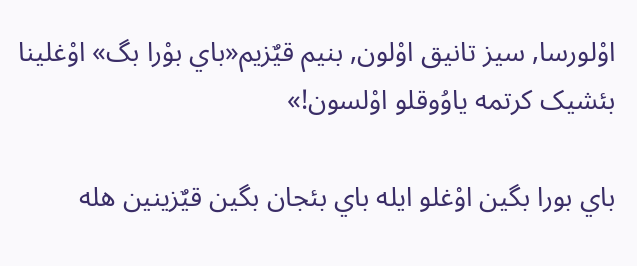اوْلورسا, سيز تانيق اوْلون, بنيم قيٌزيم«باي بوْرا بگ» اوْغلينا بئشيک کرتمه ياوُوقلو اوْلسون!»

باي بورا بگين اوْغلو ايله باي بئجان بگين قيٌزينين هله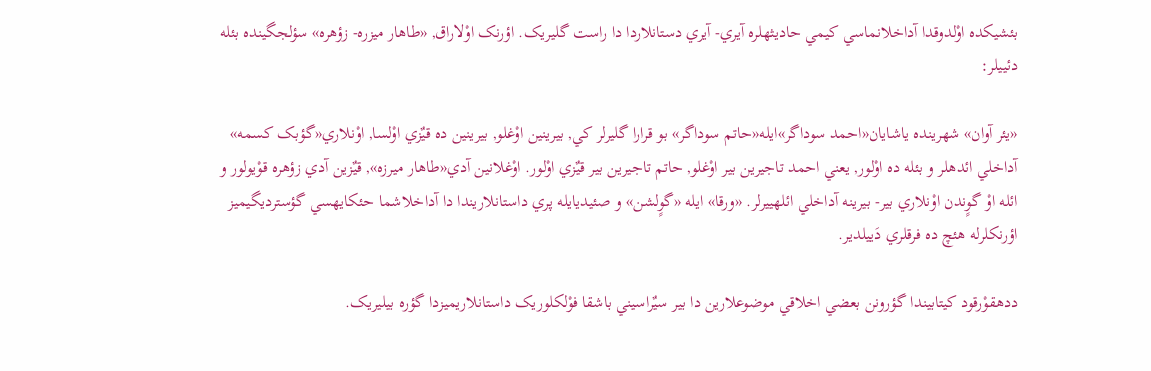بئشيکده اوْلدوقدا آداخلانماسي کيمي حاديثهلره آيري- آيري دستانلاردا دا راست گليريک. اؤرنک اوْلاراق, «طاهار ميزره- زؤهره» سؤلجگينده بئله دئييلر:

«يئر آوان» شهرينده ياشايان«احمد سوداگر»ايله«حاتم سوداگر» بو قرارا گليرلر کي, بيرينين اوْغلو, بيرينين ده قيٌزي اوْلسا, اوْنلاري«گؤبک کسمه» آداخلي ائدهلر و بئله ده اوْلور, يعني احمد تاجيرين بير اوْغلو, حاتم تاجيرين بير قيٌزي اوْلور. اوْغلانين آدي«طاهار ميرزه», قيٌزين آدي زؤهره قوْيولور و ائله اوْ گوٍندن اوْنلاري بير- بيرينه آداخلي ائلهييرلر. «ورقا» ايله «گوٍلشن» و صئيديايله پري داستانلاريندا دا آداخلاشما حئکايهسي گؤسترديگيميز اؤرنکلرله هئچ ده فرقلري دَييلدير.

ددهقوْرقود کيتابيندا گؤرونن بعضي اخلاقي موضوعلارين دا بير سيٌراسيني باشقا فوْلکلوريک داستانلاريميزدا گؤره بيليريک.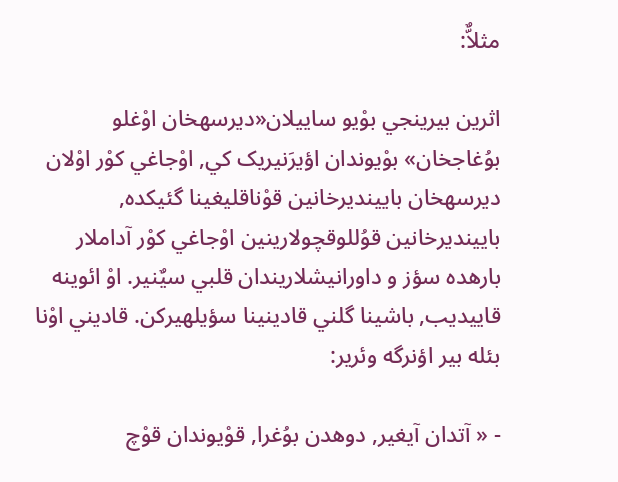مثلاٌّ:

اثرين بيرينجي بوْيو ساييلان«ديرسهخان اوْغلو بوُغاجخان» بوْيوندان اؤيرَنيريک کي, اوْجاغي کوْر اوْلان ديرسهخان بايينديرخانين قوْناقليغينا گئيکده, بايينديرخانين قوُللوقچولارينين اوْجاغي کوْر آداملار بارهده سؤز و داورانيشلاريندان قلبي سيٌنير. اوْ ائوينه قاييديب, باشينا گلني قادينينا سؤيلهيرکن. قاديني اوْنا بئله بير اؤنرگه وئرير:

- « آتدان آيغير, دوهدن بوُغرا, قوْيوندان قوْچ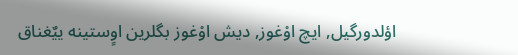اؤلدورگيل, ايچ اوْغوز, ديش اوْغوز بگلرين اوٍستينه ييٌغناق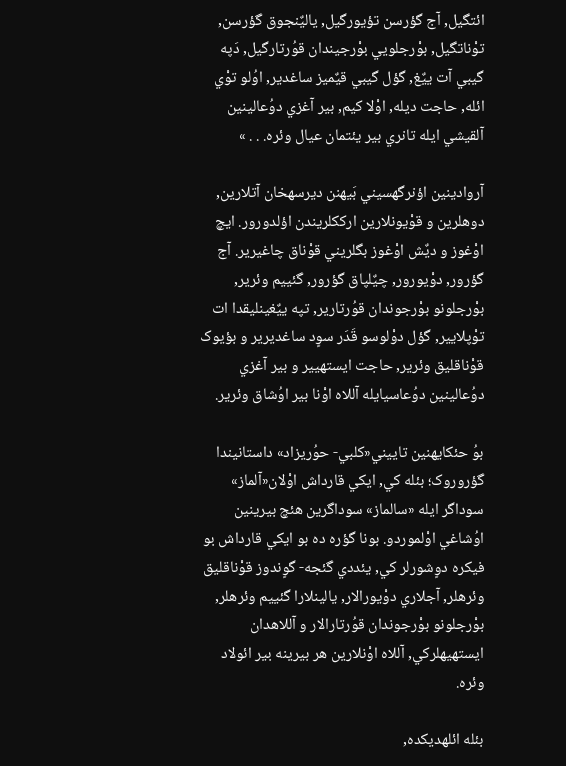ائتگيل, آج گؤرسن تؤيورگيل, ياليٌنجوق گؤرسن, توْناتگيل, بوْرجلويي بوْرجيندان قوُرتارگيل, دَپه گيبي آت ييٌغ, گؤل گيبي قيٌميز ساغدير, اوُلو توْي ائله, حاجت ديله, اوْلا کيم, بير آغزي دوُعالينين آلقيشي ايله تانري بير يئتمان عيال وئره. . . »

آروادينين اؤنرگهسيني بَيهنن ديرسهخان آتلارين, دوهلرين و قوْيونلارين ارککلريندن اؤلدورور. ايچ اوْغوز و ديٌش اوْغوز بگلريني قوْناق چاغيرير. آج گؤرور, دوْيورور, چيٌلپاق گؤرور, گئييم وئرير, بوْرجلونو بوْرجوندان قوُرتارير, تپه ييٌغينليقدا ات توْپلايير, گؤل دوْلوسو قَدَر سوٍد ساغديرير و بؤيوک قوْناقليق وئرير, حاجت ايستهيير و بير آغزي دوُعالينين دوُعاسيايله آللاه اوْنا بير اوُشاق وئرير.

بوُ حئکايهنين تاييني«کلبي- حوُريزاد» داستانيندا گؤروروک؛ بئله کي, ايکي قارداش اوْلان«آلماز» سوداگر ايله «سالماز» سوداگرين هئچ بيرينين اوُشاغي اوْلموردو. بونا گؤره ده بو ايکي قارداش بو فيکره دوٍشورلر کي, يئددي گئجه- گوٍندوز قوْناقليق وئرهلر, آجلاري دوْيورالار, يالينلارا گئييم وئرهلر, بوْرجلونو بوْرجوندان قوُرتارالار و آللاهدان ايستهيهلرکي, آللاه اوْنلارين هر بيرينه بير ائولاد وئره.

بئله ائلهديکده,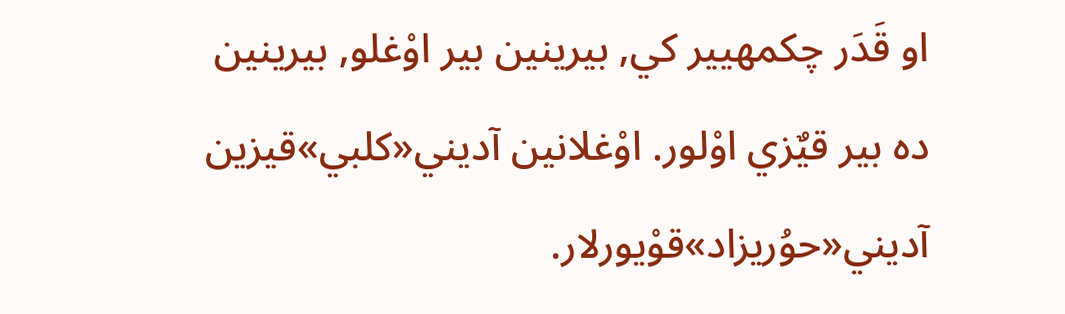او قَدَر چکمهيير کي, بيرينين بير اوْغلو, بيرينين ده بير قيٌزي اوْلور. اوْغلانين آديني«کلبي»قيزين آديني«حوُريزاد»قوْيورلار.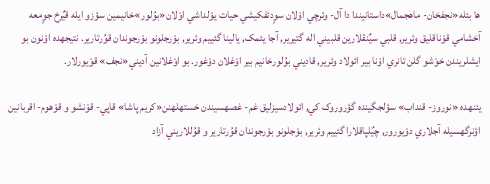ها بئله«نجفخان- ماهجمال»داستانيندا دا آل- وئرچي اوْلان سوٍدئفکيشي حيات يوْلداشي اوْلان«بوُلور»خانيمين سؤزو ايله قيٌرخ جوٍمعه آخشامي قوْناقليق وئرير, قلبي سيٌنقلارين قلبيني اله گتيرير, آجا يئمک, يالينا گئييم وئرير, بوْرجلونو بوْرجوندان قوُرتارير. نتيجهده اوْنون بو ايشلريندن خوْشو گلن تانري اوْنا بير ائولاد وئرير, قاديني بوُلورخانيم بير اوْغلان دوْغور. بو اوْغلانين آديني«نجف» قوْيورلار.

يئنهده «نوروز- قنداب» سؤلجگينده گؤروروک کي, ائولادسيزليق غم- غصهسيندن خستهلهنن«کريم پاشا» قاپي- قوْنشو و قوْهوم- اقربانين اؤنرگهسيله آجلاري دوْيورور, چيٌلپاقلارا گئييم وئرير, بوْجلونو بوْرجوندان قوُرتارير و قوُللاريني آزاد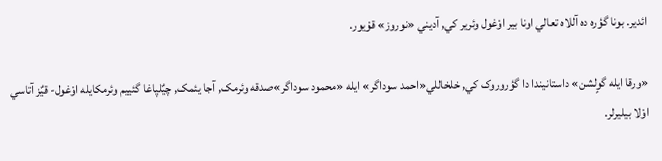ائدير. بونا گؤره ده آللاه تعالي اونا بير اوْغول وئرير کي, آديني «نوروز» قوْيور.

«ورقا ايله گوٍلشن» داستانيندا دا گؤروروک کي, خلخاللي«احمد سوداگر» ايله «محمود سوداگر»صدقه وئرمک, آجا يئمک, چيٌلپاغا گئييم وئرمکايله اوْغول- قيٌز آتاسي اوْلا بيليرلر.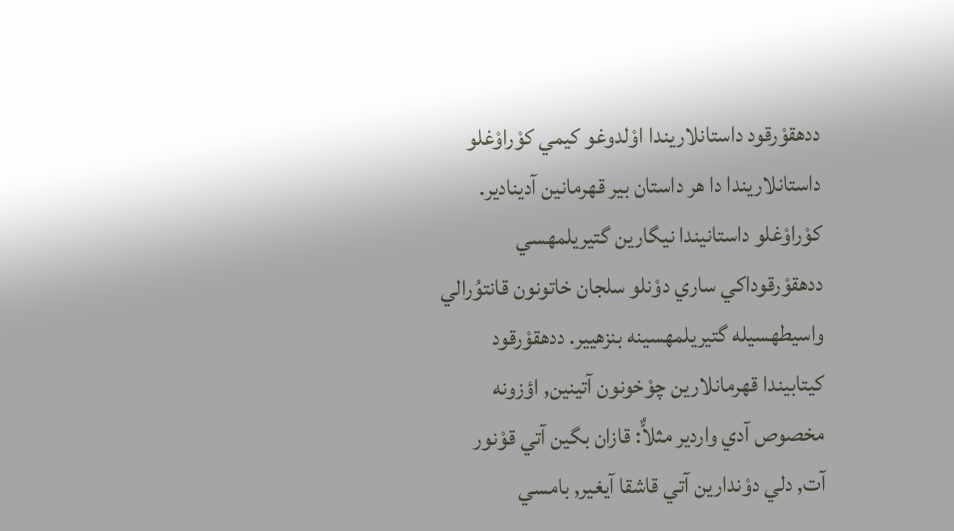ددهقوْرقود داستانلاريندا اوْلدوغو کيمي کوْراوْغلو داستانلاريندا دا هر داستان بير قهرمانين آدينادير. کوْراوْغلو داستانيندا نيگارين گتيريلمهسي ددهقوْرقوداکي ساري دوْنلو سلجان خاتونون قانتوُرالي واسيطهسيله گتيريلمهسينه بنزهيير. ددهقوْرقود کيتابيندا قهرمانلارين چوْخونون آتينين, اؤزونه مخصوص آدي واردير مثلاٌّ: قازان بگين آتي قوْنور آت, دلي دوْندارين آتي قاشقا آيغير, بامسي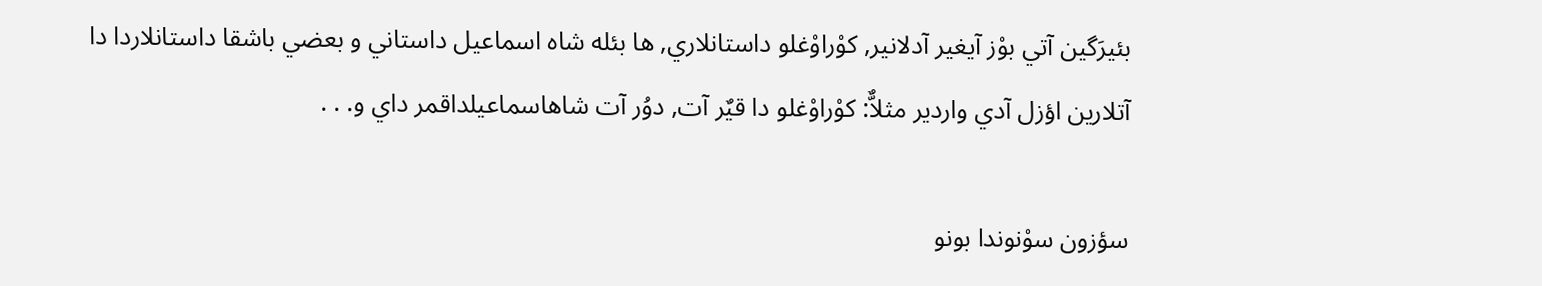بئيرَگين آتي بوْز آيغير آدلانير, کوْراوْغلو داستانلاري, ها بئله شاه اسماعيل داستاني و بعضي باشقا داستانلاردا دا آتلارين اؤزل آدي واردير مثلاٌّ: کوْراوْغلو دا قيٌر آت, دوُر آت شاهاسماعيلداقمر داي و. . .

سؤزون سوْنوندا بونو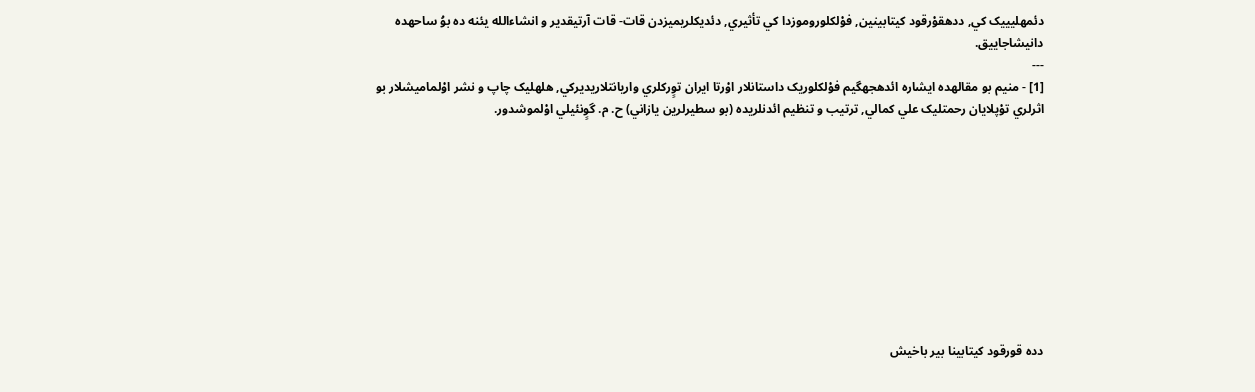دئمهليييک کي, ددهقوْرقود کيتابينين, فوْلکلوروموزدا کي تأثيري, دئديکلريميزدن قات- قات آرتيقدير و انشاءالله يئنه ده بوُ ساحهده دانيشاجاييق.
---
[1] - منيم بو مقالهده ايشاره ائدهجهگيم فوْلکلوريک داستانلار اوْرتا ايران توٍرکلري واريانتلاريديرکي, هلهليک چاپ و نشر اوْلماميشلار بو اثرلري توْپلايان رحمتليک علي کمالي, ترتيب و تنظيم ائدنلريده (بو سطيرلرين يازاني) ح. م. گوٍنئيلي اوْلموشدور.










دده قورقود کيتابينا بير باخيش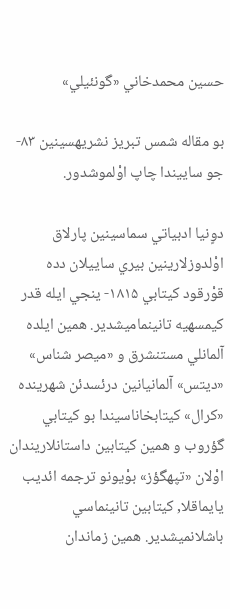حسين محمدخاني «گونئيلي»

بو مقاله شمس تبريز نشريهسينين ۸۳- جو ساييندا چاپ اوْلموشدور.

دوٍنيا ادبياتي سماسينين پارلاق اوْلدوزلارينين بيري ساييلان دده قوْرقود کيتابي ۱۸۱۵- ينجي ايله قدر کيمسهيه تانينماميشدير. همين ايلده آلمانلي مستنشرق و «ميصر شناس» «ديتس» آلمانيانين درئسدئن شهرينده «کرال» کيتابخاناسيندا بو کيتابي گؤروب و همين کيتابين داستانلاريندان اوْلان «تپهگؤز» بوْيونو ترجمه ائديب يايماقلا, کيتابين تانينماسي باشلانميشدير. همين زماندان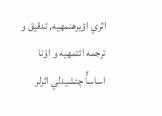اثري اؤيرهنمهيه, تدقيق و ترجمه ائتمهيه و اوْنا اساساٌّ چئشيدلي اثرلر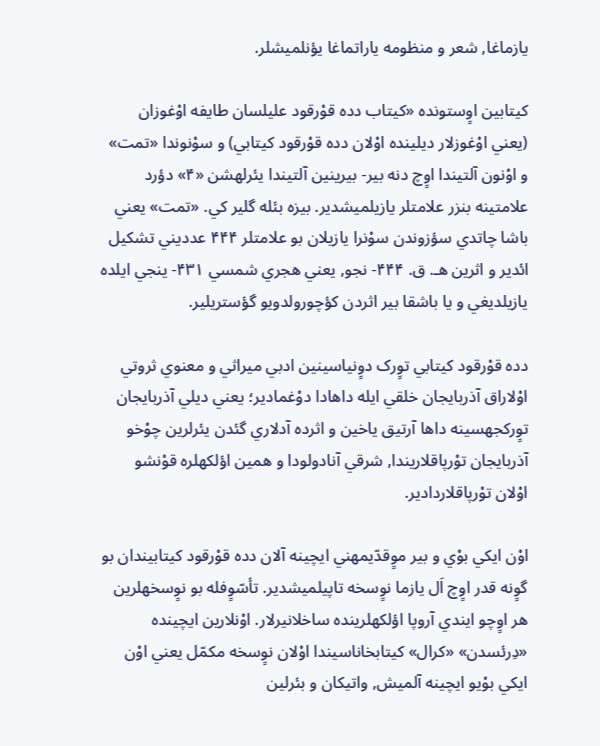يازماغا, شعر و منظومه ياراتماغا يؤنلميشلر.

کيتابين اوٍستونده «کيتاب دده قوْرقود عليلسان طايفه اوْغوزان (يعني اوْغوزلار ديلينده اوْلان دده قوْرقود کيتابي) و سوْنوندا «تمت» و اوْنون آلتيندا اوٍچ دنه بير- بيرينين آلتيندا يئرلهشن «۴» دؤرد علامتينه بنزر علامتلر يازيلميشدير. بيزه بئله گلير کي. «تمت» يعني باشا چاتدي سؤزوندن سوْنرا يازيلان بو علامتلر ۴۴۴ عدديني تشکيل ائدير و اثرين هـ. ق. ۴۴۴- نجو, يعني هجري شمسي ۴۳۱- ينجي ايلده يازيلديغي و يا باشقا بير اثردن کؤچورولدويو گؤستريلير.

دده قوْرقود کيتابي توٍرک دوٍنياسينين ادبي ميراثي و معنوي ثروتي اوْلاراق آذربايجان خلقي ايله داهادا دوْغمادير؛ يعني ديلي آذربايجان توٍرکجهسينه داها آرتيق ياخين و اثرده آدلاري گئدن يئرلرين چوْخو آذربايجان توْرپاقلاريندا, شرقي آنادولودا و همين اؤلکهلره قوْنشو اوْلان توْرپاقلاردادير.

اوْن ايکي بوْي و بير موٍقدّيمهني ايچينه آلان دده قوْرقود کيتابيندان بو گوٍنه قدر اوٍچ اَل يازما نوٍسخه تاپيلميشدير. تأسّوٍفله بو نوٍسخهلرين هر اوٍچو ايندي آروپا اؤلکهلرينده ساخلانيرلار. اوْنلارين ايچينده «دِرئسدن» «کرال» کيتابخاناسيندا اوْلان نوٍسخه مکمّل يعني اوْن ايکي بوْيو ايچينه آلميش, واتيکان و بئرلين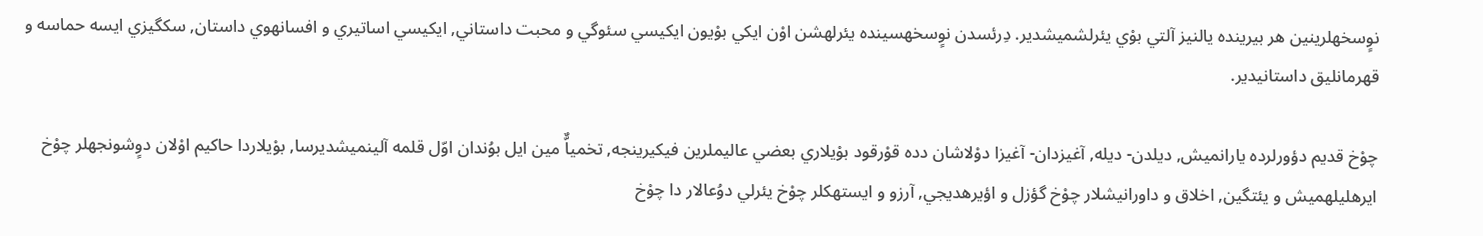نوٍسخهلرينين هر بيرينده يالنيز آلتي بوْي يئرلشميشدير. دِرئسدن نوٍسخهسينده يئرلهشن اوْن ايکي بوْيون ايکيسي سئوگي و محبت داستاني, ايکيسي اساتيري و افسانهوي داستان, سکگيزي ايسه حماسه و قهرمانليق داستانيدير.

چوْخ قديم دؤورلرده يارانميش, ديلدن- ديله, آغيزدان- آغيزا دوْلاشان دده قوْرقود بوْيلاري بعضي عاليملرين فيکيرينجه, تخمياٌّ مين ايل بوُندان اوّل قلمه آلينميشديرسا, بوْيلاردا حاکيم اوْلان دوٍشونجهلر چوْخ ايرهليلهميش و يئتگين, اخلاق و داورانيشلار چوْخ گؤزل و اؤيرهديجي, آرزو و ايستهکلر چوْخ يئرلي دوُعالار دا چوْخ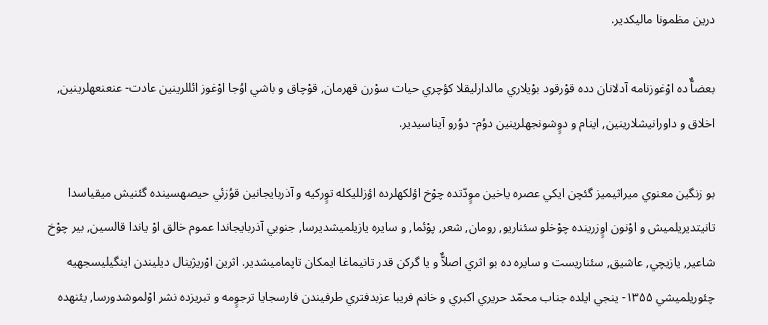درين مظمونا ماليکدير.

بعضاٌّ ده اوْغوزنامه آدلانان دده قوْرقود بوْيلاري مالدارليقلا کؤچري حيات سوْرن قهرمان, قوْچاق و باشي اوُجا اوْغوز ائللرينين عادت- عنعنعهلرينين, اخلاق و داورانيشلارينين, اينام و دوٍشونجهلرينين دوُم- دوُرو آيناسيدير.

بو زنگين معنوي ميراثيميز گئچن ايکي عصره ياخين موٍدّتده چوْخ اؤلکهلرده اؤزلليکله توٍرکيه و آذربايجانين قوُزئي حيصهسينده گئنيش ميقياسدا تانيتديريلميش و اوْنون اوٍزرينده چوْخلو سئناريو, رومان, شعر, پوْئما, و سايره يازيلميشديرسا, جنوبي آذربايجاندا عموم خالق اوْ ياندا قالسين, بير چوْخ شاعير, يازيچي, عاشيق, سئناريست و سايره ده بو اثري اصلاٌّ و يا گرکن قدر تانيماغا ايمکان تاپماميشدير. اثرين اوْريژينال ديليندن اينگيليسجهيه چئوريلميشي ۱۳۵۵- ينجي ايلده جناب محمّد حريري اکبري و خانم فريبا عزبدفتري طرفيندن فارسجايا ترجوٍمه و تبريزده نشر اوْلموشدورسا, يئنهده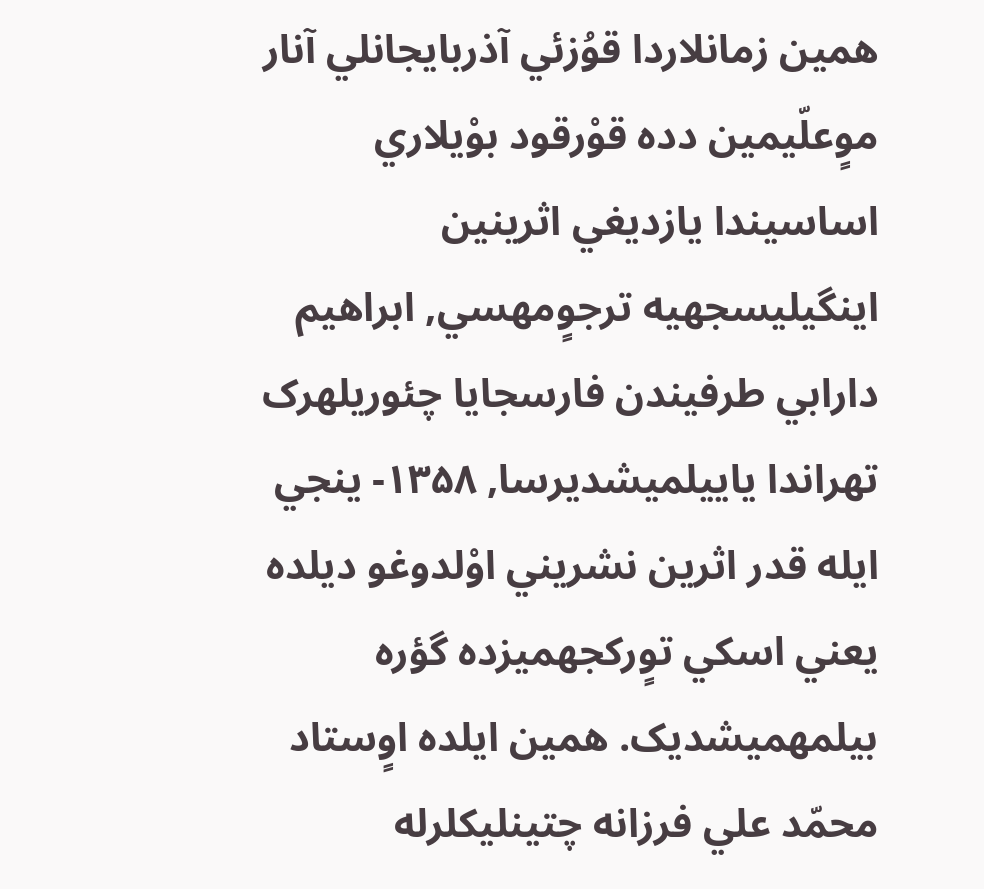همين زمانلاردا قوُزئي آذربايجانلي آنار موٍعلّيمين دده قوْرقود بوْيلاري اساسيندا يازديغي اثرينين اينگيليسجهيه ترجوٍمهسي, ابراهيم دارابي طرفيندن فارسجايا چئوريلهرک تهراندا ياييلميشديرسا, ۱۳۵۸- ينجي ايله قدر اثرين نشريني اوْلدوغو ديلده يعني اسکي توٍرکجهميزده گؤره بيلمهميشديک. همين ايلده اوٍستاد محمّد علي فرزانه چتينليکلرله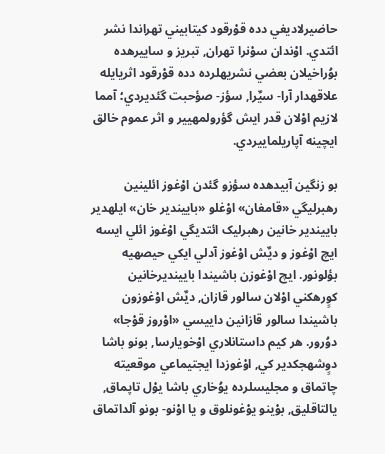حاضيرلاديغي دده قوْرقود کيتابيني تهراندا نشر ائتدي. اوْندان سوْنرا تهران, تبريز و ساييرهده بوُراخيلان بعضي نشريهلرده دده قوْرقود اثريايله علاقهدار آرا- سيٌرا, سؤز- صؤحبت گئديردي؛ آمما لازيم اوْلان قدر ايش گؤرولمهيير و اثر عموم خالق ايچينه آپاريلماييردي.

بو زنگين آبيدهده سؤزو گئدن اوْغوز ائلينين رهبرليگي «قامغان» اوْغلو «باييندير خان» ايلهدير باييندير خانين رهبرليک ائتديگي اوْغوز ائلي ايسه ايچ اوْغوز و ديٌش اوْغوز آدلي ايکي حيصهيه بؤلونور. ايچ اوْغوزن باشيندا بايينديرخانين کوٍرهکني اوْلان سالور قازان, ديٌش اوْغوزون باشيندا سالور قازانين داييسي «اوْروز قوْجا» دوُرور. هر کيم داستانلاري اوْخويارسا, بونو باشا دوٍشهجکدير کي, اوْغوزدا ايجتيماعي موقعيته چاتماق و مجليسلرده يوُخاري باشا يوْل تاپماق, يالتاقليق, بوْينو يوْغونلوق و يا اوْنو- بونو آلداتماق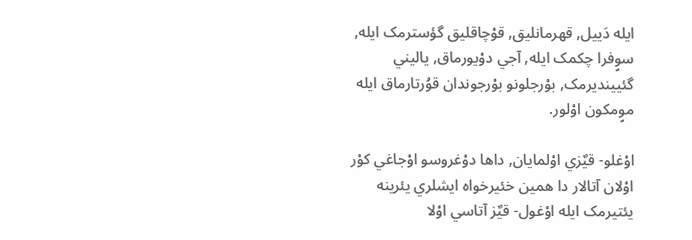ايله دَييل, قهرمانليق, قوْچاقليق گؤسترمک ايله, سوٍفرا چکمک ايله, آجي دوْيورماق, ياليني گئيينديرمک, بوْرجلونو بوْرجوندان قوُرتارماق ايله موٍمکون اوْلور.

اوْغلو- قيٌزي اوْلمايان, داها دوْغروسو اوْجاغي کوْر اوْلان آتالار دا همين خئيرخواه ايشلري يئرينه يئتيرمک ايله اوْغول- قيٌز آتاسي اوْلا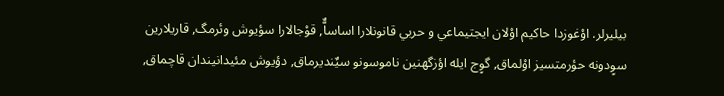بيليرلر. اوْغوزدا حاکيم اوْلان ايجتيماعي و حربي قانونلارا اساساٌّ, قوْجالارا سؤيوش وئرمگ, قاريلارين سوٍدونه حؤرمتسيز اوْلماق, گوٍج ايله اؤزگهنين ناموسونو سيٌنديرماق, دؤيوش مئيدانيندان قاچماق,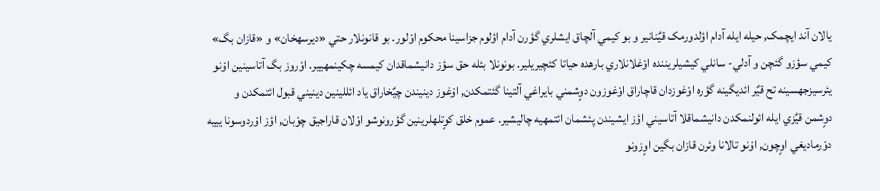يالان آند ايچمک, حيله ايله آدام اؤلدورمک قيٌنانير و بو کيمي آلچاق ايشلري گؤرن آدام اؤلوم جزاسينا محکوم اوْلور. بو قانونلار حتي «ديرسهخان» و «قازان بگ» کيمي سؤزو گئچن و آدلي- سانلي کيشيلريننده اوْغلانلاري بارهده حياتا کئچيريلير. بونونلا بئله حق سؤز دانيشماقدان کيمسه چکينمهيير. اوْروز بگ آتاسينين اوْنو يئرسيزجهسينه تح قيٌر ائديگينه گؤره اوْغوزدان قاچاراق اوْغوزون دوٍشمني بايراغي آلتينا گئتمکدن, اوْغوز دينيندن چيٌخاراق ياد ائللينين دينيني قبول ائتمکدن و دوٍشمن قيٌزي ايله ائولنمکدن دانيشماقلا آتاسيني اؤز ايشيندن پئشمان ائتمهيه چاليشير. عموم خلق کوٍتلهلرينين گؤرونوشو اوْلان قاراجيق چوْبان, اؤز اوْردوسونا يييه دوْرماديغي اوٍچون, اوْنو تالانا وئرن قازان بگين اوٍزونو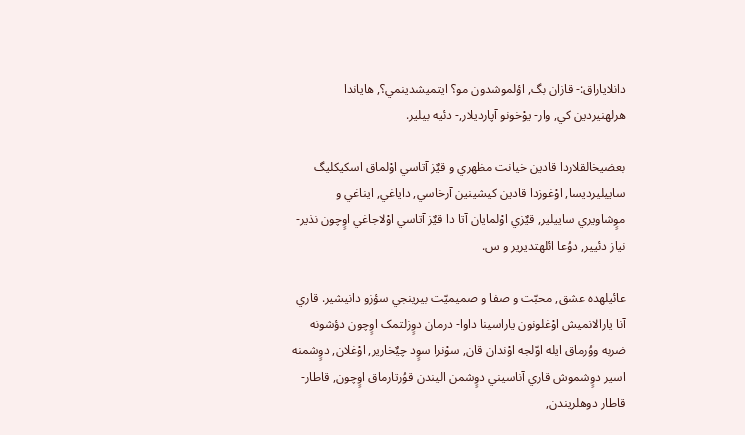دانلاياراق:- قازان بگ, اؤلموشدون مو؟ ايتميشدينمي؟, هاياندا هرلهنيردين کي, وار- يوْخونو آپارديلار,- دئيه بيلير.

بعضيخالقلاردا قادين خيانت مظهري و قيٌز آتاسي اوْلماق اسکيکليگ ساييليرديسا, اوْغوزدا قادين کيشينين آرخاسي, داياغي, ايناغي و موٍشاويري ساييلير, قيٌزي اوْلمايان آتا دا قيٌز آتاسي اوْلاجاغي اوٍچون نذير- نياز دئيير, دوُعا ائلهتديرير و س.

عائيلهده عشق, محبّت و صفا و صميميّت بيرينجي سؤزو دانيشير. قاري آنا يارالانميش اوْغلونون ياراسينا داوا- درمان دوٍزلتمک اوٍچون دؤشونه ضربه ووُرماق ايله اوّلجه اوْندان قان, سوْنرا سوٍد چيٌخارير, اوْغلان, دوٍشمنه اسير دوٍشموش قاري آناسيني دوٍشمن اليندن قوُرتارماق اوٍچون, قاطار- قاطار دوهلريندن,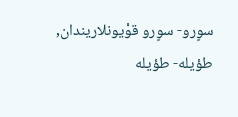سوٍرو- سوٍرو قوْيونلاريندان, طؤيله- طؤيله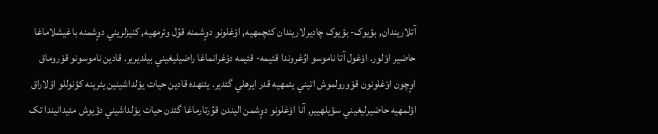آتلاريندان, بؤيوک- بؤيوک چاديرلاريندان کئچمهيه, اوْغلونو دوٍشمنه قوُل وئرمهيه, کنيزلريني دوٍشمنه باغيشلاماغا حاضير اوْلور. اوْغول آتا ناموسو اوُغروندا قئيمه- قئيمه دوْغرانماغا راضيليغيني بيلديرير. قادين ناموسونو قوْروماق اوٍچون اوْغلونون قوْورولموش اتيني يئمهيه قدر ايرهلي گئدير. يئنهده قادين حيات يوْلداشينين يئرينه کؤنوللو اوْلاراق اؤلمهيه حاضيرليغيني سؤيلهيير, آنا اوْغلونو دوٍشمن اليندن قوُرتارماغا گئدن حيات يوْلداشيني دؤيوش مئيدانيندا تک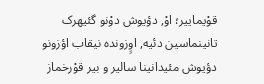قوْيمايير؛ اوْ, دؤيوش دوْنو گئيهرک تانينماسين دئيه, اوٍزونده نيقاب اؤزونو دؤيوش مئيدانينا سالير و بير قوْرخماز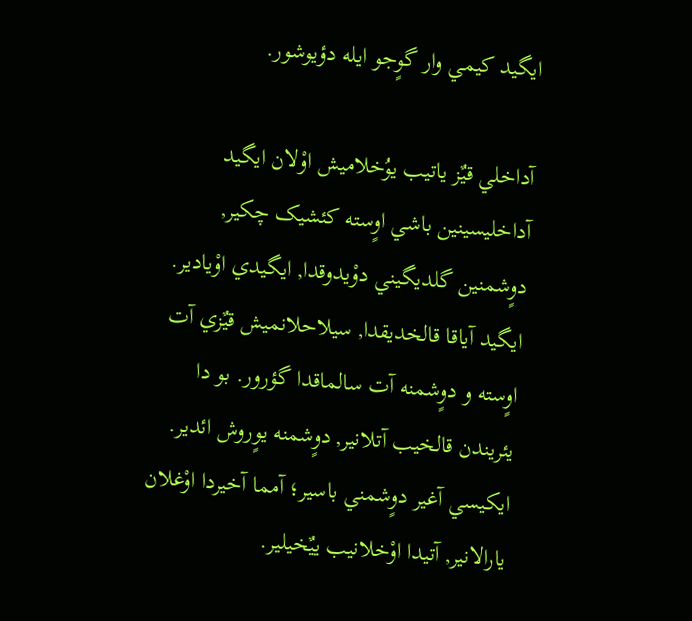ايگيد کيمي وار گوٍجو ايله دؤيوشور.

آداخلي قيٌز ياتيب يوُخلاميش اوْلان ايگيد آداخليسينين باشي اوٍسته کئشيک چکير, دوٍشمنين گلديگيني دوْيدوقدا, ايگيدي اوْيادير. ايگيد آياقا قالخديقدا, سيلاحلانميش قيٌزي آت اوٍسته و دوٍشمنه آت سالماقدا گؤرور. بو دا يئريندن قالخيب آتلانير, دوٍشمنه يوٍروش ائدير. ايکيسي آغير دوٍشمني باسير؛ آمما آخيردا اوْغلان يارالانير, آتيدا اوْخلانيب ييٌخيلير.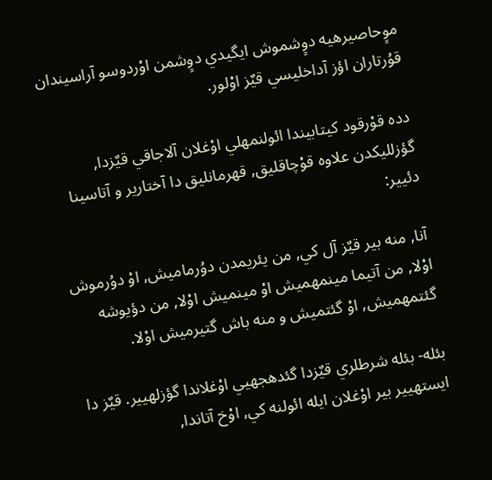موٍحاصيرهيه دوٍشموش ايگيدي دوٍشمن اوْردوسو آراسيندان قوُرتاران اؤز آداخليسي قيٌز اوْلور.

دده قوْرقود کيتابيندا ائولنمهلي اوْغلان آلاجاقي قيٌزدا, گؤزلليکدن علاوه قوْچاقليق, قهرمانليق دا آختارير و آتاسينا دئيير:

آنا, منه بير قيٌز آل کي, من يئريمدن دوُرماميش, اوْ دوُرموش اوْلا, من آتيما مينمهميش اوْ مينميش اوْلا, من دؤيوشه گئتمهميش, اوْ گئتميش و منه باش گتيرميش اوْلا.

بئله- بئله شرطلري قيٌزدا گئدهجهيي اوْغلاندا گؤزلهيير. قيٌز دا ايستهيير بير اوْغلان ايله ائولنه کي, اوْخ آتاندا,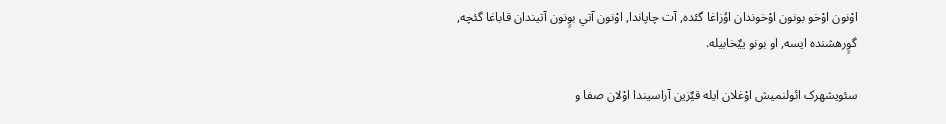اوْنون اوْخو بونون اوْخوندان اوُزاغا گئده, آت چاپاندا, اوْنون آتي بوٍنون آتيندان قاباغا گئچه, گوٍرهشنده ايسه, او بونو ييٌخابيله.

سئويشهرک ائولنميش اوْغلان ايله قيٌزين آراسيندا اوْلان صفا و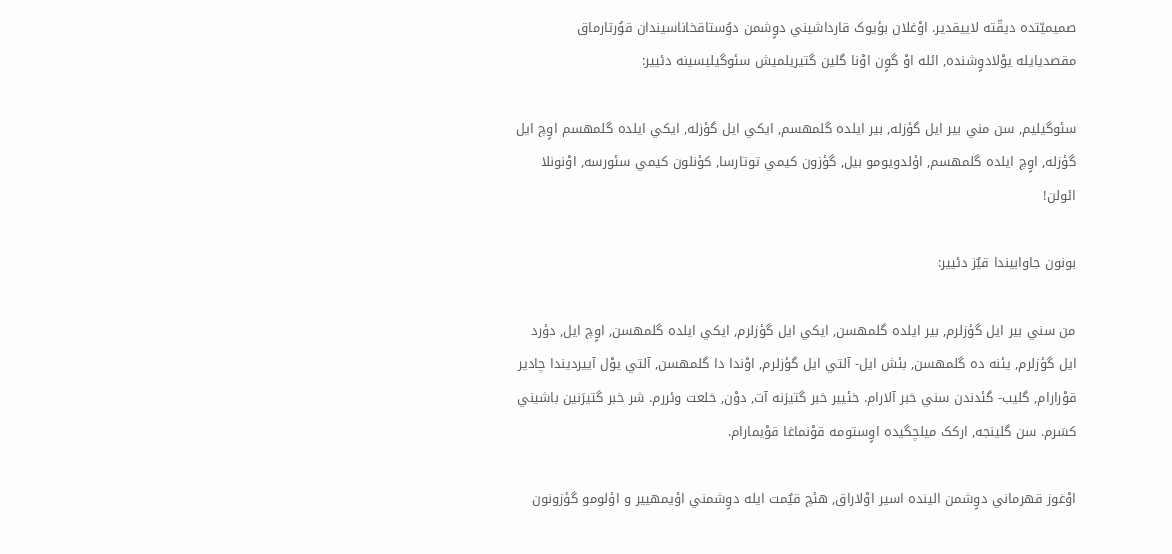صميميّتده ديقّته لاييقدير. اوْغلان بؤيوک قارداشيني دوٍشمن دوُستاقخاناسيندان قوُرتارماق مقصديايله يوْلادوٍشنده, ائله اوْ گوٍن اوْنا گلين گتيريلميش سئوگيليسينه دئيير:

سئوگيليم, سن مني بير ايل گؤزله, بير ايلده گلمهسم, ايکي ايل گؤزله, ايکي ايلده گلمهسم اوٍچ ايل گؤزله, اوٍچ ايلده گلمهسم, اؤلدويومو بيل, گؤزون کيمي توتارسا, کؤنلون کيمي سئورسه, اوْنونلا ائولن!

بونون جاوابيندا قيٌز دئيير:

من سني بير ايل گؤزلرم, بير ايلده گلمهسن, ايکي ايل گؤزلرم, ايکي ايلده گلمهسن, اوٍچ ايل, دؤرد ايل گؤزلرم, يئنه ده گلمهسن, بئش ايل- آلتي ايل گؤزلرم, اوْندا دا گلمهسن, آلتي يوْل آييرديندا چادير قوْرارام, گليب- گئدندن سني خبر آلارام. خئيير خبر گتيرَنه آت, دوْن, خلعت وئررم. شر خبر گتيرَنين باشيني کسَرم. سن گلينجه, ارکک ميلچگيده اوٍستومه قوْنماغا قوْيمارام.

اوْغوز قهرماني دوٍشمن الينده اسير اوْلاراق, هئچ قيٌمت ايله دوٍشمني اؤيمهيير و اؤلومو گؤزونون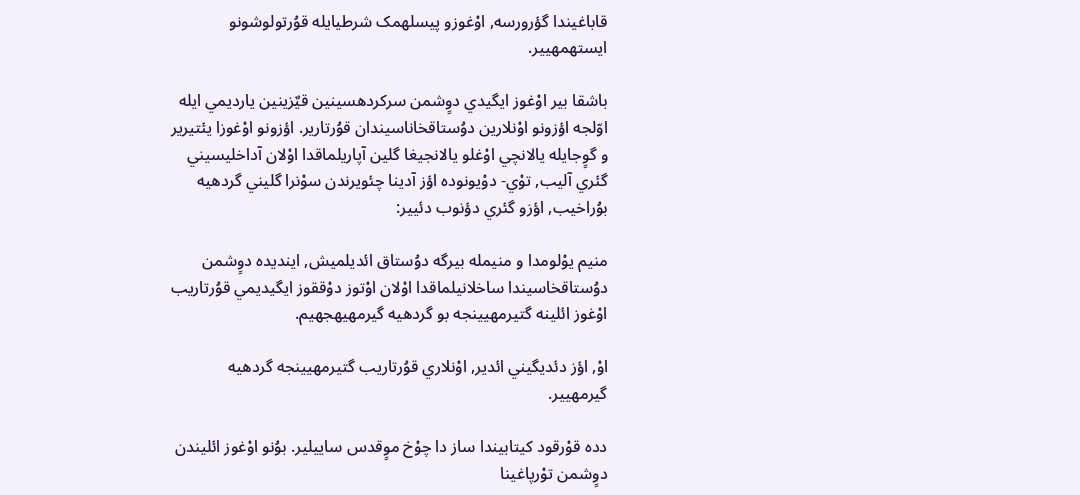قاباغيندا گؤرورسه, اوْغوزو پيسلهمک شرطيايله قوُرتولوشونو ايستهمهيير.

باشقا بير اوْغوز ايگيدي دوٍشمن سرکردهسينين قيٌزينين يارديمي ايله اوّلجه اؤزونو اوْنلارين دوُستاقخاناسيندان قوُرتارير. اؤزونو اوْغوزا يئتيرير و گوٍجايله يالانچي اوْغلو يالانجيغا گلين آپاريلماقدا اوْلان آداخليسيني گئري آليب, توْي- دوْيونوده اؤز آدينا چئويرندن سوْنرا گليني گردهيه بوُراخيب, اؤزو گئري دؤنوب دئيير:

منيم يوْلومدا و منيمله بيرگه دوُستاق ائديلميش, اينديده دوٍشمن دوُستاقخاسيندا ساخلانيلماقدا اوْلان اوْتوز دوْققوز ايگيديمي قوُرتاريب اوْغوز ائلينه گتيرمهيينجه بو گردهيه گيرمهيهجهيم.

اوْ, اؤز دئديگيني ائدير, اوْنلاري قوُرتاريب گتيرمهيينجه گردهيه گيرمهيير.

دده قوْرقود کيتابيندا ساز دا چوْخ موٍقدس ساييلير. بوُنو اوْغوز ائليندن دوٍشمن توْرپاغينا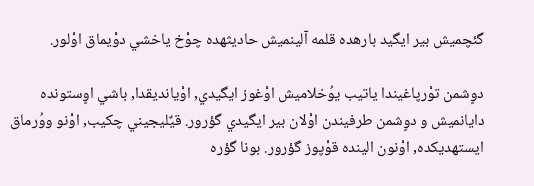گئچميش بير ايگيد بارهده قلمه آلينميش حاديثهده چوْخ ياخشي دوْيماق اوْلور.

دوٍشمن توْرپاغيندا ياتيب يوُخلاميش اوْغوز ايگيدي, اوْيانديقدا, باشي اوٍستونده دايانميش و دوٍشمن طرفيندن اوْلان بير ايگيدي گؤرور. قيٌليجيني چکيب, اوْنو ووُرماق ايستهديکده, اوْنون الينده قوْپوز گؤرور. بونا گؤره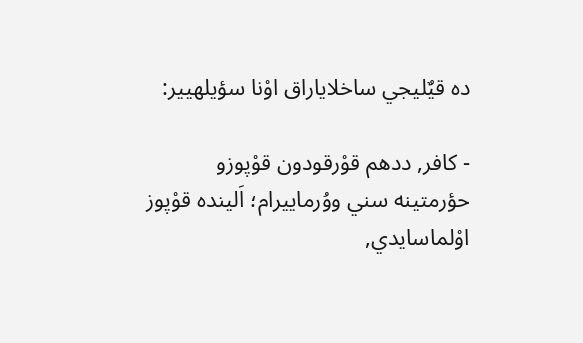ده قيٌليجي ساخلاياراق اوْنا سؤيلهيير:

- کافر, ددهم قوْرقودون قوْپوزو حؤرمتينه سني ووُرماييرام؛ اَلينده قوْپوز اوْلماسايدي,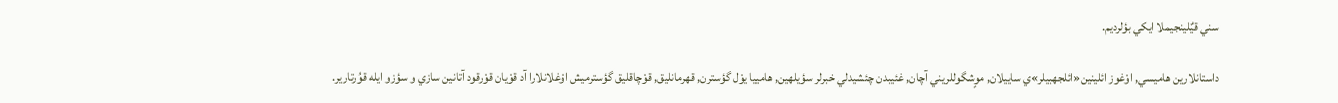سني قيٌلينجيملا ايکي بؤلرديم.

داستانلارين هاميسي, اوْغوز ائلينين«ائلجهبيلر»ي ساييلان, موٍشگوللريني آچان, غئيبدن چئشيدلي خبرلر سؤيلهين, هامييا يوْل گؤسترن, قهرمانليق, قوْچاقليق گؤسترميش اوْغلانلارا آد قوْيان قوْرقود آتانين سازي و سؤزو ايله قوُرتارير.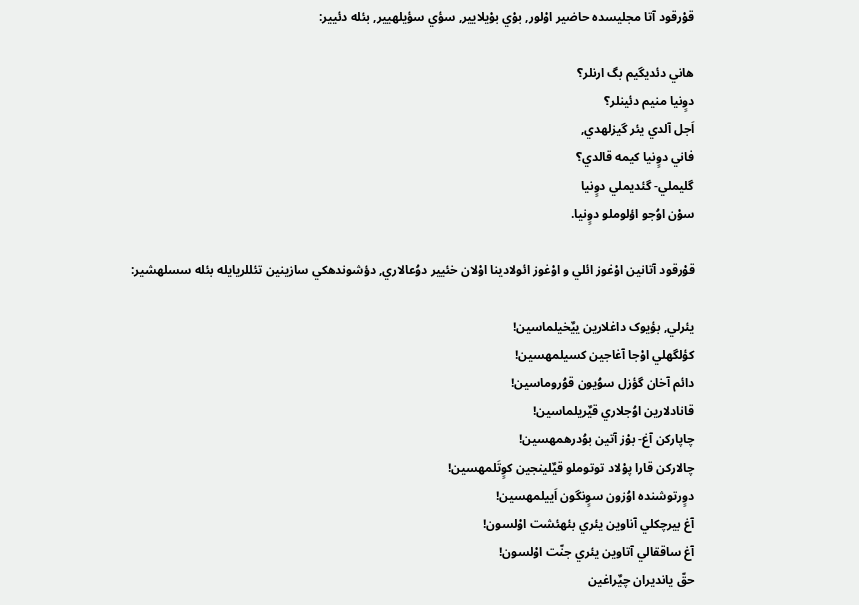قوْرقود آتا مجليسده حاضير اوْلور, بوْي بوْيلايير, سؤي سؤيلهيير, بئله دئيير:

هاني دئديگيم بگ ارنلر؟
دوٍنيا منيم دئينلر؟
اَجل آلدي يئر گيزلهدي,
فاني دوٍنيا کيمه قالدي؟
گليملي- گئديملي دوٍنيا
سوْن اوُجو اؤلوملو دوٍنيا.

قوْرقود آتانين اوْغوز ائلي و اوْغوز ائولادينا اوْلان خئيير دوُعالاري, دؤشوندهکي سازينين تئللريايله بئله سسلهشير:

يئرلي, بؤيوک داغلارين ييٌخيلماسين!
کؤلگهلي اوْجا آغاجين کسيلمهسين!
دائم آخان گؤزل سوُيون قوُروماسين!
قانادلارين اوُجلاري قيٌريلماسين!
چاپارکن آغ- بوْز آتين بوُدرهمهسين!
چالارکن قارا پوْلاد توتوملو قيٌلينجين کوٍتَلمهسين!
دوٍرتوشنده اوُزون سوٍنگون اَييلمهسين!
آغ بيرچکلي آناوين يئري بئهئشت اوْلسون!
آغ ساققالي آتاوين يئري جنّت اوْلسون!
حقّ يانديران چيٌراغين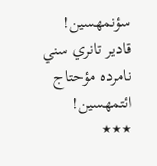سؤنمهسين!
قادير تانري سني نامرده مؤحتاج ائتمهسين!
٭٭٭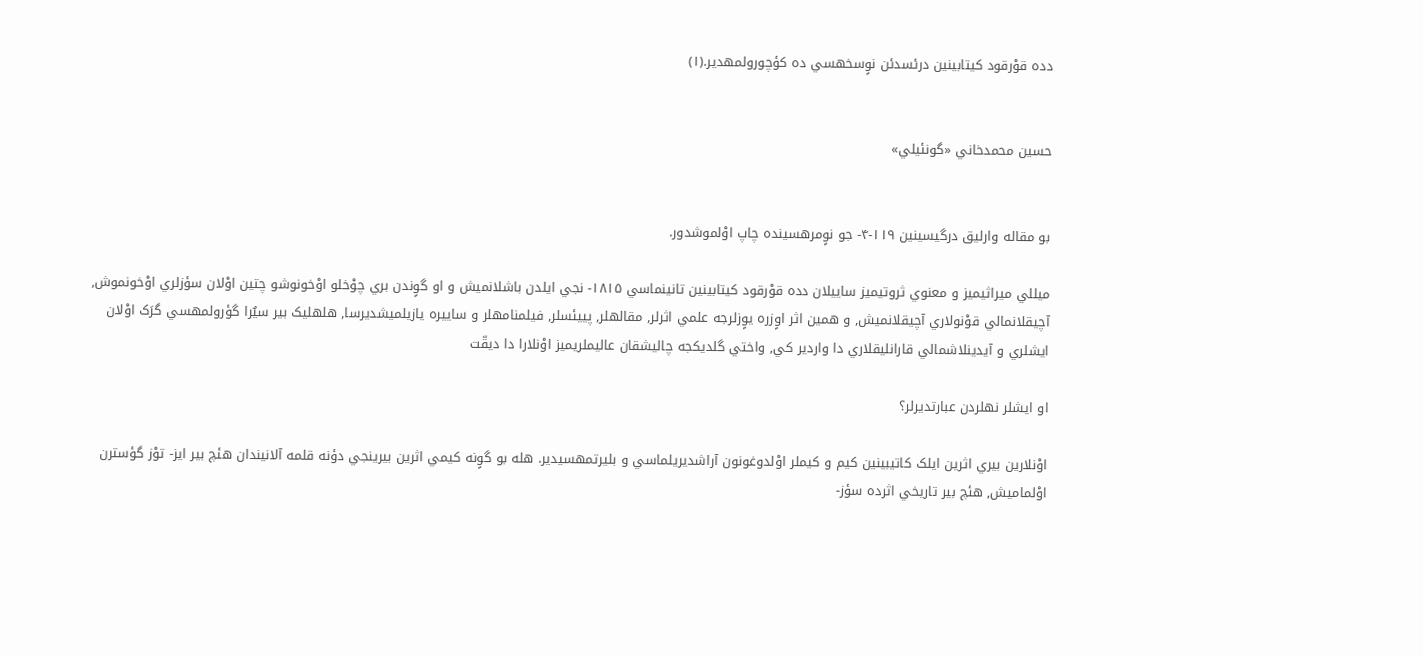دده قوْرقود کيتابينين درئسدئن نوٍسخهسي ده کؤچورولمهدير.(۱)


حسين محمدخاني «گونئيلي»


بو مقاله وارليق درگيسينين ۱۱۹-۴- جو نوٍمرهسينده چاپ اوْلموشدور.

ميللي ميراثيميز و معنوي ثروتيميز ساييلان دده قوْرقود کيتابينين تانينماسي ۱۸۱۵- نجي ايلدن باشلانميش و او گوٍندن بري چوْخلو اوْخونوشو چتين اوْلان سؤزلري اوْخونموش, آچيقلانمالي قوْنولاري آچيقلانميش, و همين اثر اوٍزره يوٍزلرجه علمي اثرلر, مقالهلر, پييئسلر, فيلمنامهلر و ساييره يازيلميشديرسا, هلهليک بير سيٌرا گؤرولمهسي گرَک اوْلان ايشلري و آيدينلاشمالي قارانليقلاري دا واردير کي, واختي گلديکجه چاليشقان عاليملريميز اوْنلارا دا ديقّت

او ايشلر نهلردن عبارتديرلر؟

اوْنلارين بيري اثرين ايلک کاتيبينين کيم و کيملر اوْلدوغونون آراشديريلماسي و بليرتمهسيدير. هله بو گوٍنه کيمي اثرين بيرينجي دؤنه قلمه آلانيندان هئچ بير ايز- توْز گؤسترن اوْلماميش, هئچ بير تاريخي اثرده سؤز-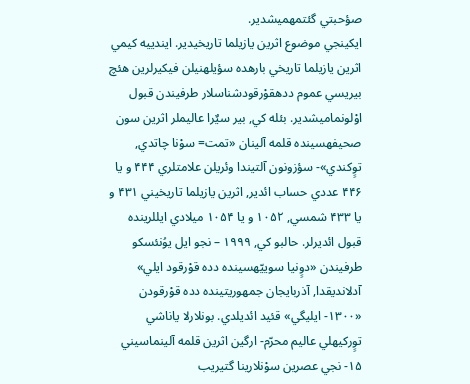صؤحبتي گئتمهميشدير.
ايکينجي موضوع اثرين يازيلما تاريخيدير. ايندييه کيمي اثرين يازيلما تاريخي بارهده سؤيلهنيلن فيکيرلرين هئچ بيريسي عموم ددهقوْرقودشناسلار طرفيندن قبول اوْلونماميشدير. بئله کي, بير سيٌرا عاليملر اثرين سون صحيفهسينده قلمه آلينان «تمت= سوْنا چاتدي, توٍکندي»- سؤزونون آلتيندا وئريلن علامتلري ۴۴۴ و يا ۴۴۶ عددي حساب ائدير, اثرين يازيلما تاريخيني ۴۳۱ و يا ۴۳۳ شمسي, ۱۰۵۲ و يا ۱۰۵۴ ميلادي ايللرينده قبول ائديرلر. حالبو کي, ۱۹۹۹ – نجو ايل يوُنئسکو طرفيندن «دوٍنيا سوييّهسينده دده قوْرقود ايلي» آدلانديقدا, آذربايجان جمهوريتينده دده قوْرقودن «۱۳۰۰- ايليگي» قئيد ائديلدي. بونلارلا ياناشي توٍرکيهلي عاليم محرّم- ارگين اثرين قلمه آلينماسيني ۱۵- نجي عصرين سوْنلارينا گتيريب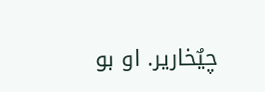چيٌخارير. او بو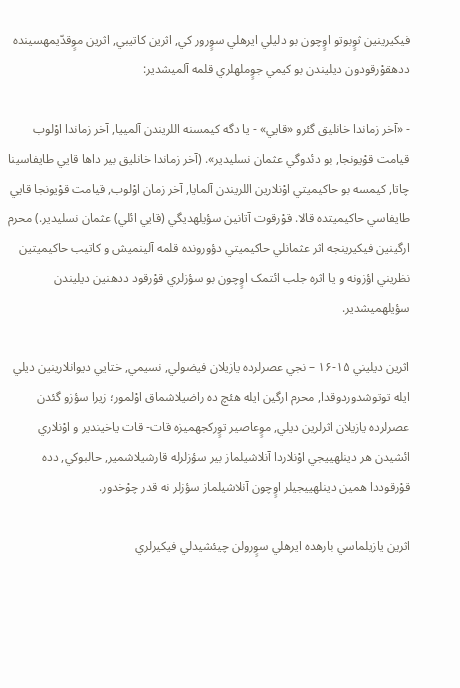فيکيرينين ثوٍبوتو اوٍچون بو دليلي ايرهلي سوٍرور کي, اثرين کاتيبي, اثرين موٍقدّيمهسينده ددهقوْرقودون ديليندن بو کيمي جوٍملهلري قلمه آلميشدير:

- «آخر زماندا خانليق گئرو «قايي» - يا دگه کيمسنه اللريندن آلمييا, آخر زماندا اوْلوب قيامت قوْيونجا, بو دئدوگي عثمان نسليدير». (آخر زماندا خانليق بير داها قايي طايفاسينا چاتا, کيمسه بو حاکيميتي اوْنلارين اللريندن آلمايا, آخر زمان اوْلوب, قيامت قوْيونجا قايي طايفاسي حاکيميتده قالا. قوْرقوت آتانين سؤيلهديگي (قايي ائلي) عثمان نسليدير.) محرم ارگينين فيکيرينجه اثر عثمانلي حاکيميتي دؤورونده قلمه آلينميش و کاتيب حاکيميتين نظريني اؤزونه و يا اثره جلب ائتمک اوٍچون بو سؤزلري قوْرقود ددهنين ديليندن سؤيلهميشدير.

اثرين ديليني ۱۵-۱۶ – نجي عصرلرده يازيلان فيضولي, نسيمي, ختايي ديوانلارينين ديلي ايله توتوشدوردوقدا, محرم ارگين ايله هئچ ده راضيلاشماق اوْلمور؛ زيرا سؤزو گئدن عصرلرده يازيلان اثرلرين ديلي, موٍعاصير توٍرکجهميزه قات- قات ياخيندير و اوْنلاري ائشيدن هر دينلهييجي اوْنلاردا آنلاشيلماز بير سؤزلرله قارشيلاشمير, حالبوکي, دده قوْرقوددا همين دينلهييجيلر اوٍچون آنلاشيلماز سؤزلر نه قدر چوْخدور.

اثرين يازيلماسي بارهده ايرهلي سوٍرولن چيئشيدلي فيکيرلري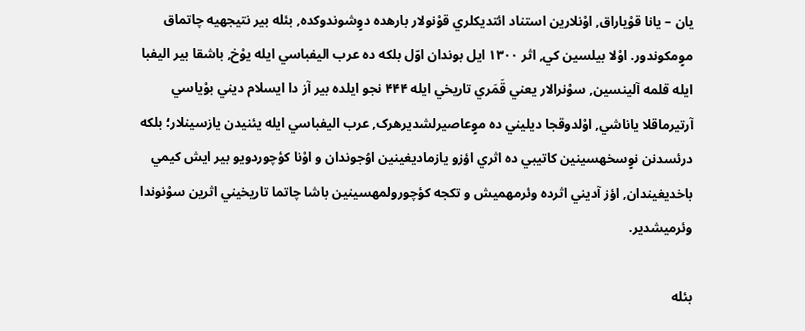يان – يانا قوْياراق, اوْنلارين استناد ائتديکلري قوْنولار بارهده دوٍشوندوکده, بئله بير نتيجهيه چاتماق موٍمکوندور. اوْلا بيلسين کي, اثر ۱۳۰۰ ايل بوندان اوّل بلکه ده عرب اليفباسي ايله يوْخ, باشقا بير اليفبا ايله قلمه آلينسين, سوْنرالار يعني قَمَري تاريخي ايله ۴۴۴ نجو ايلده بير آز دا ايسلام ديني بوْياسي آرتيرماقلا ياناشي, اوْلدوقجا ديليني ده موٍعاصيرلشديرهرک, عرب اليفباسي ايله يئنيدن يازسينلار؛ بلکه درئسدنن نوٍسخهسينين کاتيبي ده اثري اؤزو يازماديغينين اوُجوندان و اوْنا کؤچوردويو بير ايش کيمي باخديغيندان, اؤز آديني اثرده وئرمهميش و تکجه کؤچورولمهسينين باشا چاتما تاريخيني اثرين سوْنوندا وئرميشدير.

بئله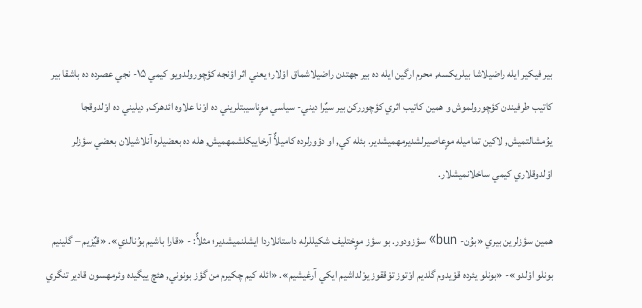بير فيکير ايله راضيلاشا بيلريکسه, محرم ارگين ايله ده بير جهتدن راضيلاشماق اوْلار؛ يعني اثر اؤنجه کؤچورولدويو کيمي ۱۵- نجي عصرده ده باشقا بير کاتيب طرفيندن کؤچورولموش و همين کاتيب اثري کؤچوررکن بير سيٌرا ديني- سياسي موٍناسيبتلريني ده اوْنا علاوه ائدهرک, ديليني ده اوْلدوقجا يوُمشالتميش, لاکين تماميله موٍعاصيرلشديرمهميشدير. بئله کي, او دؤورلرده کاميلاٌّ آرخاييکلشمهميش, هله ده بعضيلره آنلاشيلان بعضي سؤزلر اوْلدوقلاري کيمي ساخلانميشلار.

همين سؤزلرين بيري «بوُن- bun» سؤزودور. بو سؤز موٍختليف شکيللرله داستانلاردا ايشلنميشدير؛ مثلاٌّ: - «قارا باشيم بوُنالدي». «قيٌزيم – گلينيم بونلو اوْلدو»- «بونلو يئرده قوْيدوم گلديم اوْتوز توْققوز يوْلداشيم ايکي آرغيشيم». «ائله کيم چکيرم من گؤز بونوني, هئچ ييگيده وئرمهسون قادير تنگري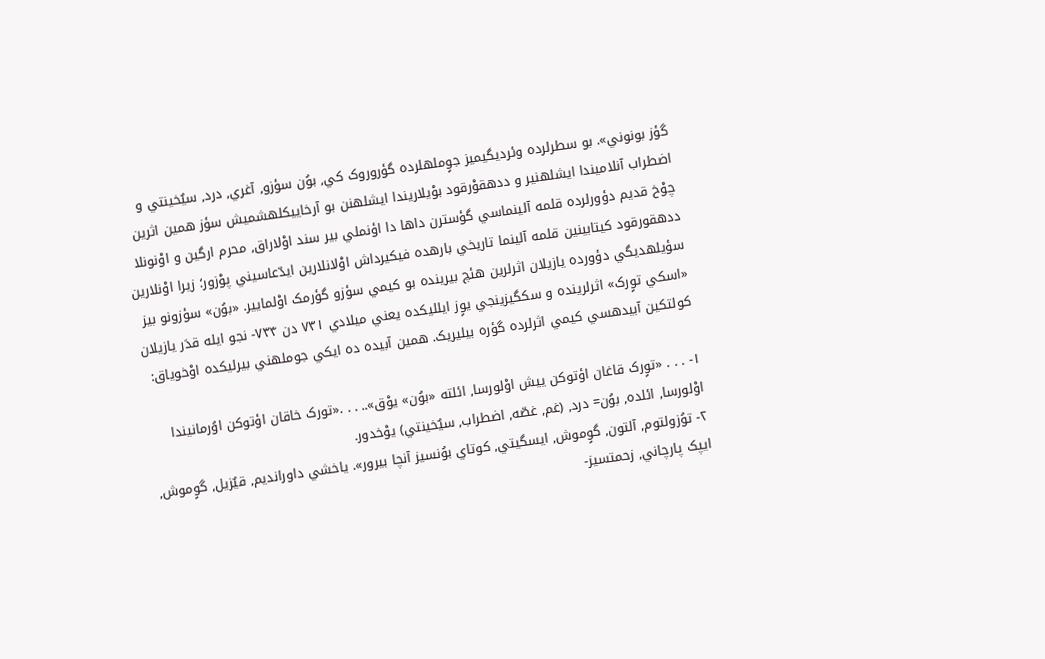گؤز بونوني». بو سطرلرده وئرديگيميز جوٍملهلرده گؤروروک کي, بوُن سؤزو, آغري, درد, سيٌخينتي و اضطراب آنلاميندا ايشلهنير و ددهقوْرقود بوْيلاريندا ايشلهنن بو آرخاييکلهشميش سؤز همين اثرين چوْخ قديم دؤورلرده قلمه آلينماسي گؤسترن داها دا اؤنملي بير سند اوْلاراق, محرم ارگين و اوْنونلا ددهقورقود کيتابينين قلمه آلينما تاريخي بارهده فيکيرداش اوْلانلارين ايدّعاسيني پوْزور؛ زيرا اوْنلارين سؤيلهديگي دؤورده يازيلان اثرلرين هئچ بيرينده بو کيمي سؤزو گؤرمک اوْلمايير. «بوُن» سؤزونو بيز «اسکي توٍرک» اثرلرينده و سکگيزينجي يوٍز ايلليکده يعني ميلادي ۷۳۱ دن ۷۳۴- نجو ايله قدَر يازيلان کولتکين آبيدهسي کيمي اثرلرده گؤره بيليريک. همين آبيده ده ايکي جوملهني بيرليکده اوْخوياق:

۱- . . . «توٍرک قاغان اؤتوکن ييش اوْلورسا, ائلته «بوُن» يوْق».. . . .«تورک خاقان اؤتوکن اوُرمانيندا اوْلورسا, ائلده, بوُن= درد, (غم, غصّه, اضطراب, سيٌخينتي) يوْخدور.
۲- توُزولتوم, آلتون, گوٍموش, ايسگيتي, کوتاي بوُنسيز آنچا بيرور». ياخشي داورانديم, قيٌزيل, گوٍموش, ايپک پارچاني, زحمتسيز-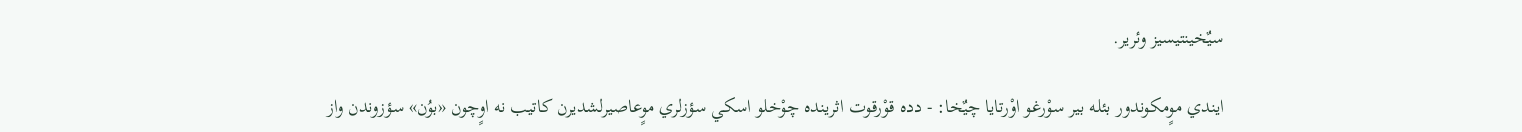سيٌخينتيسيز وئرير.

ايندي موٍمکوندور بئله بير سوْرغو اوْرتايا چيٌخا: - دده قوْرقوت اثرينده چوْخلو اسکي سؤزلري موٍعاصيرلشديرن کاتيب نه اوٍچون «بوُن» سؤزوندن واز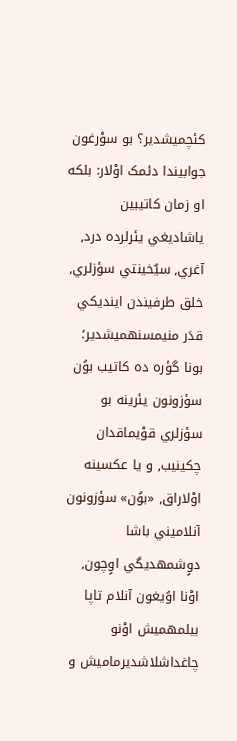کئچميشدير؟ بو سوْرغون جوابيندا دئمک اوْلار: بلکه او زمان کاتيبين ياشاديغي يئرلرده درد, آغري, سيٌخينتي سؤزلري, خلق طرفيندن اينديکي قدَر منيمسنهميشدير؛ بونا گؤره ده کاتيب بوُن سؤزونون يئرينه بو سؤزلري قوْيماقدان چکينيب, و يا عکسينه اوْلاراق, «بوُن» سؤزونون آنلاميني باشا دوٍشمهديگي اوٍچون, اوْنا اوُيغون آنلام تاپا بيلمهميش اوْنو چاغداشلاشديرماميش و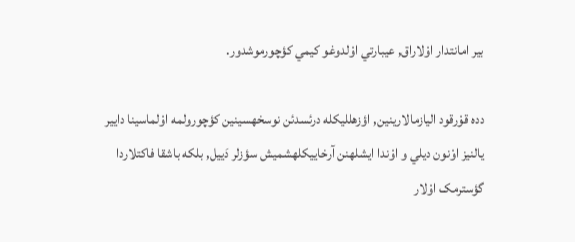بير امانتدار اوْلاراق, عيبارتي اوْلدوغو کيمي کؤچورموشدور.

دده قوْرقود اليازمالارينين, اؤزهلليکله درئسدئن نوسخهسينين کؤچورولمه اوْلماسينا دايير يالنيز اوْنون ديلي و اوْندا ايشلهنن آرخاييکلهشميش سؤزلر دَييل, بلکه باشقا فاکتلاردا گؤسترمک اوْلار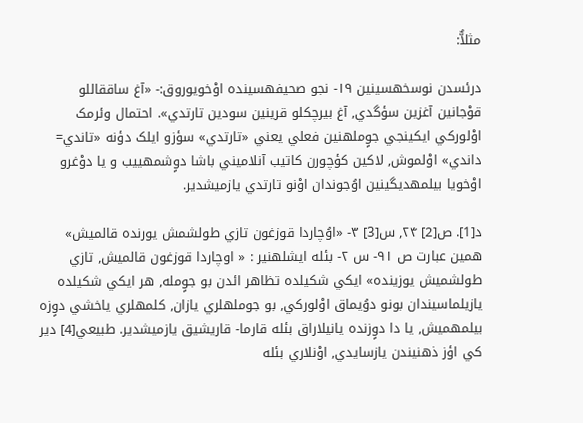مثلاٌّ:

درئسدن نوسخهسينين ۱۹- نجو صحيفهسينده اوْخويوروق:- «آغ ساققاللو قوْجانين آغزين سؤگدي, آغ بيرچکلو قرينين سودين تارتدي». احتمال وئرمک اوْلورکي ايکينجي جوٍملهنين فعلي يعني «تارتدي» سؤزو ايلک دؤنه «تاندي= داندي» اوْلموش, لاکين کؤچورن کاتيب آنلاميني باشا دوٍشمهييب و يا دوْغرو اوْخويا بيلمهديگينين اوُجوندان اوْنو تارتدي يازميشدير.

د[1]. ص[2] ۲۴, س[3] ۳- «اوُچاردا قوزغون تازي طولشمش يورنده قالميش» همين عبارت ص ۹۱- س ۲- بئله ايشلهنير : « اوچاردا قوزغون قالميش, تازي طولشميش يوزينده» ايکي شکيلده تظاهر ائدن بو جوٍمله, هر ايکي شکيلده يازيلماسيندان بونو دوُيماق اوْلورکي, بو جوملهلري يازان, کلمهلري ياخشي دوٍزه بيلمهميش, يا دا دوٍزنده يانيلاراق بئله قارما- قاريشيق يازميشدير. طبيعي[4] دير کي اؤز ذهنيندن يازسايدي, اوْنلاري بئله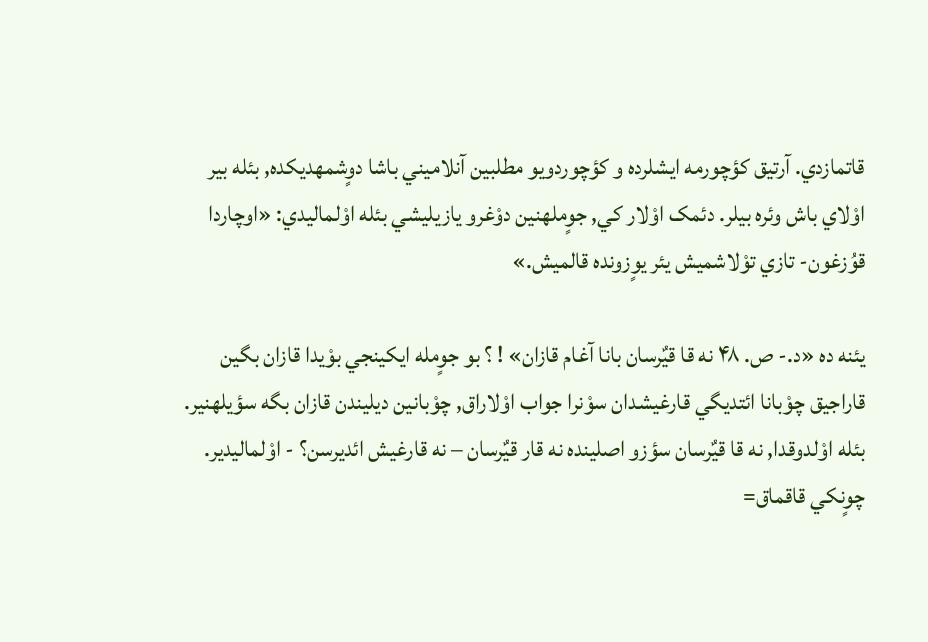قاتمازدي. آرتيق کؤچورمه ايشلرده و کؤچوردويو مطلبين آنلاميني باشا دوٍشمهديکده, بئله بير اوْلاي باش وئره بيلر. دئمک اوْلار کي, جوٍملهنين دوْغرو يازيليشي بئله اوْلماليدي: «اوچاردا قوُزغون- تازي توْلاشميش يئر يوٍزونده قالميش.»

يئنه ده «د.- ص. ۴۸ نه قا قيٌرسان بانا آغام قازان» ! ؟ بو جوٍمله ايکينجي بوْيدا قازان بگين قاراجيق چوْبانا ائتديگي قارغيشدان سوْنرا جواب اوْلاراق, چوْبانين ديليندن قازان بگه سؤيلهنير. بئله اوْلدوقدا, نه قا قيٌرسان سؤزو اصلينده نه قار قيٌرسان – نه قارغيش ائديرسن؟ - اوْلماليدير. چوٍنکي قاقماق=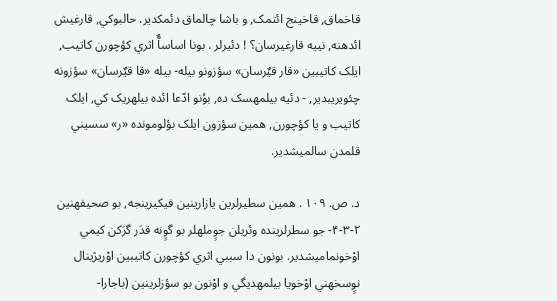قاخماق, قاخينج ائتمک, و باشا چالماق دئمکدير. حالبوکي, قارغيش ائدهنه, نييه قارغيرسان؟ ! دئيرلر . بونا اساساٌّ اثري کؤچورن کاتيب, ايلک کاتيبين «قار قيٌرسان» سؤزونو بيله- بيله «قا قيٌرسان» سؤزونه چئويريبدير, - دئيه بيلمهسک ده, بوُنو ادّعا ائده بيلهريک کي, ايلک کاتيب و يا کؤچورن, همين سؤزون ايلک بؤلومونده «ر» سسيني قلمدن سالميشدير.

د. ص. ۱۰۹ . همين سطيرلرين يازارينين فيکيرينجه, بو صحيفهنين ۲-۳-۴- جو سطرلرينده وئريلن جوٍملهلر بو گوٍنه قدَر گرَکن کيمي اوْخونماميشدير. بونون دا سببي اثري کؤچورن کاتيبين اوْريژينال نوٍسخهني اوْخويا بيلمهديگي و اوْنون بو سؤزلرينين (باجارا-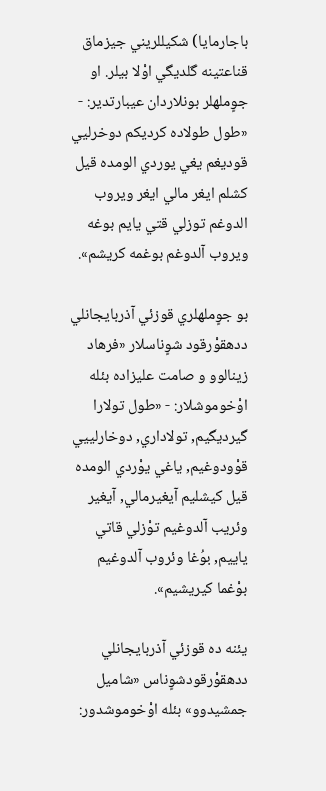باجارمايا) شکيللريني جيزماق قناعتينه گلديگي اوْلا بيلر. او جوٍملهلر بونلاردان عيبارتدير: - «طول طولاده کرديکم دوخرليي قوديغم يغي يوردي الومده قيل کشلم ايغر مالي ايغر ويروب الدوغم توزلي قتي يايم بوغه ويروب آلدوغم بوغمه کريشم».

بو جوٍملهلري قوزئي آذربايجانلي ددهقوْرقود شوٍناسلار «فرهاد زينالوو و صامت عليزاده بئله اوْخوموشلار: - «طول تولارا گيرديگيم, تولاداري, دوخارلييي قوْودوغيم, ياغي يوْردي الومده قيل کيشليم آيغيرمالي, آيغير وئريب آلدوغيم توْزلي قاتي ياييم, بوُغا وئروب آلدوغيم بوْغما کيريشيم».

يئنه ده قوزئي آذربايجانلي ددهقوْرقودشوٍناس «شاميل جمشيدوو» بئله اوْخوموشدور: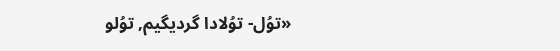«توُل- توُلادا گرديگيم, توُلو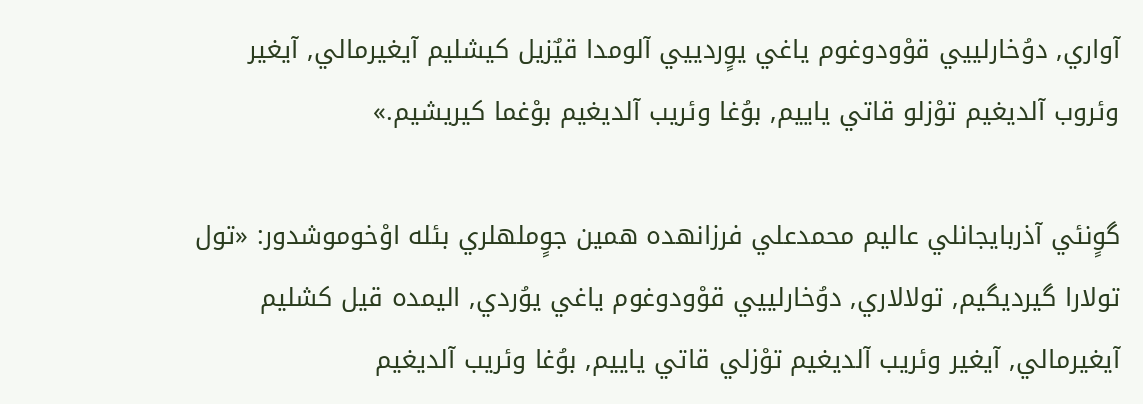آواري, دوُخارلييي قوْودوغوم ياغي يوٍردييي آلومدا قيٌزيل کيشليم آيغيرمالي, آيغير وئروب آلديغيم توْزلو قاتي ياييم, بوُغا وئريب آلديغيم بوْغما کيريشيم.»

گوٍنئي آذربايجانلي عاليم محمدعلي فرزانهده همين جوٍملهلري بئله اوْخوموشدور: «تول تولارا گيرديگيم, تولالاري, دوُخارلييي قوْودوغوم ياغي يوُردي, اليمده قيل کشليم آيغيرمالي, آيغير وئريب آلديغيم توْزلي قاتي ياييم, بوُغا وئريب آلديغيم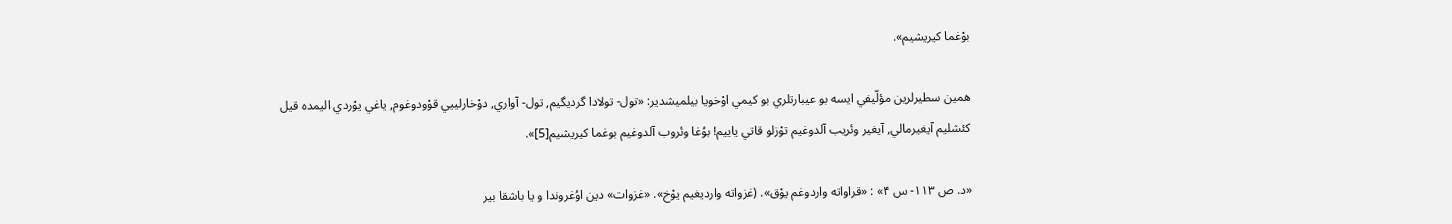بوْغما کيريشيم».

همين سطيرلرين مؤلّيفي ايسه بو عيبارتلري بو کيمي اوْخويا بيلميشدير: «تول- تولادا گرديگيم, تول- آواري, دوْخارلييي قوْودوغوم, ياغي يوْردي اليمده قيل کئشليم آيغيرمالي, آيغير وئريب آلدوغيم توْزلو قاتي ياييم! بوُغا وئروب آلدوغيم بوغما کيريشيم[5]».

«د. ص ۱۱۳- س ۴» : «قراواته واردوغم يوْق». (غزواته وارديغيم يوْخ». «غزوات» دين اوُغروندا و يا باشقا بير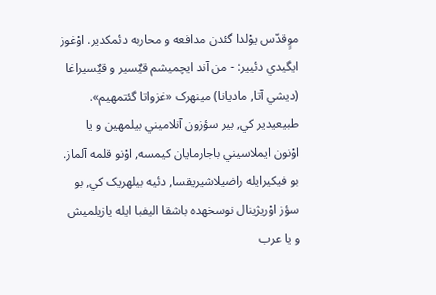موٍقدّس يوْلدا گئدن مدافعه و محاربه دئمکدير. اوْغوز ايگيدي دئيير: - من آند ايچميشم قيٌسير و قيٌسيراغا (ديشي آتا, ماديانا) مينهرک «غزواتا گئتمهيم». طبيعيدير کي, بير سؤزون آنلاميني بيلمهين و يا اوْنون ايملاسيني باجارمايان کيمسه, اوْنو قلمه آلماز. بو فيکيرايله راضيلاشيريقسا, دئيه بيلهريک کي, بو سؤز اوْريژينال نوسخهده باشقا اليفبا ايله يازيلميش و يا عرب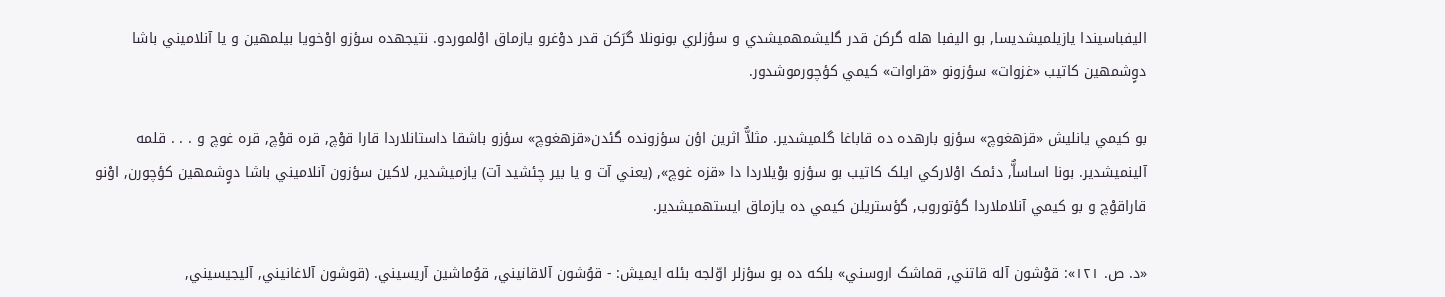اليفباسيندا يازيلميشديسا, بو اليفبا هله گرکن قدر گليشمهميشدي و سؤزلري بونونلا گرَکن قدر دوْغرو يازماق اوْلموردو. نتيجهده سؤزو اوْخويا بيلمهين و يا آنلاميني باشا دوٍشمهين کاتيب «غزوات» سؤزونو «قراوات» کيمي کؤچورموشدور.

بو کيمي يانليش «قزهغوچ» سؤزو بارهده ده قاباغا گلميشدير. مثلاٌّ اثرين اؤن سؤزونده گئدن«قزهغوچ» سؤزو باشقا داستانلاردا قارا قوْچ, قره قوْچ, قره غوچ و . . . قلمه آلينميشدير. بونا اساساٌّ, دئمک اوْلارکي ايلک کاتيب بو سؤزو بوْيلاردا دا «قزه غوچ», (يعني آت و يا بير چئشيد آت) يازميشدير, لاکين سؤزون آنلاميني باشا دوٍشمهين کؤچورن, اوْنو قاراقوْچ و بو کيمي آنلاملاردا گؤتوروب, گؤستريلن کيمي ده يازماق ايستهميشدير.

«د. ص. ۱۲۱»: قوْشون آله قاتني, قماشک اروسني» بلکه ده بو سؤزلر اوّلجه بئله ايميش: - قوُشون آلاقانيني, قوُماشين آريسيني. (قوشون آلاغانيني, آليجيسيني,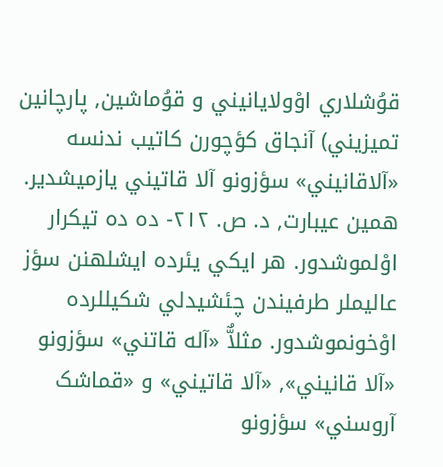قوُشلاري اوْولايانيني و قوُماشين, پارچانين تميزيني) آنجاق کؤچورن کاتيب ندنسه «آلاقانيني» سؤزونو آلا قاتيني يازميشدير. همين عيبارت, د. ص. ۲۱۲- ده ده تيکرار اوْلموشدور. هر ايکي يئرده ايشلهنن سؤز عاليملر طرفيندن چئشيدلي شکيللرده اوْخونموشدور. مثلاٌّ «آله قاتني» سؤزونو «آلا قانيني», «آلا قاتيني» و «قماشک آروسني» سؤزونو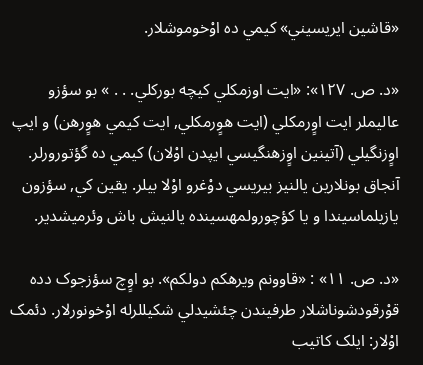«قاشين ايريسيني» کيمي ده اوْخوموشلار.

«د. ص. ۱۲۷»: «ايت اوزمکلي کيچه بورکلي. . . » بو سؤزو عاليملر ايت اوٍرمکلي (ايت هوٍرمکلي, ايت کيمي هوٍرهن) و ايپ اوٍزنگيلي (آتينين اوٍزهنگيسي ايپدن اوْلان) کيمي ده گؤتورورلر. آنجاق بونلارين يالنيز بيريسي دوْغرو اوْلا بيلر. يقين کي, سؤزون يازيلماسيندا و يا کؤچورولمهسينده يالنيش باش وئرميشدير.

«د. ص. ۱۱» : «قاوونم ويرهکم دولکم». بو اوٍچ سؤزجوک دده قوْرقودشوناشلار طرفيندن چئشيدلي شکيللرله اوْخونورلار. دئمک اوْلار: ايلک کاتيب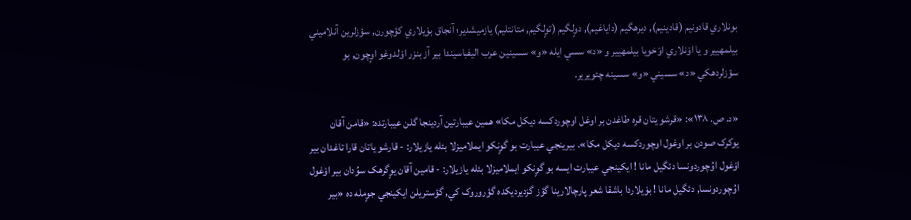بونلاري قادونيم (قادينيم), ديرهگيم (داياغيم), دوٍلگيم (توٍلگيم, متانتليم) يازميشدير؛ آنجاق بوْيلاري کؤچورن, سؤزلرين آنلاميني بيلمهيير و يا اوْنلاري اوْخويا بيلمهيير و «د» سسي ايله «و» سسينين عرب اليفباسيندا بير آز بنزر اوْلدوغو اوٍچون, بو سؤزلردهکي «د» سسيني «و» سسينه چئويرير.

«د. ص. ۱۳۸»: «قرشو يتان قره طاغدن بر اوغل اوچوردکسه ديکل مکا» همين عيبارتين آردينجا گلن عيبارتده: «قامن آقان يوکرک صودن بر اوغول اوچوردکسه ديکل مکا». بيرينجي عيبارت بو گوٍنکو ايملاميزلا بئله يازيلار: - قارشو ياتان قارا تاغدان بير اوْغول اوُچوردونسا دئگيل مانا ! ايکينجي عيبارت ايسه بو گوٍنکو ايملاميزلا بئله يازيلار: - قامين آقان يوٍگرهک سوُدان بير اوْغول اوُچوردونسا, دئگيل مانا ! بوْيلاردا باشقا شعر پارچالارينا گؤز گزديرديکده گؤروروک کي, گؤستريلن ايکينجي جوٍمله ده «بير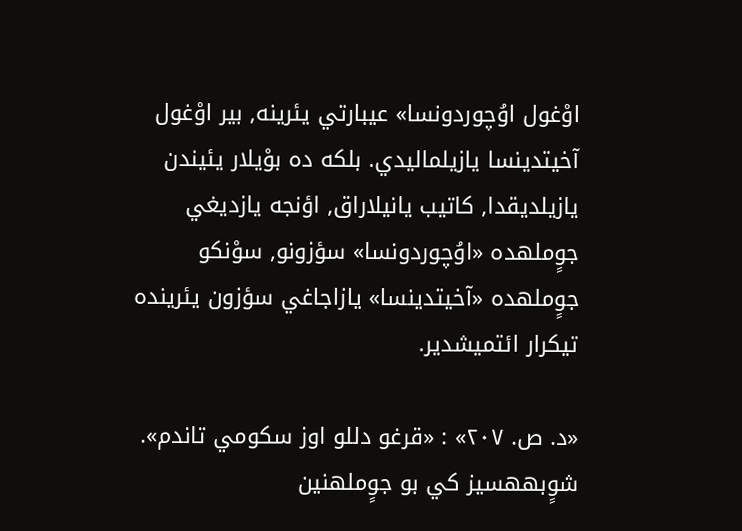اوْغول اوُچوردونسا» عيبارتي يئرينه, بير اوْغول آخيتدينسا يازيلماليدي. بلکه ده بوْيلار يئيندن يازيلديقدا, کاتيب يانيلاراق, اؤنجه يازديغي جوٍملهده «اوُچوردونسا» سؤزونو, سوْنکو جوٍملهده «آخيتدينسا» يازاجاغي سؤزون يئرينده تيکرار ائتميشدير.

«د. ص. ۲۰۷» : «قرغو دللو اوز سکومي تاندم». شوٍبههسيز کي بو جوٍملهنين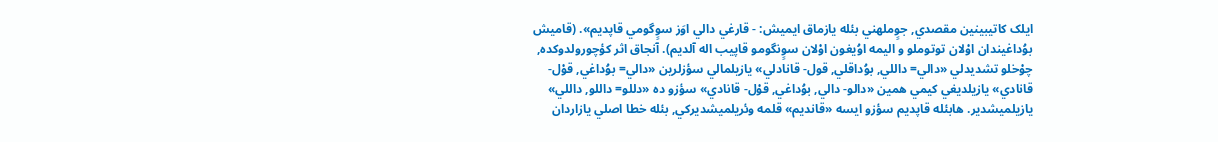ايلک کاتيبينين مقصدي, جوٍملهني بئله يازماق ايميش: - قارغي دالي اوَز سوٍگومي قاپديم». (قاميش بوُداغيندان اوْلان توتوملو و اليمه اوُيغون اوْلان سوٍنگومو قاپيب اله آلديم). آنجاق اثر کؤچورولدوکده, چوْخلو تشديدلي «دالي= داللي, بوُداقلي, قول- قانادلي» يازيلمالي سؤزلرين «دالي= بوُداغي, قوْل- قانادي» يازيلديغي کيمي همين «دالو- دالي, بوُداغي, قوْل- قانادي» سؤزو ده «دللو= داللو, داللي» يازيلميشدير. هابئله قاپديم سؤزو ايسه «قانديم» قلمه وئريلميشديرکي, بئله خطا اصلي يازاردان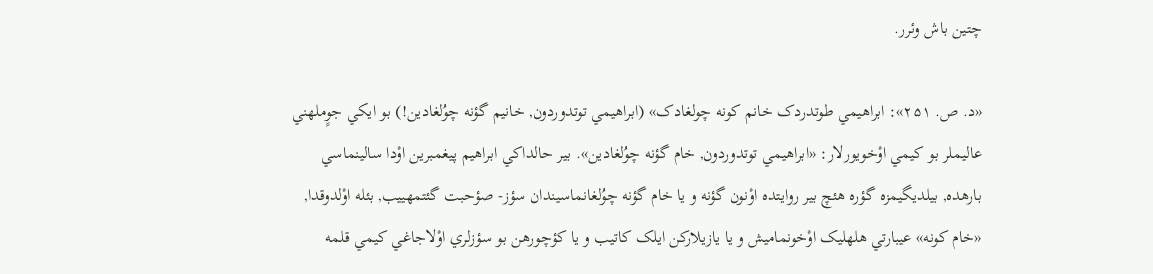چتين باش وئرر.

«د. ص. ۲۵۱»: ابراهيمي طوتدردک خانم کونه چولغادک» (ابراهيمي توتدوردون, خانيم گؤنه چوُلغادين!) بو ايکي جوٍملهني عاليملر بو کيمي اوْخويورلار: «ابراهيمي توتدوردون, خام گؤنه چوُلغادين». بير حالداکي ابراهيم پيغمبرين اوْدا سالينماسي بارهده, بيلديگيمزه گؤره هئچ بير روايتده اوْنون گؤنه و يا خام گؤنه چوُلغانماسيندان سؤز- صؤحبت گئتمهييب, بئله اوْلدوقدا, «خام کونه» عيبارتي هلهليک اوْخونماميش و يا يازيلارکن ايلک کاتيب و يا کؤچورهن بو سؤزلري اوْلاجاغي کيمي قلمه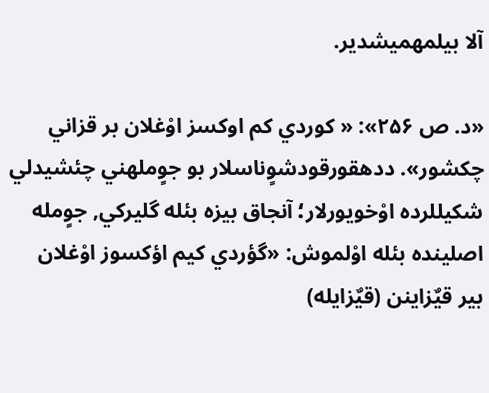آلا بيلمهميشدير.

«د. ص ۲۵۶»: « کوردي کم اوکسز اوْغلان بر قزاني چکشور». ددهقورقودشوٍناسلار بو جوٍملهني چئشيدلي شکيللرده اوْخويورلار؛ آنجاق بيزه بئله گليرکي, جوٍمله اصلينده بئله اوْلموش: «گؤردي کيم اؤکسوز اوْغلان بير قيٌزاينن (قيٌزايله)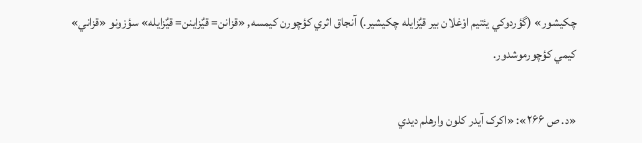چکيشور» (گؤردوکي يئتيم اوْغلان بير قيٌزايله چکيشير.) آنجاق اثري کؤچورن کيمسه, «قزانن= قيٌزاينن= قيٌزايله» سؤزونو «قزاني» کيمي کؤچورموشدور.

«د. ص ۲۶۶»: «اکرک آيدر کلون وارهلم ديدي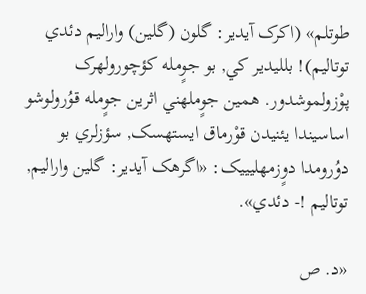طوتلم» (اکرک آيدير: گلون (گلين) واراليم دئدي توتاليم)! بلليدير کي, بو جوٍمله کؤچورولهرک پوْزولموشدور. همين جوٍملهني اثرين جوٍمله قوُرولوشو اساسيندا يئنيدن قوْرماق ايستهسک, سؤزلري بو دوُرومدا دوٍزمهليييک: «اگرهک آيدير: گلين واراليم, توتاليم !- دئدي».

«د. ص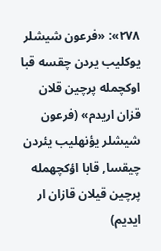۲۷۸»: «فرعون شيشلر يوکليب يردن چقسه قبا اوکچمله پرچين قلان قزان اريدم» (فرعون شيشلر يؤنهليب يئردن چيقسا, قابا اؤکچهمله پرچين قيلان قازان ار ايديم)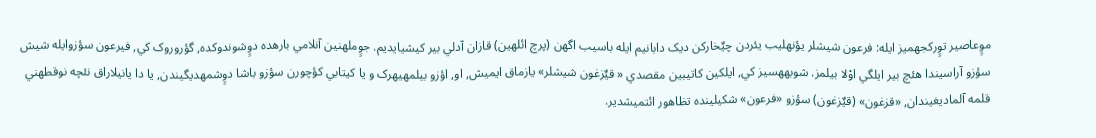موٍعاصير توٍرکجهميز ايله: فرعون شيشلر يؤنهليب يئردن چيٌخارکن ديک دابانيم ايله باسيب اگهن (پرچ ائلهين) قازان آدلي بير کيشيايديم. جوٍملهنين آنلامي بارهده دوٍشوندوکده, گؤروروک کي, فيرعون سؤزوايله شيش سؤزو آراسيندا هئچ بير ايلگي اوْلا بيلمز. شوبههسيز کي, ايلکين کاتيبين مقصدي « قيٌزغون شيشلر» يازماق ايميش, او, اؤزو بيلمهيهرک و يا کيتابي کؤچورن سؤزو باشا دوٍشمهديگيندن, يا دا يانيلاراق نئچه نوقطهني قلمه آلماديغيندان, «قزغون» (قيٌزغون) سؤزو «فرعون» شکيلينده تظاهور ائتميشدير.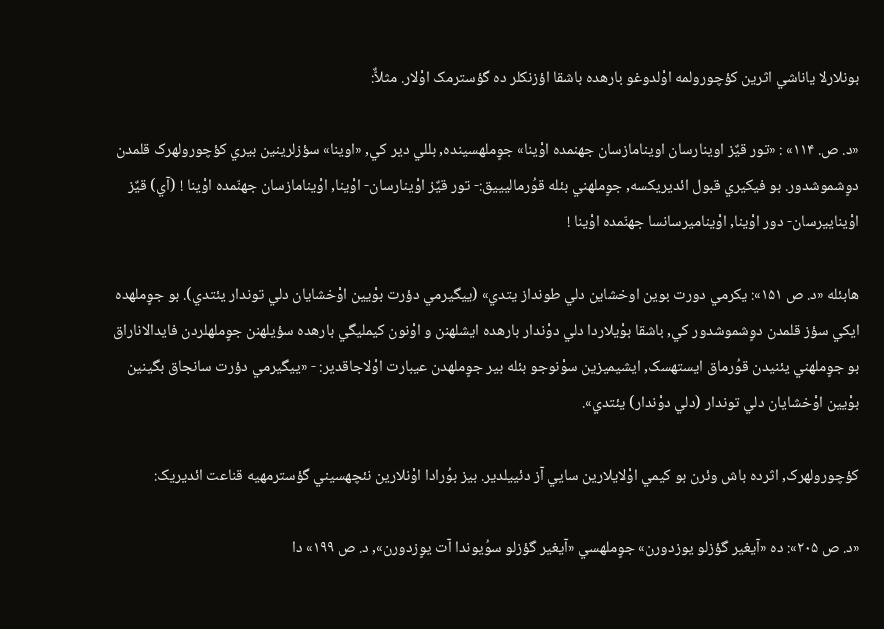بونلارلا ياناشي اثرين کؤچورولمه اوْلدوغو بارهده باشقا اؤزنکلر ده گؤسترمک اوْلار. مثلاٌّ:

«د. ص. ۱۱۴» : «تور قيٌز اوينارسان اوينامازسان جهنمده اوْينا» جوٍملهسينده, بللي دير کي, «اوينا» سؤزلرينين بيري کؤچورولهرک قلمدن دوٍشموشدور. بو فيکيري قبول ائديريکسه, جوٍملهني بئله قوُرماليييق:- تور قيٌز اوْينارسان- اوْينا, اوْينامازسان جهنّمده اوْينا ! (آي) قيٌز اوْيناييرسان- دور اوْينا, اوْيناميرسانسا جهنّمده اوْينا !

هابئله «د. ص ۱۵۱»: يکرمي دورت بوين اوخشاين دلي طونداز يتدي» (ييگيرمي دؤرت بوْيين اوْخشايان دلي توندار يئتدي). بو جوٍملهده ايکي سؤز قلمدن دوٍشموشدور کي, باشقا بوْيلاردا دلي دوْندار بارهده ايشلهنن و اوْنون کيمليگي بارهده سؤيلهنن جوٍملهلردن فايدالاناراق بو جوٍملهني يئنيدن قوُرماق ايستهسک, ايشيميزين سوْنوجو بئله بير جوٍملهدن عيبارت اوْلاجاقدير: - «ييگيرمي دؤرت سانجاق بگينين بوْيين اوْخشايان دلي توندار (دلي دوْندار) يئتدي».

کؤچورولهرک, اثرده باش وئرن بو کيمي اوْلايلارين سايي آز دئييلدير. بيز بوُرادا اوْنلارين نئچهسيني گؤسترمهيه قناعت ائديريک:

«د. ص ۲۰۵»: ده «آيغير گؤزلو يوزدورن» جوٍملهسي «آيغير گؤزلو سوُيوندا آت يوٍزدورن», د. ص ۱۹۹» دا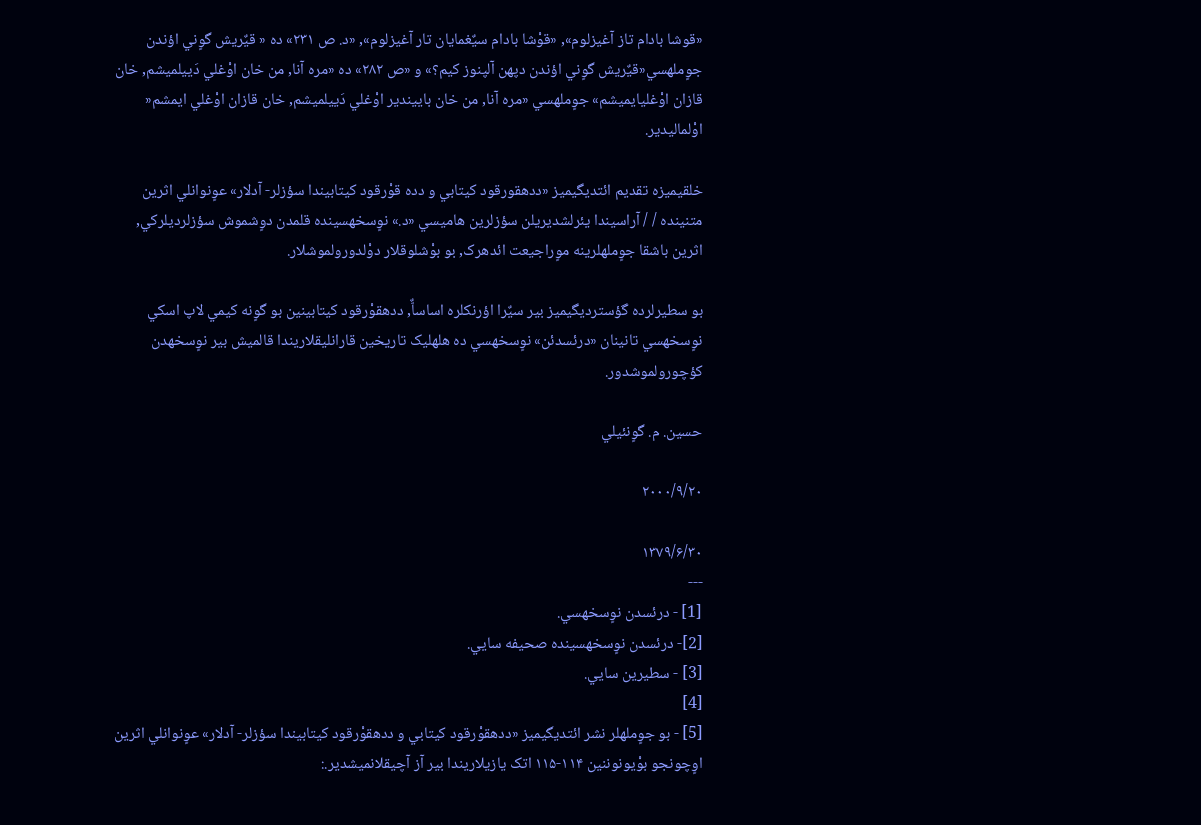«قوشا بادام تاز آغيزلوم», «قوْشا بادام سيٌغمايان تار آغيزلوم», «د. ص ۲۳۱» ده « قيٌريش گوٍني اؤندن جوٍملهسي«قيٌريش گوٍني اؤندن دپهن آلپنوز کيم؟» و «ص ۲۸۲» ده «مره آنا, من خان اوْغلي دَييلميشم, خان قازان اوْغليايميشم» جوٍملهسي «مره آنا, من خان باييندير اوْغلي دَييلميشم, خان قازان اوْغلي ايمشم« اوْلماليدير.

خلقيميزه تقديم ائتديگيميز «ددهقورقود کيتابي و دده قوْرقود کيتابيندا سؤزلر- آدلار» عوٍنوانلي اثرين متنينده / / آراسيندا يئرلشديريلن سؤزلرين هاميسي «د.» نوٍسخهسينده قلمدن دوٍشموش سؤزلرديلرکي, اثرين باشقا جوٍملهلرينه موٍراجيعت ائدهرک, بو بوْشلوقلار دوْلدورولموشلار.

بو سطيرلرده گؤسترديگيميز بير سيٌرا اؤرنکلره اساساٌّ, ددهقوْرقود کيتابينين بو گوٍنه کيمي لاپ اسکي نوٍسخهسي تانينان «درئسدئن» نوٍسخهسي ده هلهليک تاريخين قارانليقلاريندا قالميش بير نوٍسخهدن کؤچورولموشدور.

حسين. م. گوٍنئيلي

۲۰۰۰/۹/۲۰

۱۳۷۹/۶/۳۰
---
[1] - درئسدن نوٍسخهسي.
[2]- درئسدن نوٍسخهسينده صحيفه سايي.
[3] - سطيرين سايي.
[4]
[5] - بو جوٍملهلر نشر ائتديگيميز «ددهقوْرقود کيتابي و ددهقوْرقود کيتابيندا سؤزلر- آدلار» عوٍنوانلي اثرين اوٍچونجو بوْيونوننين ۱۱۴-۱۱۵ اتک يازيلاريندا بير آز آچيقلانميشدير.: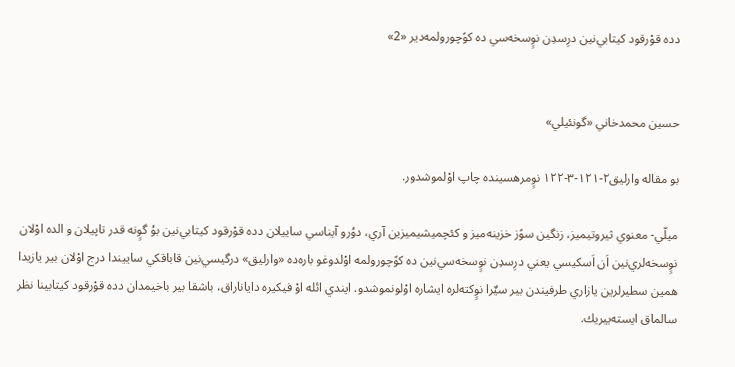دده قوْرقود كيتابي‌نين درِسدِن نوٍسخه‌سي‌ ده كوًچورولمه‌دير «2»


حسين محمدخاني «گونئيلي»

بو مقاله وارليق۲-۱۲۱-۳-۱۲۲ نوٍمرهسينده چاپ اوْلموشدور.

ميلّي- معنوي ثيروتيميز، زنگين سوًز خزينه‌ميز و کئچميشيميزين آري، دوُرو آيناسي ساييلان دده قوْرقود كيتابي‌نين بوُ گوٍنه قدر تاپيلان و الده اوْلان نوٍسخه‌لري‌نين اَن اَسكيسي يعني درِسدِن نوٍسخه‌سي‌نين ده كوًچورولمه اوْلدوغو باره‌ده «وارليق» درگيسي‌نين قاباقکي ساييندا درج اوْلان بير يازيدا همين سطيرلرين يازاري طرفيندن بير سيٌرا نوٍكته‌لره ايشاره اوْلونموشدو. ايندي‌ ائله اوْ فيكيره داياناراق، باشقا بير باخيمدان دده قوْرقود كيتابينا نظر سالماق ايسته‌ييريك.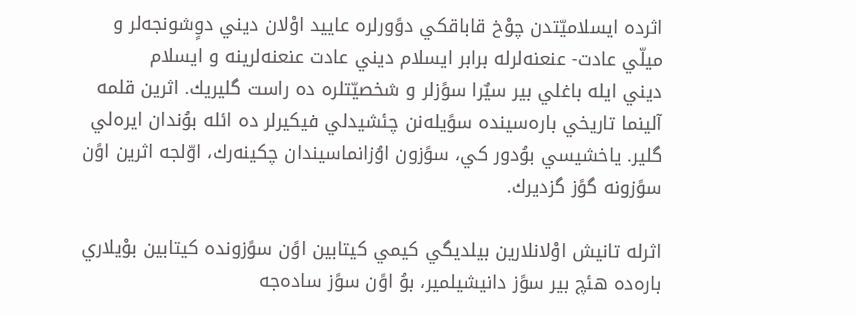اثرده ايسلاميّتدن چوْخ قاباقكي دوًورلره عاييد اوْلان ديني دوٍشونجه‌لر و ميلّي‌ عادت- عنعنه‌لرله برابر ايسلام ديني عادت عنعنه‌لرينه و ايسلام ديني ‌ايله باغلي بير سيٌرا سوًزلر و شخصيّتلره ‌ده راست گليريك. اثرين قلمه آلينما تاريخي باره‌سينده سوًيله‌نن چئشيدلي فيكيرلر ده ائله بوُندان ايره‌لي گلير. ياخشيسي بوُدور كي، سوًزون اوُزانماسيندان چكينه‌رك، اوّلجه‌ اثرين اوًن سوًزونه گوًز گزديرك.

اثرله تانيش اوْلانلارين بيلديگي‌ كيمي كيتابين اوًن سوًزونده كيتابين بوْيلاري باره‌ده هئچ بير سوًز دانيشيلمير، بوُ اوًن سوًز ساده‌جه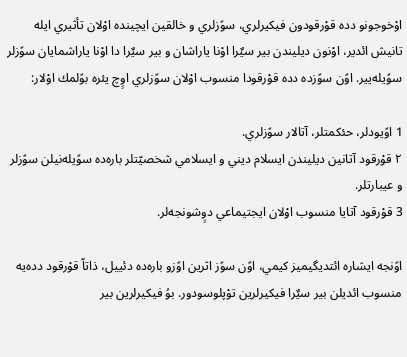اوْخوجونو دده قوْرقودون فيكيرلري، سوًزلري و خالقين ايچينده اوْلان تأثيري ‌ايله تانيش ائدير، اوْنون ديليندن بير سيٌرا اوْنا ياراشان و بير سيٌرا دا اوْنا ياراشمايان سوًزلر سوًيله‌يير. اوًن سوًزده دده قوْرقودا منسوب اوْلان سوًزلري اوٍچ يئره بوًلمك اوْلار:

1 اوًيودلر،‌ حئكمتلر،‌ آتالار سوًزلري.
۲ قوْرقود آتانين ديليندن ايسلام ديني و ايسلامي شخصيّتلر باره‌ده سوًيله‌نيلن سوًزلر و عيبارتلر.
3 قوْرقود آتايا منسوب اوْلان ايجتيماعي دوٍشونجه‌لر.

اوًنجه ايشاره ائتديگيميز كيمي، اوًن سوًز اثرين اوًزو باره‌ده دئييل،‌ ذاتاّ قوْرقود دده‌يه منسوب ائديلن بير سيٌرا فيكيرلرين توْپلوسودور. بوُ فيكيرلرين بير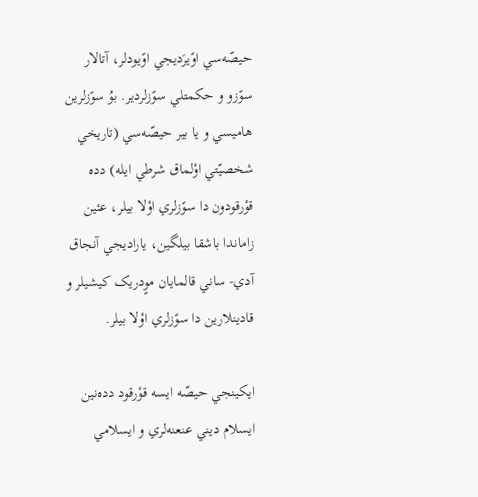حيصّه‌سي اوًيرَ‌ديجي اوًيودلر،‌ آتالار سوًزو و حكمتلي سوًزلردير. بوُ سوًزلرين هاميسي و يا بير حيصّه‌سي (تاريخي شخصيّتي اوْلماق شرطي ‌ايله) دده قوْرقودون‌ دا سوًزلري اوْلا بيلر،‌ عئين زاماندا باشقا بيلگين،‌ ياراديجي آنجاق آدي- ساني قالمايان موٍدريک كيشيلر و قادينلارين دا سوًزلري اوْلا بيلر.

ايكينجي حيصّه ‌ايسه قوْرقود دده‌نين ايسلام ديني عنعنه‌لري و ايسلامي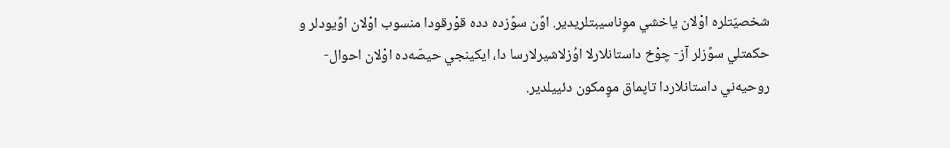شخصيّتلره اوْلان ياخشي موٍناسيبتلريدير. اوًن سوًزده دده قوْرقودا منسوب اوْلان اوًيودلر و حكمتلي سوًزلر آز- چوْخ داستانلارلا اوُزلاشيرلارسا دا، ايكينجي حيصّه‌ده اوْلان احوال- روحيه‌ني داستانلاردا تاپماق موٍمکون دئييلدير.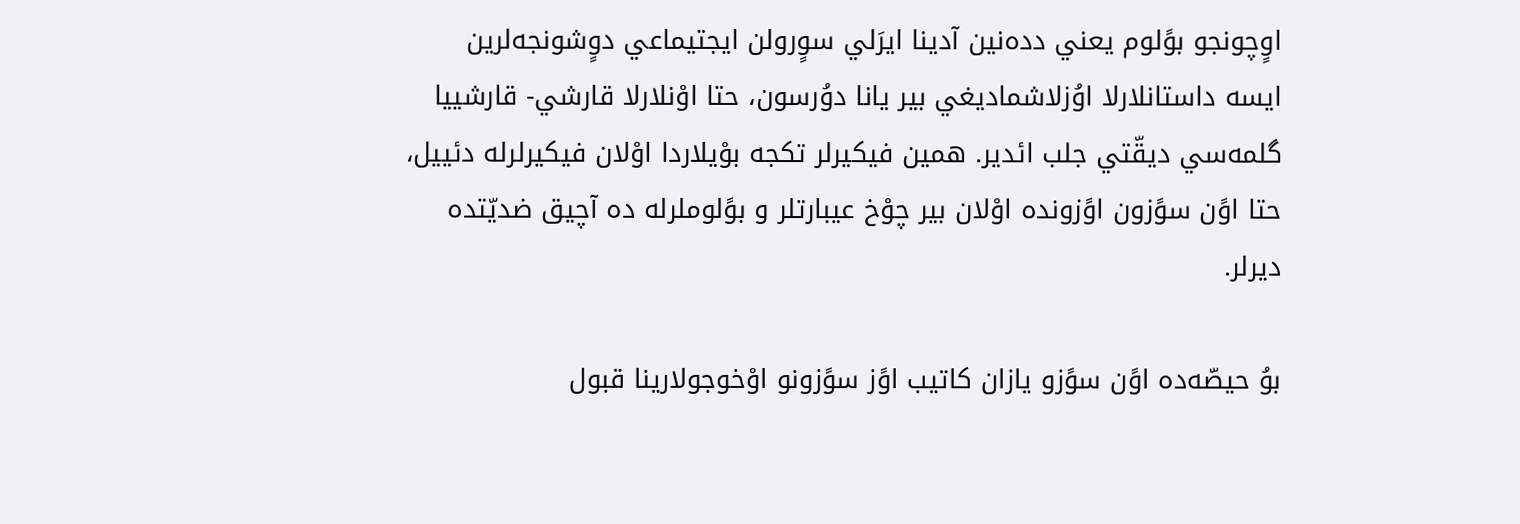اوٍچونجو بوًلوم يعني دده‌نين آدينا ايرَلي سوٍرولن ايجتيماعي دوٍشونجه‌لرين ايسه داستانلارلا اوُزلاشماديغي بير يانا دوُرسون، حتا اوْنلارلا قارشي- قارشييا گلمه‌سي ديقّتي جلب ائدير. همين فيكيرلر تكجه بوْيلاردا اوْلان فيكيرلرله دئييل، حتا اوًن سوًزون اوًزونده اوْلان بير چوْخ عيبارتلر و بوًلوملرله‌ ده آچيق ضديّتده ديرلر.

بوُ حيصّه‌ده اوًن سوًزو يازان كاتيب اوًز سوًزونو اوْخوجولارينا قبول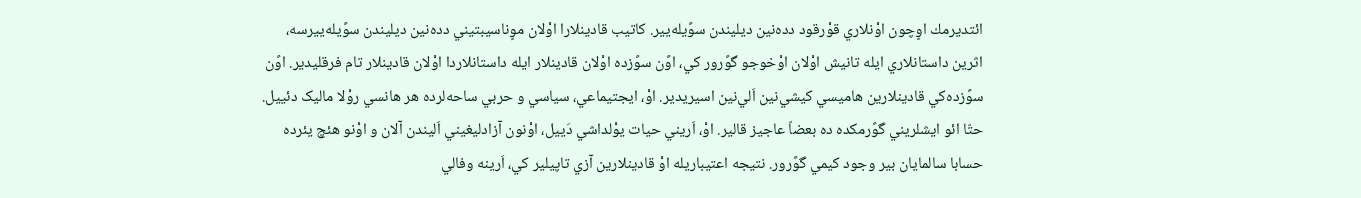ائتديرمك اوٍچون اوْنلاري قوْرقود دده‌نين ديليندن سوًيله‌يير. كاتيب قادينلارا اوْلان موٍناسيبتيني دده‌نين ديليندن سوًيله‌ييرسه، اثرين داستانلاري ‌ايله تانيش اوْلان اوْخوجو گوًرور كي، اوًن سوًزده اوْلان قادينلار ايله داستانلاردا اوْلان قادينلار تام فرقليدير. اوًن سوًزده‌كي قادينلارين هاميسي كيشي‌نين اَلي‌نين اسيريدير. اوْ، ايجتيماعي،‌ سياسي‌ و حربي ساحه‌لرده هر هانسي روْلا ماليک دئييل. حتّا ائو ايشلريني گوًرمكده‌ ده بعضاّ عاجيز قالير. اوْ، اَريني حيات يوْلداشي دَييل، اوْنون آزادليغيني اَليندن آلان و اوْنو هئچ يئرده حسابا سالمايان بير وجود كيمي گوًرور. نتيجه اعتيباريله اوْ قادينلارين آزي تاپيلير كي، اَرينه وفالي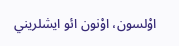اوْلسون، اوْنون ائو ايشلريني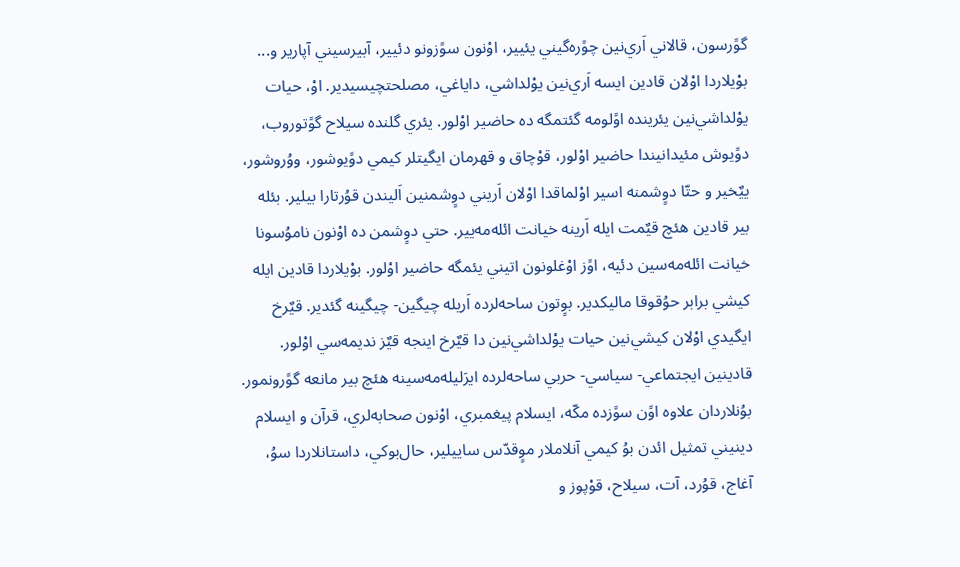گوًرسون، قالاني اَري‌نين چوًره‌گيني يئيير، اوْنون سوًزونو دئيير، آبيرسيني آپارير و... بوْيلاردا اوْلان قادين ايسه اَري‌نين يوْلداشي، داياغي، مصلحتچيسيدير. اوْ، حيات يوْلداشي‌نين يئرينده اوًلومه‌‌ گئتمگه ده حاضير اوْلور. يئري گلنده سيلاح گوًتوروب، دوًيوش مئيدانيندا حاضير اوْلور، قوْچاق و قهرمان ايگيتلر كيمي دوًيوشور، ووُروشور، ييٌخير و حتّا دوٍشمنه اسير اوْلماقدا اوْلان اَريني دوٍشمنين اَليندن قوُرتارا بيلير. بئله بير قادين هئچ قيٌمت ‌ايله اَرينه خيانت ائله‌مه‌يير. حتي دوٍشمن‌ ده اوْنون ناموُسونا خيانت ائله‌مه‌سين دئيه، اوًز اوْغلونون اتيني يئمگه حاضير اوْلور. بوْيلاردا قادين ايله كيشي برابر حوُقوقا ماليكدير. بوٍتون ساحه‌لرده اَريله چيگين- چيگينه گئدير. قيٌرخ ايگيدي اوْلان كيشي‌نين حيات يوْلداشي‌نين‌ دا قيٌرخ اينجه قيٌز نديمه‌سي اوْلور. قادينين ايجتماعي- سياسي- حربي ساحه‌لرده ايرَ‌ليله‌مه‌سينه هئچ بير مانعه گوًرونمور. بوُنلاردان علاوه اوًن سوًزده مكّه، ايسلام پيغمبري، اوْنون صحابه‌لري، قرآن و ايسلام دينيني تمثيل ائدن بوُ كيمي آنلاملار موٍقدّس ساييلير، حال‌بوكي، داستانلاردا سوُ، آغاج، قوُرد، آت، سيلاح، قوْپوز و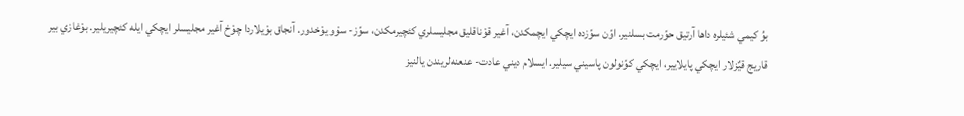بوُ كيمي شئيلره داها آرتيق حوًرمت بسلنير. اوًن سوًزده ايچکي ايچمكدن، آغير قوْناقليق مجليسلري کئچيرمكدن، سوًز- سوْو يوْخدور. آنجاق بوْيلاردا چوْخ آغير مجليسلر ايچکي ‌ايله کئچيريلير. بوْغازي بير قاريج قيٌزلار ايچکي پايلايير، ايچکي کوًنولون پاسيني سيلير. ايسلام ديني عادت- عنعنه‌لريندن يالنيز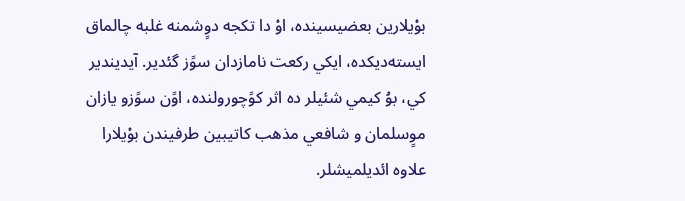بوْيلارين بعضيسينده، اوْ دا تکجه دوٍشمنه غلبه چالماق ايسته‌ديكده، ايكي ركعت نامازدان سوًز گئدير. آيديندير كي، بوُ كيمي شئيلر ده اثر كوًچورولنده، اوًن سوًزو يازان موٍسلمان و شافعي مذهب كاتيبين طرفيندن بوْيلارا علاوه ائديلميشلر.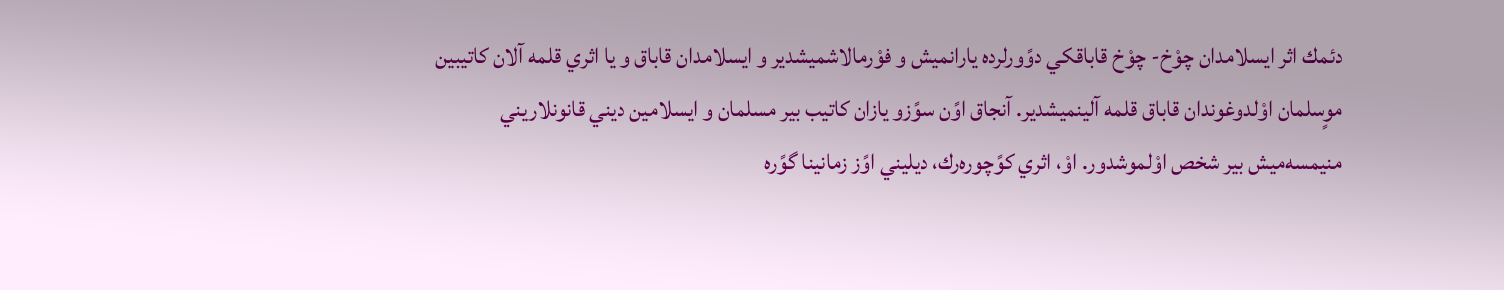دئمك اثر ايسلامدان چوْخ- چوْخ قاباقکي دوًورلرده يارانميش و فوْرمالاشميشدير و ايسلامدان قاباق و يا اثري‌ قلمه آلان كاتيبين موٍسلمان اوْلدوغوندان قاباق قلمه آلينميشدير. آنجاق اوًن سوًزو يازان كاتيب بير مسلمان و ايسلامين ديني قانونلاريني منيمسه‌ميش بير شخص اوْلموشدور. اوْ، اثري كوًچوره‌رك، ديليني اوًز زمانينا گوًره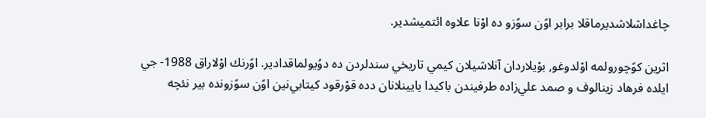چاغداشلاشديرماقلا برابر اوًن سوًزو ده اوْنا علاوه ائتميشدير.

اثرين كوًچورولمه اوْلدوغو, بوْيلاردان آنلاشيلان كيمي تاريخي سند‌لردن ‌ده دوُيولماقدادير. اوًرنك اوْلاراق 1988- جي ايلده فرهاد زينالوف و صمد علي‌زاده طرفيندن باكيدا يايينلانان دده قوْرقود كيتابي‌نين اوًن سوًزونده بير نئچه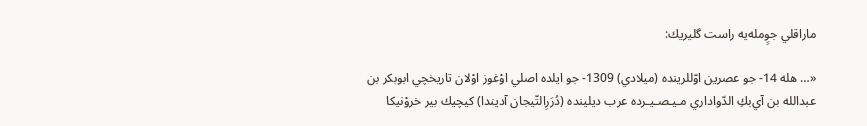ماراقلي جوٍمله‌يه راست گليريك:

«… هله 14- جو عصرين اوّللرينده (ميلادي) 1309- جو ايلده اصلي اوْغوز اوْلان تاريخچي ابوبكر بن عبدالله ‌بن آي‌بكِ الدّواداري مـيـصـيـرده عرب ديلينده (دُرَرِالتّيجان آديندا) كيچيك بير خروْنيكا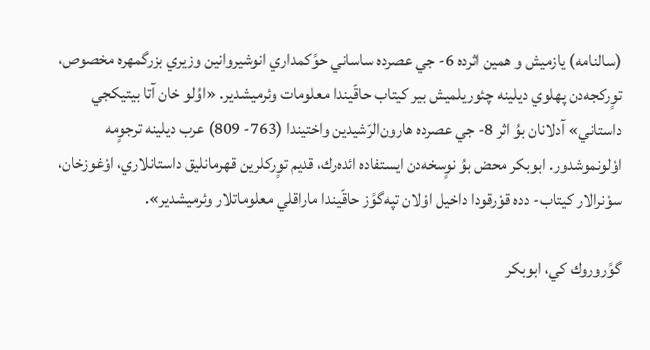(سالنامه) يازميش و همين اثرده 6- جي عصرده ساساني حوًكمداري انوشيروانين وزيري بزرگمهره مخصوص، توٍركجه‌دن پهلوي ديلينه چئوريلميش بير كيتاب حاقّيندا معلومات وئرميشدير. «اوُلو خان آتا بيتيكجي داستاني» آدلانان بوُ اثر 8- جي عصرده هارون‌الرّشيدين واختيندا (763- 809) عرب ديلينه ترجوٍمه اوْلونموشدور. ابوبكر محض بوُ نوٍسخه‌دن ايستفاده ائده‌رك، قديم توٍركلرين قهرمانليق داستانلاري، اوْغوزخان، سوْنرالار كيتاب- دده قوْرقودا داخيل اوْلان تپه‌گوًز حاقّيندا ماراقلي معلوماتلار وئرميشدير».

گوًروروك‌ كي، ابوبكر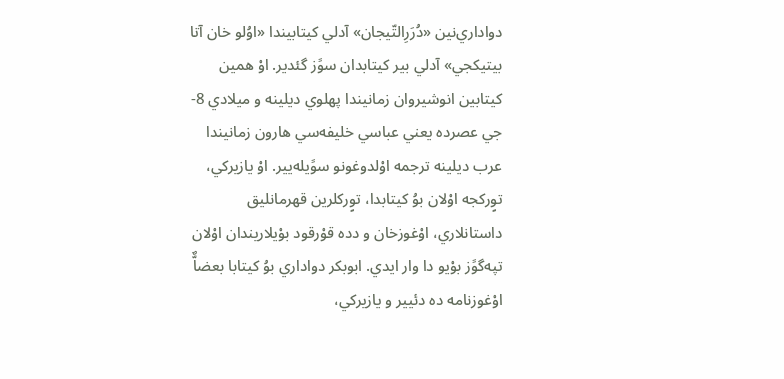دواداري‌نين «دُرَرِالتّيجان» آدلي كيتابيندا «اوُلو خان آتا بيتيكجي» آدلي بير كيتابدان سوًز گئدير. اوْ همين كيتابين انوشيروان زمانيندا پهلوي ديلينه و ميلادي 8- جي عصرده يعني عباسي خليفه‌سي هارون زمانيندا عرب ديلينه ترجمه اوْلدوغونو سوًيله‌يير. اوْ يازير‌كي، توٍركجه اوْلان بوُ كيتابدا، توٍركلرين قهرمانليق داستانلاري، اوْغوزخان و دده قوْرقود بوْيلاريندان اوْلان تپه‌گوًز بوْيو دا وار ايدي. ابوبكر دواداري بوُ كيتابا بعضاٌّ اوْغوزنامه‌ ده دئيير و يازيركي،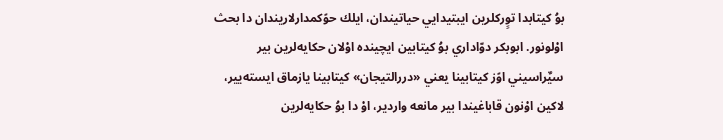بوُ كيتابدا توٍركلرين ايبتيدايي حياتيندان، ايلك حوًكمدارلاريندان ‌دا بحث اوْلونور. ابوبكر دوّاداري بوُ كيتابين ايچينده اوْلان حكايه‌لرين بير سيٌراسيني اوًز كيتابينا يعني «دررالتيجان» كيتابينا يازماق ايسته‌يير، لاكين اوْنون قاباغيندا بير مانعه واردير، اوْ دا بوُ حكايه‌لرين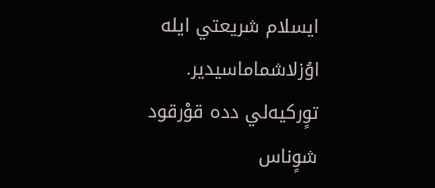ايسلام شريعتي ‌ايله اوُزلاشماماسيدير. توٍركيه‌لي دده قوْرقود شوٍناس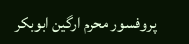پروفسور محرم ارگين ابوبكر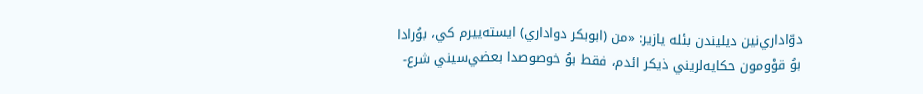دوّاداري‌نين ديليندن بئله يازير: «من (ابوبكر دواداري) ايسته‌ييرم كي، بوُرادا بوُ قوْومون حكايه‌لريني ذيكر ائدم، فقط بوُ خوصوصدا بعضي‌سيني شرع-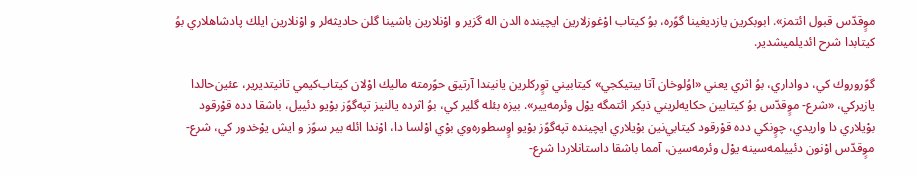موٍقدّس قبول ائتمز». ابوبكرين يازديغينا گوًره، بوُ كيتاب اوْغوزلارين ايچينده الدن اله گزير و اوْنلارين باشينا گلن حاديثه‌لر و اوْنلارين ايلك پادشاهلاري بوُ كيتابدا شرح ائديلميشدير.

گوًروروك‌ كي، دواداري، بوُ اثري يعني «اوُلوخان آتا بيتيكجي» كيتابيني توٍركلرين يانيندا آرتيق حوًرمته ماليك اوْلان كيتاب‌كيمي تانيتديرير، عئين‌حالدا يازيركي، «شرع- موٍقدّس بوُ كيتابين حكايه‌لريني ذيكر ائتمگه يوْل وئرمه‌يير». بيزه بئله گلير كي، بوُ اثرده يالنيز تپه‌گوًز بوْيو دئييل، باشقا دده قوْرقود بوْيلاري‌ دا واريدي، چوٍنکي دده قوْرقود كيتابي‌نين بوْيلاري ايچينده تپه‌گوًز بوْيو اوٍسطوره‌وي بوْي اوْلسا دا، اوْندا ائله بير سوًز و ايش يوْخدور كي، شرع- موٍقدّس اوْنون دئييلمه‌سينه يوْل وئرمه‌سين، آمما باشقا داستانلاردا شرع-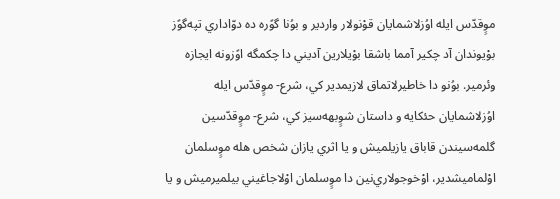موٍقدّس‌ ايله اوُزلاشمايان قوْنولار واردير و بوُنا گوًره‌ ده دوّاداري تپه‌گوًز بوْيوندان آد چكير آمما باشقا بوْيلارين آديني‌ دا چكمگه اوًزونه ايجازه وئرمير. بوُنو دا خاطيرلاتماق لازيمدير كي، شرع- موٍقدّس‌ ايله اوُزلاشمايان حئكايه و داستان شوٍبهه‌سيز كي، شرع- موٍقدّسين گلمه‌سيندن قاباق يازيلميش و يا اثري يازان شخص هله موٍسلمان اوْلماميشدير، اوْخوجولاري‌نين‌ دا موٍسلمان اوْلاجاغيني بيلميرميش و يا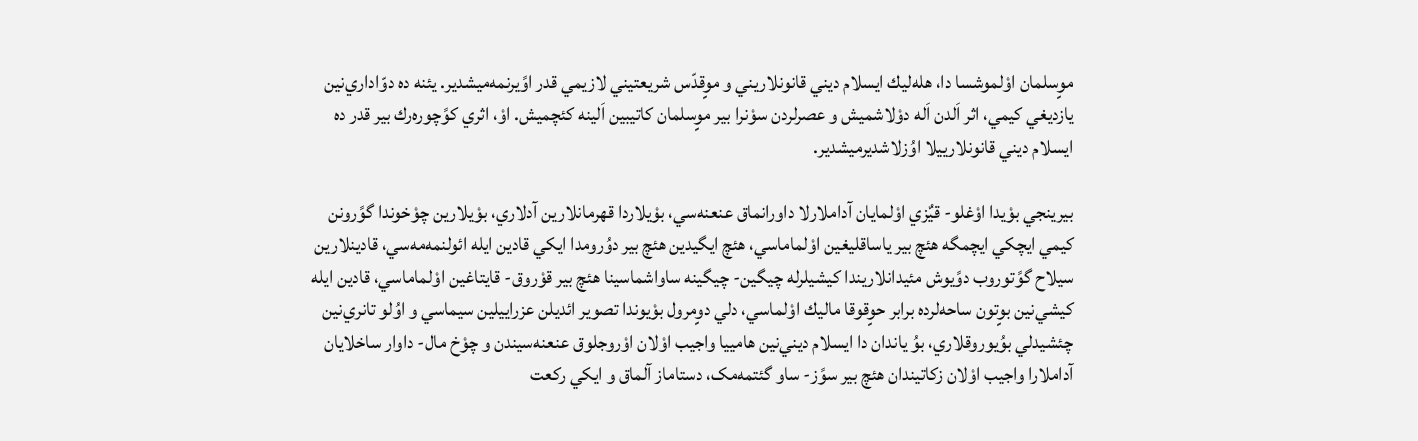موٍسلمان اوْلموشسا دا، هله‌ليك ايسلام ديني قانونلاريني و موٍقدّس شريعتيني لازيمي قدر اوًيرنمه‌ميشدير. يئنه ‌ده دوّاداري‌نين يازديغي ‌كيمي، اثر اَلدن اَله دوْلاشميش و عصرلردن سوْنرا بير موٍسلمان كاتيبين اَلينه کئچميش. اوْ، اثري كوًچوره‌رك بير قدر ده ايسلام ديني قانونلارييلا اوُزلاشديرميشدير.

بيرينجي بوْيدا اوْغلو- قيٌزي اوْلمايان آداملارلا داورانماق عنعنه‌سي، بوْيلاردا قهرمانلارين آدلاري، بوْيلارين چوْخوندا گوًرونن‌ كيمي ايچکي ايچمگه هئچ بير ياساقليغين اوْلماماسي، هئچ ايگيدين هئچ بير دوُرومدا ايكي قادين‌ ايله ائولنمه‌مه‌سي، قادينلارين سيلاح گوًتوروب دوًيوش مئيدانلاريندا كيشيلرله چيگين- چيگينه ساواشماسينا هئچ بير قوْروق- قايتاغين اوْلماماسي، قادين ‌ايله كيشي‌نين بوٍتون ساحه‌لرده برابر حوٍقوقا ماليك اوْلماسي، دلي دوٍمرول بوْيوندا تصوير ائديلن عزراييلين سيماسي و اوُلو تانري‌نين چئشيدلي بوُيوروقلاري، بوُ ياندان‌ دا ايسلام ديني‌نين هامييا واجيب اوْلان اوْروجلوق عنعنه‌سيندن و چوْخ مال- داوار ساخلايان آداملارا واجيب اوْلان زكاتيندان هئچ بير سوًز- ساو گئتمه‌مک، دستاماز آلماق و ايكي ركعت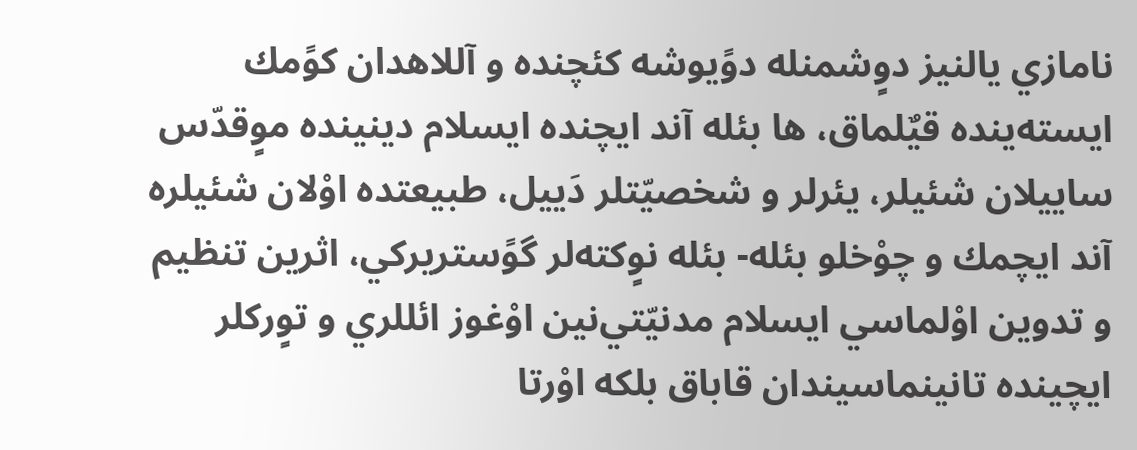نامازي يالنيز دوٍشمنله دوًيوشه کئچنده و آللاهدان كوًمك ايسته‌ينده قيٌلماق، ها بئله آند ايچنده ايسلام دينينده موٍقدّس ساييلان شئيلر، يئرلر و شخصيّتلر دَييل، طبيعتده اوْلان شئيلره آند ايچمك و چوْخلو بئله- بئله نوٍکته‌لر گوًستريركي، اثرين تنظيم و تدوين اوْلماسي ايسلام مدنيّتي‌نين اوْغوز ائللري و توٍركلر ايچينده تانينماسيندان قاباق بلکه اوْرتا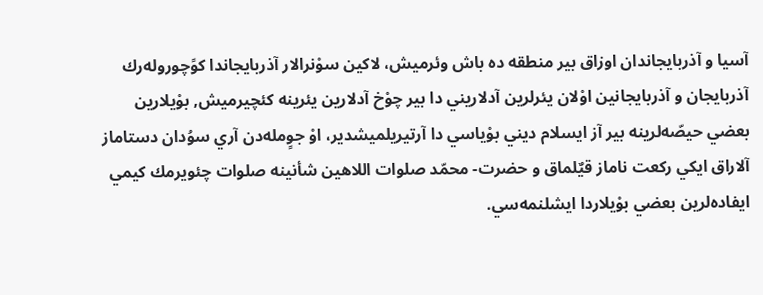آسيا و آذربايجاندان اوزاق بير منطقه ده باش وئرميش، لاكين سوْنرالار آذربايجاندا كوًچوروله‌رك آذربايجان و آذربايجانين اوْلان يئرلرين آدلاريني دا بير چوْخ آدلارين يئرينه کئچيرميش, بوْيلارين بعضي حيصّه‌لرينه بير آز ايسلام ديني بوْياسي‌ دا آرتيريلميشدير، اوْ جوٍمله‌دن آري سوُدان دستاماز آلاراق ايكي ركعت ناماز قيٌلماق و حضرت- محمّد صلوات ‌اللاهين شأنينه صلوات چئويرمك‌ كيمي ايفاده‌لرين بعضي بوْيلاردا ايشلنمه‌سي.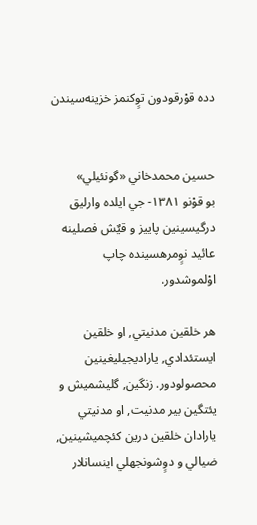دده قوْرقودون توٍکنمز خزينه‌سيندن


حسين محمدخاني «گونئيلي»
بو قوْنو ۱۳۸۱- جي ايلده وارليق درگيسينين پاييز و قيٌش فصلينه عائيد نوٍمرهسينده چاپ اوْلموشدور.

هر خلقين مدنيتي, او خلقين ايستئدادي, ياراديجيليغينين محصولودور. زنگين, گليشميش و يئتگين بير مدنيت, او مدنيتي يارادان خلقين درين کئچميشينين, ضيالي و دوٍشونجهلي اينسانلار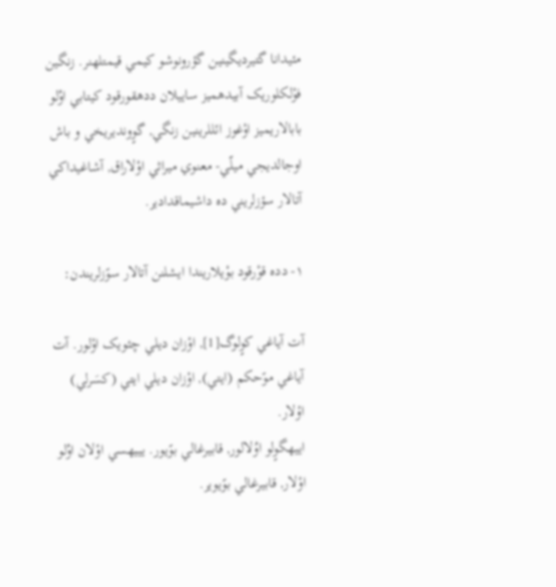مئيدانا گتيرديگينين گؤرونوشو کيمي قيمتلهنر. زنگين فوْلکلوريک آبيدهميز ساييلان ددهقورقود کيتابي اوُلو بابالاريميز اوْغوز ائللرينين زنگي, گوٍونديريخي و باش اوجالديجي ميلّي- معنوي ميراثي اوْلاراق, آشاغيداکي آتالار سؤزلريني ده داشيماقدادير.

۱- دده قوْرقود بوْيلاريندا ايشلنن آتالار سوًزلريندن:

آت آياغي کوٍلوگ[1], اوْزان ديلي چئويک اوْلور. آت آياغي موًحکم (ايتي), اوْزان ديلي ايتي (کسَرلي) اوْلار.
اييهگوٍلو اوُلالور, قابيرغالي بوًيور. يييهسي اوْلان اوُلو اوْلار, قابيرغالي بوًيوير.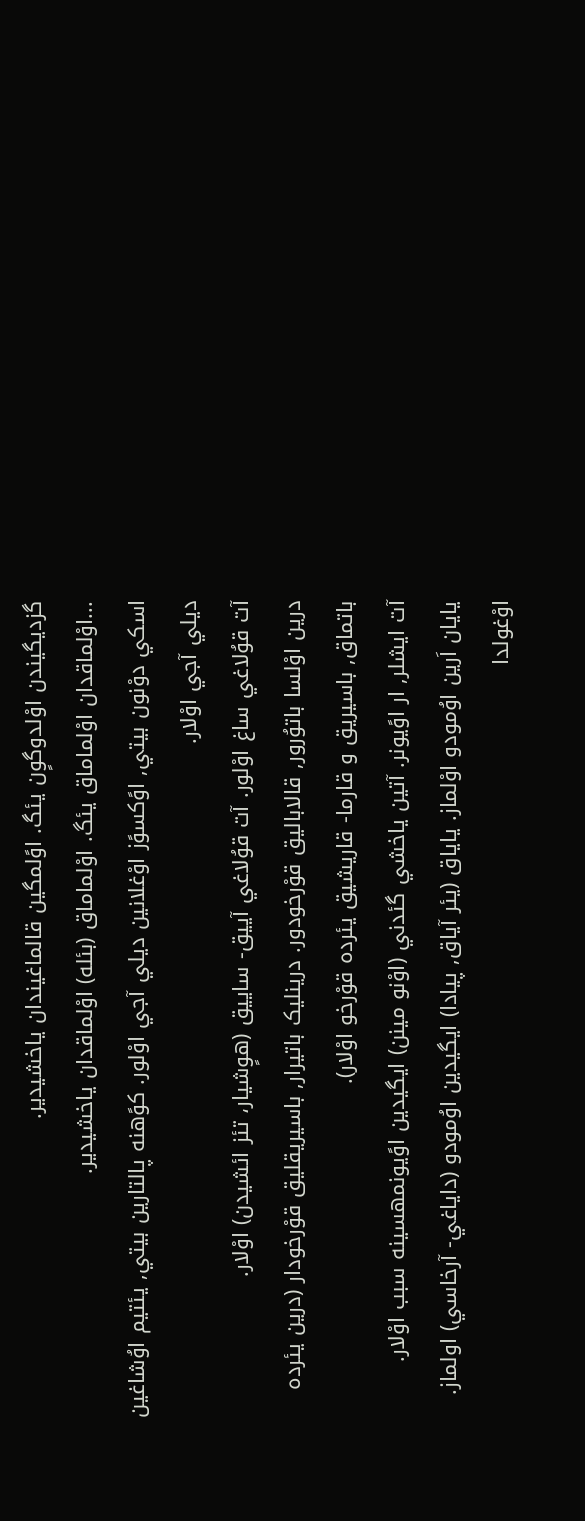گزديگيندن اوْلدوگوٍن يئگ. اوًلمگين قالماغيندان ياخشيدير.
...اوْلماقدان اوْلماماق يئگ. اوْلماماق (بئله) اوْلماقدان ياخشيدير.
اسکي دوْنون بيتي, اوًکسوًز اوْغلانين ديلي آجي اوْلور. کوًهنه پالتارين بيتي, يئتيم اوُشاغين ديلي آجي اوْلار.
آت قوُلاغي ساغ اوْلور. آت قوُلاغي آييق- ساييق (هوٍشيار، تئز ائشيدن) اوْلار.
درين اوْلسا باتوُرور, قالاباليق قوْرخودور. درينليک باتيرار, باسيريقليق قوْرخودار (درين يئرده باتماق, باسيريق و قارما- قاريشيق يئرده قوْرخو اوْلار).
آت ايشلر, ار اوًيونر. آتين ياخشي گئدني (اوْنو مينن) ايگيدين اوًيونمهسينه سبب اوْلار.
يايان اَرين اوُمودو اوْلماز. ياياق (يئر آياق, پيادا) ايگيدين اوُمودو (داياغي- آرخاسي) اولماز.
اوْغولدا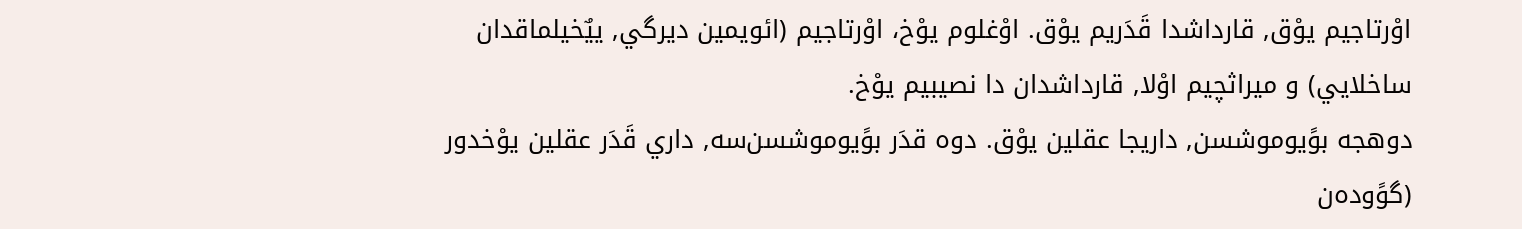اوْرتاجيم يوْق, قارداشدا قَدَريم يوْق. اوْغلوم يوْخ، اوْرتاجيم (ائويمين ديرگي, ييٌخيلماقدان ساخلايي) و ميراثچيم اوْلا, قارداشدان دا نصيبيم يوْخ.
دوهجه بوًيوموشسن, داريجا عقلين يوْق. دوه قدَر بوًيوموشسن‌سه, داري قَدَر عقلين يوْخدور (گوًوده‌ن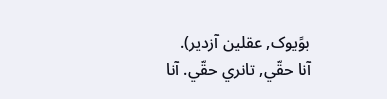بوًيوک, عقلين آزدير).
آنا حقّي, تانري حقّي. آنا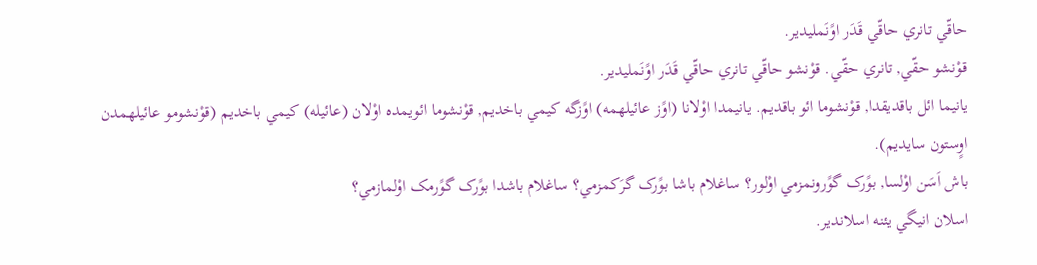حاقّي تانري حاقّي قَدَر اوًنَمليدير.
قوْنشو حقّي, تانري حقّي. قوْنشو حاقّي تانري حاقّي قَدَر اوًنَمليدير.
يانيما ائل باقديقدا, قوْنشوما ائو باقديم. يانيمدا اوْلانا (اوًز عائيلهمه) اوًزگه کيمي باخديم, قوْنشوما ائويمده اوْلان (عائيله) کيمي باخديم (قوْنشومو عائيلهمدن اوٍستون سايديم).
باش اَسَن اوْلسا, بوًرک گوًرونمزمي اوْلور؟ ساغلام باشا بوًرک گرَکمزمي؟ ساغلام باشدا بوًرک گوًرمک اوْلمازمي؟
اسلان انيگي يئنه اسلاندير.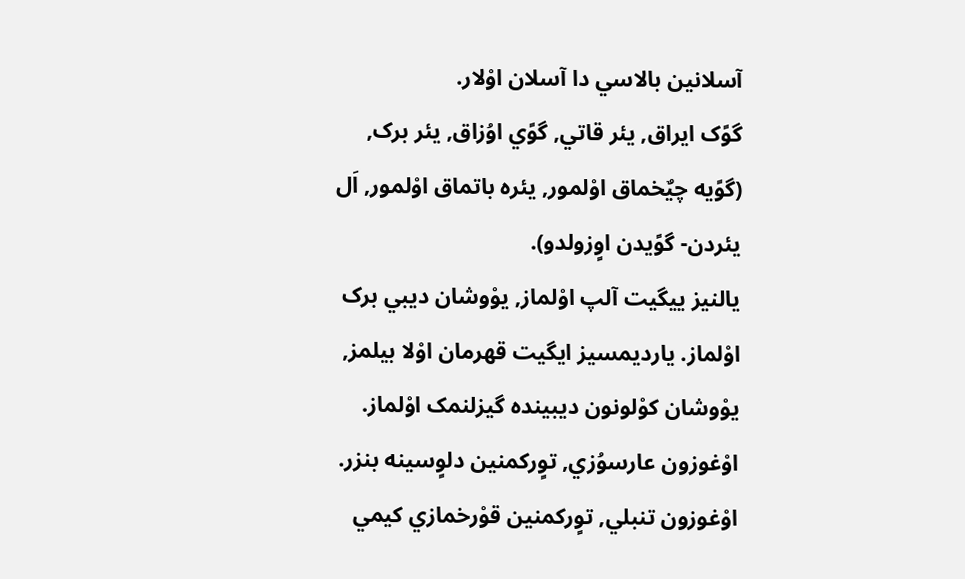آسلانين بالاسي دا آسلان اوْلار.
گوًک ايراق, يئر قاتي, گوًي اوُزاق, يئر برک, (گوًيه چيٌخماق اوْلمور, يئره باتماق اوْلمور, اَل يئردن- گوًيدن اوٍزولدو).
يالنيز ييگيت آلپ اوْلماز, يوْوشان ديبي برک اوْلماز. يارديمسيز ايگيت قهرمان اوْلا بيلمز, يوْوشان کوْلونون ديبينده گيزلنمک اوْلماز.
اوْغوزون عارسوُزي, توٍرکمنين دلوٍسينه بنزر. اوْغوزون تنبلي, توٍرکمنين قوْرخمازي کيمي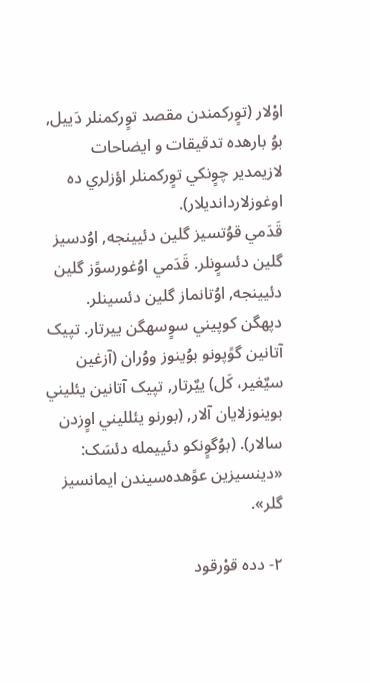اوْلار (توٍرکمندن مقصد توٍرکمنلر دَييل, بوُ بارهده تدقيقات و ايضاحات لازيمدير چوٍنکي توٍرکمنلر اؤزلري ده اوغوزلاردانديلار).
قَدَمي قوُتسيز گلين دئيينجه, اوُدسيز گلين دئسوٍنلر. قَدَمي اوُغورسوًز گلين دئيينجه, اوُتانماز گلين دئسينلر.
دپهگن کوپيني سوٍسهگن ييرتار. تپيک آتانين گوًپونو بوُينوز ووُران (آزغين سيٌغير، کَل) ييٌرتار, تپيک آتانين يئليني بوينوزلايان آلار, (بورنو يئلليني اوٍزدن سالار). (بوُگوٍنکو دئييمله دئسَک: «دينسيزين عوًهده‌سيندن ايمانسيز گلر».

۲- دده قوْرقود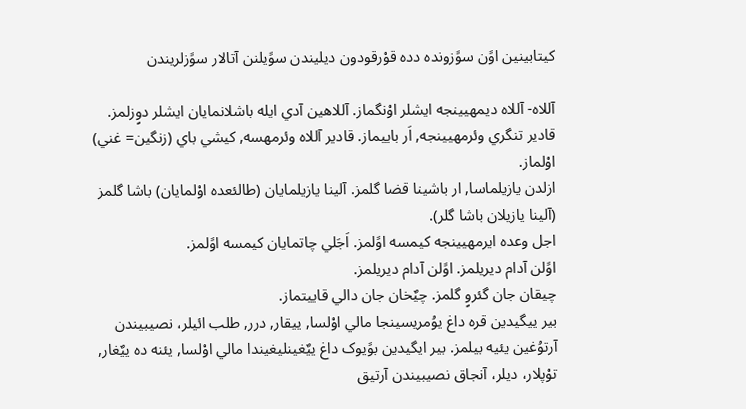کيتابينين اوًن سوًزونده دده قوْرقودون ديليندن سوًيلنن آتالار سوًزلريندن

آللاه- آللاه ديمهيينجه ايشلر اوْنگماز. آللاهين آدي ايله باشلانمايان ايشلر دوٍزلمز.
قادير تنگري وئرمهيينجه, اَر باييماز. قادير آللاه وئرمهسه, کيشي باي (زنگين= غني) اوْلماز.
ازلدن يازيلماسا, ار باشينا قضا گلمز. آلينا يازيلمايان (طالئعده اوْلمايان) باشا گلمز (آلينا يازيلان باشا گلر).
اجل وعده ايرمهيينجه کيمسه اوًلمز. اَجَلي چاتمايان کيمسه اوًلمز.
اوًلن آدام ديريلمز. اوًلن آدام ديريلمز.
چيقان جان گئروٍ گلمز. چيٌخان جان دالي قاييتماز.
بير ييگيدين قره داغ يوُمريسينجا مالي اوْلسا, ييقار, درر, طلب ائيلر، نصيبيندن آرتوُغين يئيه بيلمز. بير ايگيدين بوًيوک داغ ييٌغينليغيندا مالي اوْلسا, يئنه ده ييٌغار, توْپلار، ديلر، آنجاق نصيبيندن آرتيق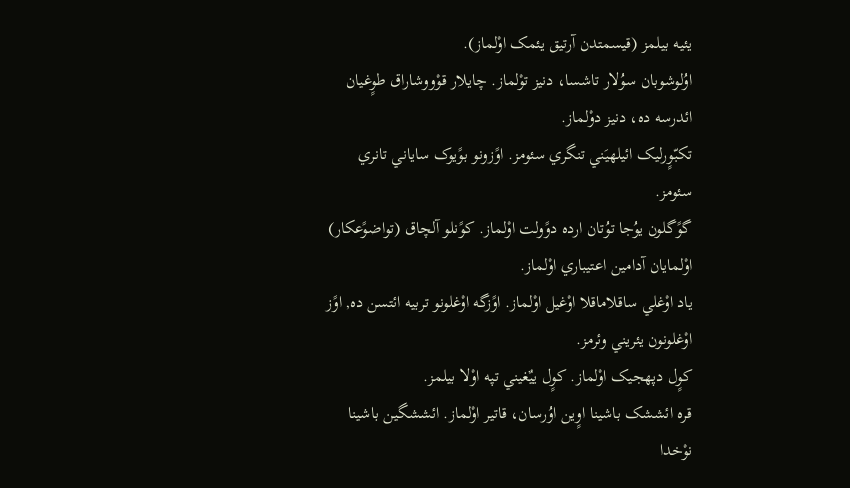يئيه بيلمز (قيسمتدن آرتيق يئمک اوْلماز).
اوُلوشوبان سوُلار تاشسا، دنيز توْلماز. چايلار قوْووشاراق طوٍغيان ائدرسه ده، دنيز دوْلماز.
تکبّوٍرليک ائيلهيَني تنگري سئومز. اوًزونو بوًيوک ساياني تانري سئومز.
گوًگلون يوُجا توُتان ارده دوًولت اوْلماز. کوًنلو آلچاق (تواضوًعکار) اوْلمايان آدامين اعتيباري اوْلماز.
ياد اوْغلي ساقلاماقلا اوْغيل اوْلماز. اوًزگه اوْغلونو تربيه ائتسن ده, اوًز اوْغلونون يئريني وئرمز.
کوٍل دپهجيک اوْلماز. کوٍل ييٌغيني تپه اوْلا بيلمز.
قره ائششک باشينا اوٍين اوُرسان، قاتير اوْلماز. ائششگين باشينا نوْخدا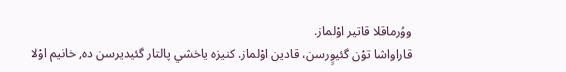ووُرماقلا قاتير اوْلماز.
قاراواشا توْن گئيوٍرسن، قادين اوْلماز. کنيزه ياخشي پالتار گئيديرسن ده, خانيم اوْلا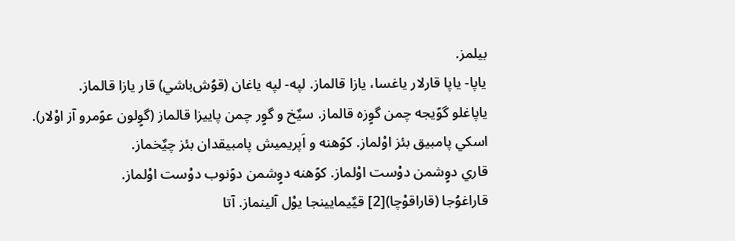بيلمز.
ياپا- ياپا قارلار ياغسا، يازا قالماز. لپه- لپه ياغان (قوُش‌باشي) قار يازا قالماز.
ياپاغلو گوًيجه چمن گوٍزه قالماز. سيٌخ و گوٍر چمن پاييزا قالماز (گوٍلون عوًمرو آز اوْلار).
اسکي پامبيق بئز اوْلماز. کوًهنه و اَپريميش پامبيقدان بئز چيٌخماز.
قاري دوٍشمن دوْست اوْلماز. کوًهنه دوٍشمن دوًنوب دوْست اوْلماز.
قاراغوُجا (قاراقوْچا)[2] قيٌيمايينجا يوْل آلينماز. آتا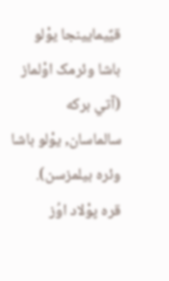قيٌيمايينجا يوْلو باشا وئرمک اوْلماز (آتي برکه سالماسان, يوْلو باشا وئره بيلمزسن).
قره پوْلاد اوُز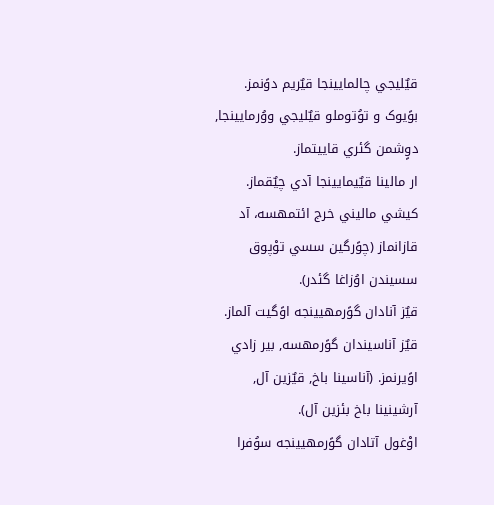قيٌليجي چالمايينجا قيٌريم دوًنمز. بوًيوک و توُتوملو قيٌليجي ووُرمايينجا, دوٍشمن گئري قاييتماز.
ار مالينا قيٌيمايينجا آدي چيٌقماز. کيشي ماليني خرج ائتمهسه، آد قازانماز (چوًرگين سسي توْپوق سسيندن اوُزاغا گئدر).
قيٌز آنادان گوًرمهيينجه اوًگيت آلماز. قيٌز آناسيندان گوًرمهسه, بير زادي اوًيرنمز. (آناسينا باخ, قيٌزين آل, آرشينينا باخ بئزين آل).
اوْغول آتادان گوًرمهيينجه سوُفرا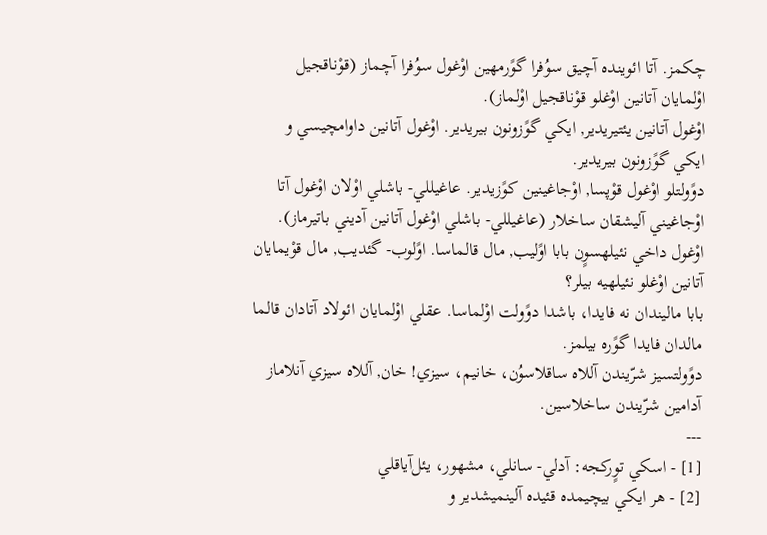چکمز. آتا ائوينده آچيق سوُفرا گوًرمهين اوْغول سوُفرا آچماز (قوْناقجيل اوْلمايان آتانين اوْغلو قوْناقجيل اوْلماز).
اوْغول آتانين يئتيريدير, ايکي گوًزونون بيريدير. اوْغول آتانين داوامچيسي و ايکي گوًزونون بيريدير.
دوًولتلو اوْغول قوْپسا, اوْجاغينين کوًزيدير. عاغيللي- باشلي اوْلان اوْغول آتا اوْجاغيني آليشقان ساخلار (عاغيللي- باشلي اوْغول آتانين آديني باتيرماز).
اوْغول داخي نئيلهسوٍن بابا اوًليب, مال قالماسا. اوًلوب- گئديب, مال قوْيمايان آتانين اوْغلو نئيلهيه بيلر؟
بابا ماليندان نه فايدا، باشدا دوًولت اوْلماسا. عقلي اوْلمايان ائولاد آتادان قالما مالدان فايدا گوًره بيلمز.
دوًولتسيز شرّيندن آللاه ساقلاسوُن، خانيم، سيزي! خان, آللاه سيزي آنلاماز آدامين شرّيندن ساخلاسين.
---
[1] - اسکي توٍرکجه: آدلي- سانلي، مشهور، يئل‌آياقلي
[2] - هر ايکي بيچيمده قئيده آلينميشدير و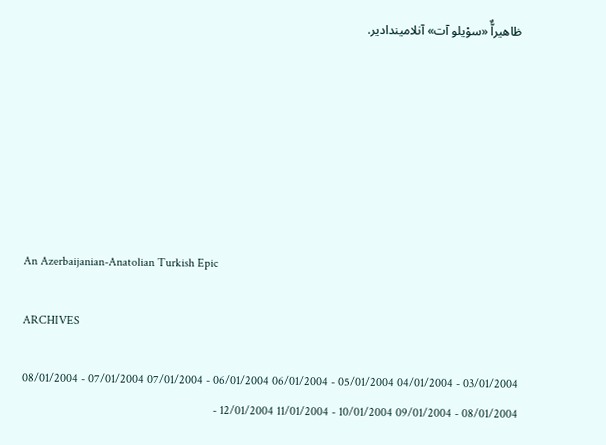ظاهيراٌّ «سوْيلو آت» آنلاميندادير.







An Azerbaijanian-Anatolian Turkish Epic

ARCHIVES

03/01/2004 - 04/01/2004 05/01/2004 - 06/01/2004 06/01/2004 - 07/01/2004 07/01/2004 - 08/01/2004 08/01/2004 - 09/01/2004 10/01/2004 - 11/01/2004 12/01/2004 -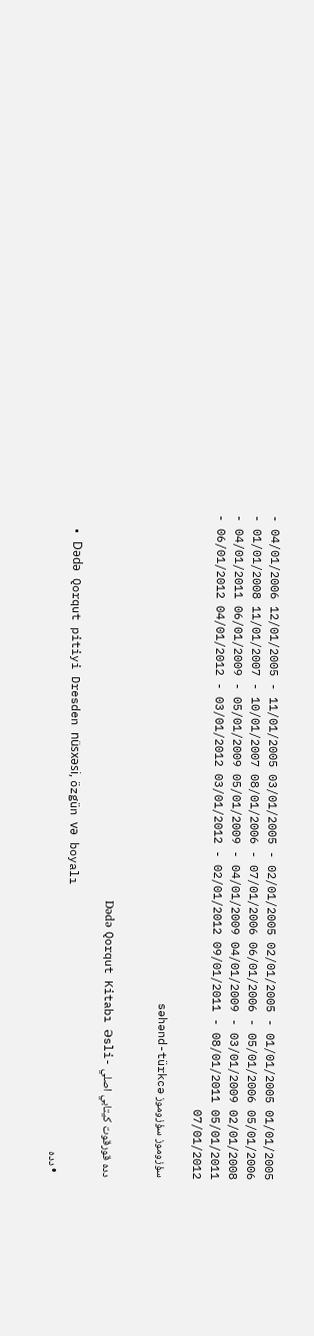01/01/2005 01/01/2005 - 02/01/2005 02/01/2005 - 03/01/2005 11/01/2005 - 12/01/2005 04/01/2006 - 05/01/2006 05/01/2006 - 06/01/2006 07/01/2006 - 08/01/2006 10/01/2007 - 11/01/2007 01/01/2008 - 02/01/2008 03/01/2009 - 04/01/2009 04/01/2009 - 05/01/2009 05/01/2009 - 06/01/2009 04/01/2011 - 05/01/2011 08/01/2011 - 09/01/2011 02/01/2012 - 03/01/2012 03/01/2012 - 04/01/2012 06/01/2012 - 07/01/2012

سؤزوموز سؤزوموز səhənd-türkcə


دده قورقوت كيتابي اصلي -Dәdә Qorqut Kitabı Әsli

  • Dǝdǝ Qorqut pitiyi Dresden nüsxǝsi, özgün vǝ boyalı
  • دده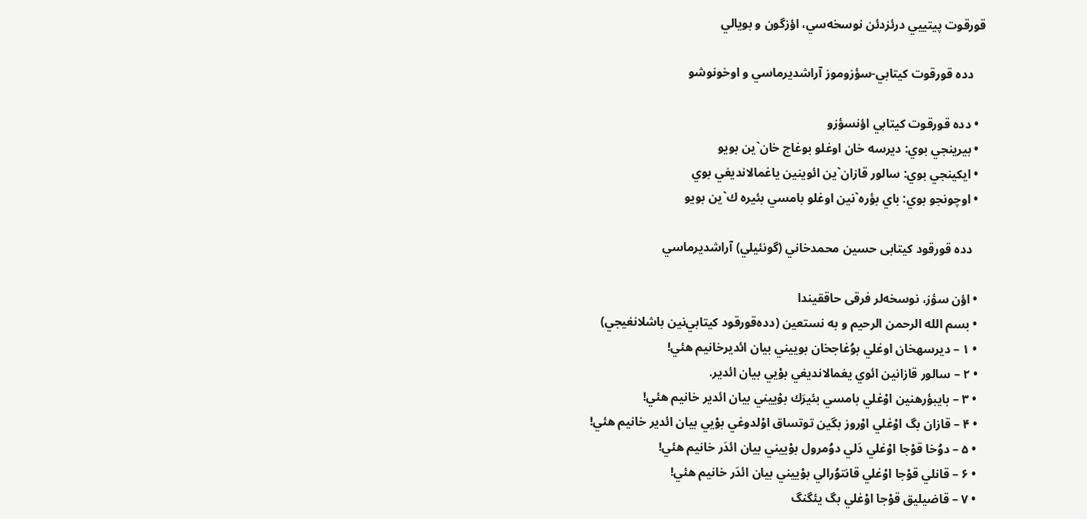قورقوت پيتييي درئزدئن نوسخه‌سي، اؤزگون و بويالي

    دده قورقوت كيتابي-سؤزوموز آراشديرماسي و اوخونوشو

  • دده قورقوت كيتابي اؤنسؤزو
  • بيرينجي بوي: ديرسه خان اوغلو بوغاج خان`ين بويو
  • ايكينجي بوي: سالور قازان`ين ائوينين ياغمالانديغي بوي
  • اوچونجو بوي: باي بؤره`نين اوغلو بامسي بئيره ك`ين بويو

    دده قورقود کيتابی حسين محمدخاني (گونئيلي) آراشديرماسي

  • اؤن سؤز، نوسخه‌لر فرقی حاققيندا
  • بسم الله الرحمن الرحيم و به نستعين (دده‌قورقود کيتابي‌نين باشلانغيجي)
  • ۱ – ديرسهخان اوغلي بوُغاجخان بوييني بيان ائديرخانيم هئي!
  • ۲ – سالور قازانين ائوي يغمالانديغي بوْيي بيان ائدير.
  • ۳ – بايبؤرهنين اوْغلي بامسي بئيرَك بوْييني بيان ائدير خانيم هئي!
  • ۴ – قازان بگ اوْغلي اوْروز بگين توتساق اوْلدوغي بوْيي بيان ائدير خانيم هئي!
  • ۵ – دوُخا قوْجا اوْغلي دَلي دوُمرول بوْييني بيان ائدَر خانيم هئي!
  • ۶ – قانلي قوْجا اوْغلي قانتوُرالي بوْييني بيان ائدَر خانيم هئي!
  • ۷ – قاضيليق قوْجا اوْغلي بگ يئگنگ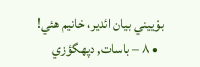بوْييني بيان ائدير، خانيم هئي!
  • ۸ – باسات, دپهگؤزي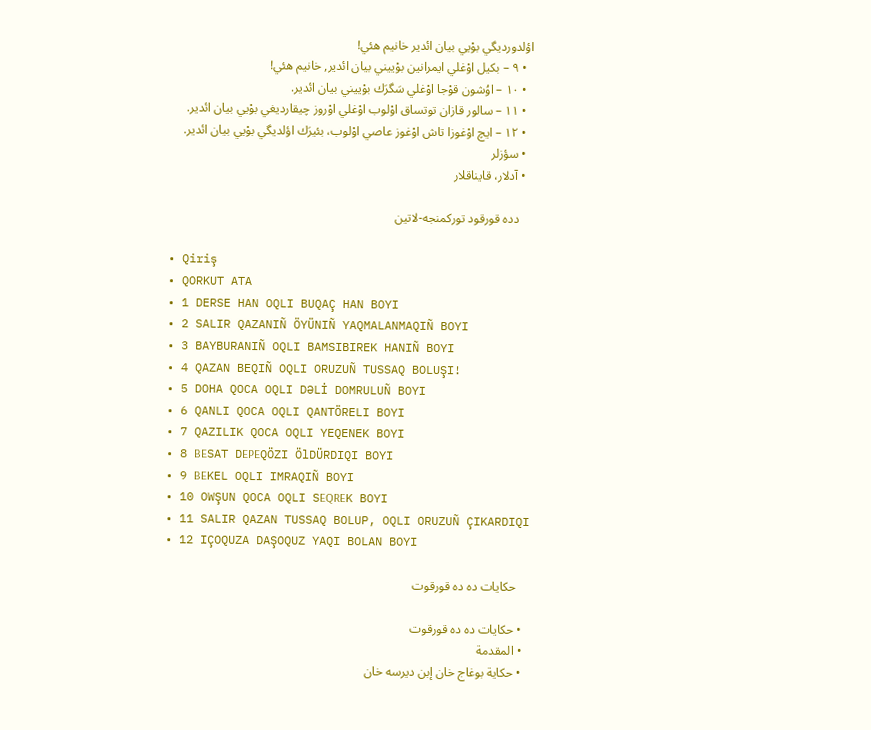اؤلدورديگي بوْيي بيان ائدير خانيم هئي!
  • ۹ – بكيل اوْغلي ايمرانين بوْييني بيان ائدير, خانيم هئي!
  • ۱۰ – اوُشون قوْجا اوْغلي سَگرَك بوْييني بيان ائدير.
  • ۱۱ – سالور قازان توتساق اوْلوب اوْغلي اوْروز چيقارديغي بوْيي بيان ائدير.
  • ۱۲ – ايچ اوْغوزا تاش اوْغوز عاصي اوْلوب، بئيرَك اؤلديگي بوْيي بيان ائدير.
  • سؤزلر
  • آدلار، قايناقلار

    دده قورقود توركمنجه-لاتين

  • Qiriş
  • QORKUT ATA
  • 1 DERSE HAN OQLI BUQAÇ HAN BOYI
  • 2 SALIR QAZANIÑ ÖYÜNIÑ YAQMALANMAQIÑ BOYI
  • 3 BAYBURANIÑ OQLI BAMSIBIREK HANIÑ BOYI
  • 4 QAZAN BEQIÑ OQLI ORUZUÑ TUSSAQ BOLUŞI!
  • 5 DOHA QOCA OQLI DƏLİ DOMRULUÑ BOYI
  • 6 QANLI QOCA OQLI QANTÖRELI BOYI
  • 7 QAZILIK QOCA OQLI YEQENEK BOYI
  • 8 BЕSAT DЕPЕQÖZI ÖlDÜRDIQI BOYI
  • 9 BЕKEL OQLI IMRAQIÑ BOYI
  • 10 OWŞUN QOCA OQLI SЕQRЕK BOYI
  • 11 SALIR QAZAN TUSSAQ BOLUP, OQLI ORUZUÑ ÇIKARDIQI
  • 12 IÇOQUZA DAŞOQUZ YAQI BOLAN BOYI

    حكايات ده ده قورقوت

  • حكايات ده ده قورقوت
  • المقدمة
  • حكاية بوغاج خان إبن ديرسه خان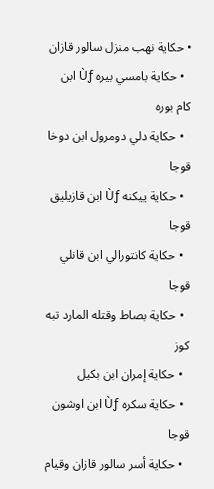• حكاية نهب منزل سالور قازان
  • حكاية بامسي بيره Ùƒ ابن كام بوره
  • حكاية دلي دومرول ابن دوخا قوجا
  • حكاية ييكنه Ùƒ ابن قازيليق قوجا
  • حكاية كانتورالي ابن قانلي قوجا
  • حكاية بصاط وقتله المارد تبه كوز
  • حكاية إمران ابن بكيل
  • حكاية سكره Ùƒ ابن اوشون قوجا
  • حكاية أسر سالور قازان وقيام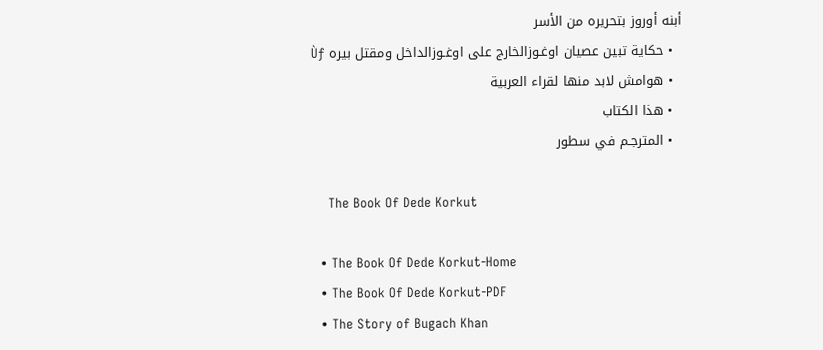أبنه أوروز بتحريره من الأسر
  • حكاية تبين عصيان اوغـوزالخارج على اوغـوزالداخل ومقتل بيره Ùƒ
  • هوامش لابد منها لقراء العربية
  • هذا الكتاب
  • المترجـم في سطور

    The Book Of Dede Korkut

  • The Book Of Dede Korkut-Home
  • The Book Of Dede Korkut-PDF
  • The Story of Bugach Khan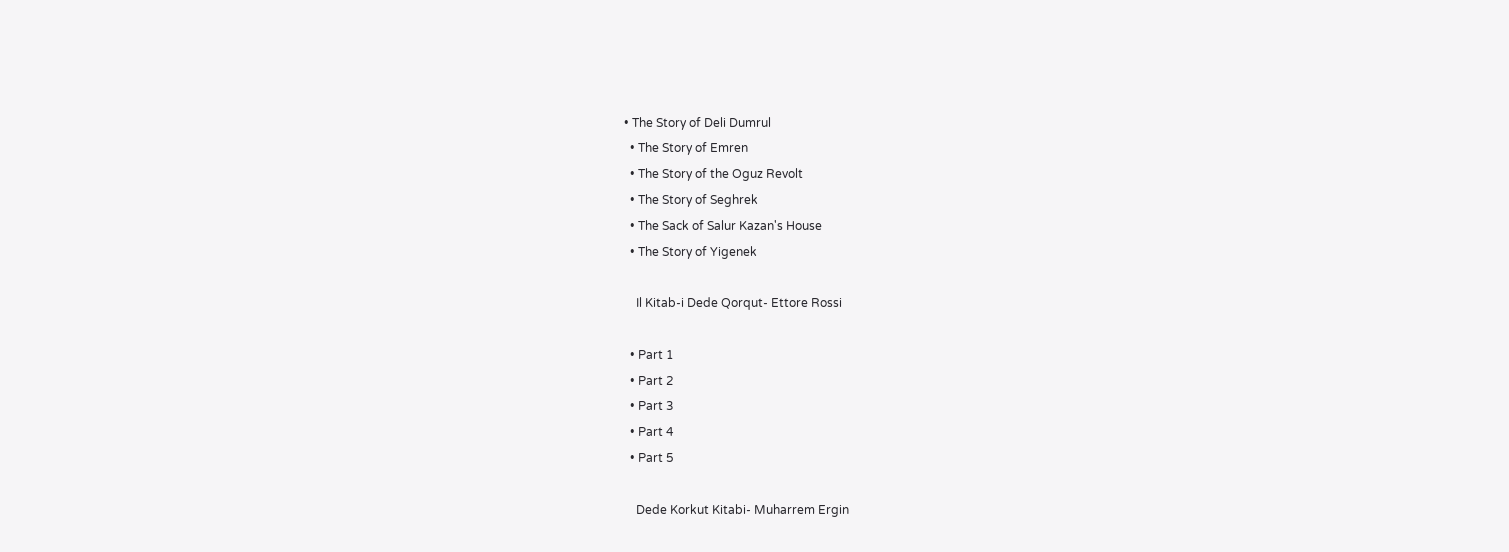• The Story of Deli Dumrul
  • The Story of Emren
  • The Story of the Oguz Revolt
  • The Story of Seghrek
  • The Sack of Salur Kazan's House
  • The Story of Yigenek

    Il Kitab-i Dede Qorqut- Ettore Rossi

  • Part 1
  • Part 2
  • Part 3
  • Part 4
  • Part 5

    Dede Korkut Kitabi- Muharrem Ergin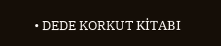• DEDE KORKUT KİTABI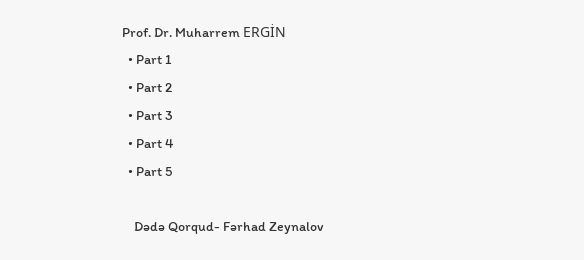Prof. Dr. Muharrem ERGİN
  • Part 1
  • Part 2
  • Part 3
  • Part 4
  • Part 5

    Dədə Qorqud- Fərhad Zeynalov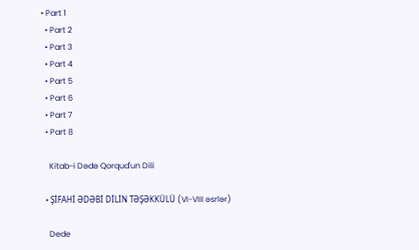• Part 1
  • Part 2
  • Part 3
  • Part 4
  • Part 5
  • Part 6
  • Part 7
  • Part 8

    Kitab-i Dədə Qorqud'un Dili

  • ŞİFAHİ ƏDƏBİ DİLİN TƏŞƏKKÜLÜ (VI-VIII əsrlər)

    Dede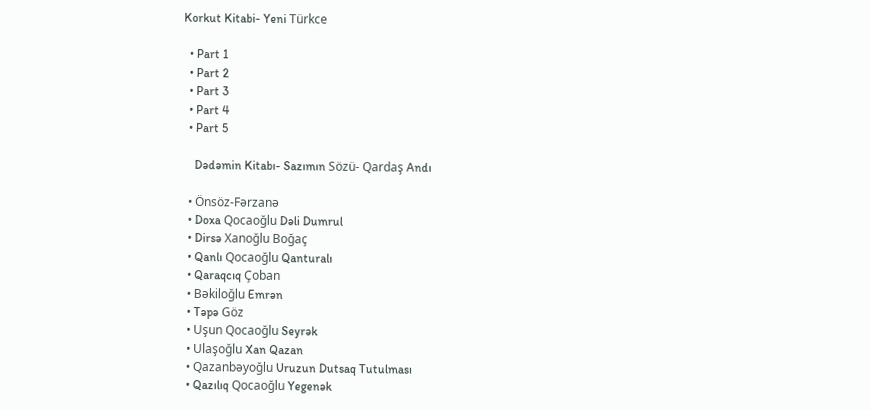Korkut Kitabi- Yeni Türkce

  • Part 1
  • Part 2
  • Part 3
  • Part 4
  • Part 5

    Dədəmin Kitabı- Sazımın Sözü- Qardaş Andı

  • Önsöz-Fərzanə
  • Doxa Qocaoğlu Dəli Dumrul
  • Dirsə Xanoğlu Boğaç
  • Qanlı Qocaoğlu Qanturalı
  • Qaraqcıq Çoban
  • Bəkiloğlu Emrən
  • Təpə Göz
  • Uşun Qocaoğlu Seyrək
  • Ulaşoğlu Xan Qazan
  • Qazanbəyoğlu Uruzun Dutsaq Tutulması
  • Qazılıq Qocaoğlu Yegenək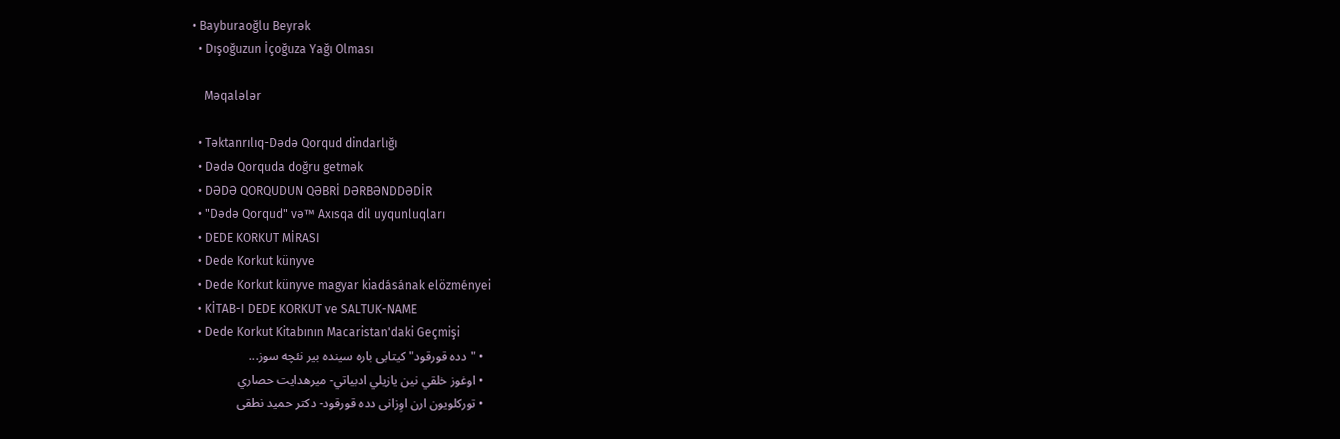• Bayburaoğlu Beyrək
  • Dışoğuzun İçoğuza Yağı Olması

    Məqalələr

  • Təktanrılıq-Dədə Qorqud dindarlığı
  • Dədə Qorquda doğru getmək
  • DƏDƏ QORQUDUN QƏBRİ DƏRBƏNDDƏDİR
  • "Dədə Qorqud" və™ Axısqa dil uyqunluqları
  • DEDE KORKUT MİRASI
  • Dede Korkut künyve
  • Dede Korkut künyve magyar kiadásának elözményei
  • KİTAB-I DEDE KORKUT ve SALTUK-NAME
  • Dede Korkut Kitabının Macaristan'daki Geçmişi
  • "دده قورقود" كيتابى باره سينده بير نئچه سوز...
  • اوغوز خلقي نين يازيلي ادبياتي- ميرهدايت حصاري
  • تورکلويون ارن اوِزانی دده قورقود- دکتر حميد نطقی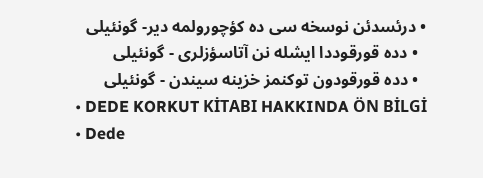• درئسدئن نوسخه سى ده كؤچورولمه دير- گونئيلى
  • دده قورقوددا ايشله نن آتاسؤزلرى - گونئيلى
  • دده قورقودون توكنمز خزينه سيندن - گونئيلى
  • DEDE KORKUT KİTABI HAKKINDA ÖN BİLGİ
  • Dede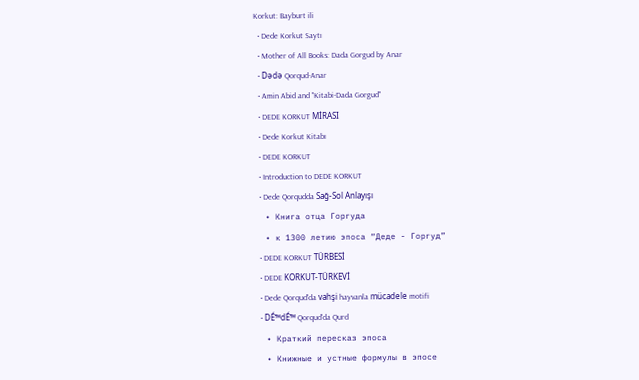Korkut: Bayburt ili
  • Dede Korkut Saytı
  • Mother of All Books: Dada Gorgud by Anar
  • Dədə Qorqud-Anar
  • Amin Abid and "Kitabi-Dada Gorgud"
  • DEDE KORKUT MİRASI
  • Dede Korkut Kitabı
  • DEDE KORKUT
  • Introduction to DEDE KORKUT
  • Dede Qorqudda Sağ-Sol Anlayışı
  • Книга отца Горгуда
  • к 1300 летию эпоса “Деде - Горгуд”
  • DEDE KORKUT TÜRBESİ
  • DEDE KORKUT-TÜRKEVİ
  • Dede Qorqud'da vahşi hayvanla mücadele motifi
  • DÉ™dÉ™ Qorqud'da Qurd
  • Краткий пересказ эпоса
  • Книжные и устные формулы в эпосе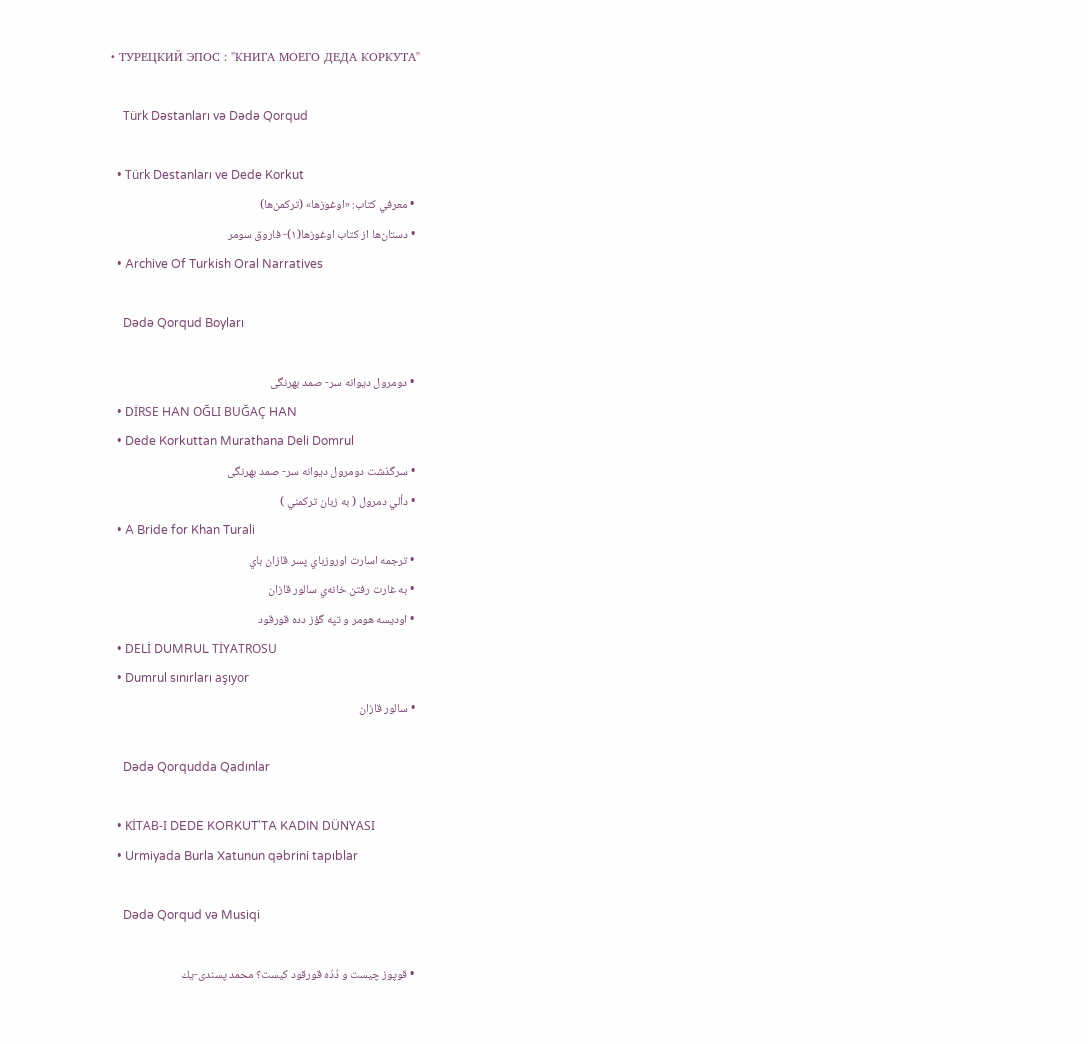• ТУРЕЦКИЙ ЭПОС : "КНИГА МОЕГО ДЕДА КОРКУТА"

    Türk Dəstanları və Dədə Qorqud

  • Türk Destanları ve Dede Korkut
  • معرفي كتاب: «اوغوزها» (تركمن‌ها)
  • دستان‌ها از كتاب اوغوزها(۱)- فاروق سومر
  • Archive Of Turkish Oral Narratives

    Dədə Qorqud Boyları

  • دومرول ديوانه سر- صمد بهرنگى
  • DİRSE HAN OĞLI BUĞAÇ HAN
  • Dede Korkuttan Murathana Deli Domrul
  • سرگذشت دومرول ديوانه سر- صمد بهرنگى
  • دألي دمرول ( به زبان تركمني )
  • A Bride for Khan Turali
  • ترجمه اسارت اوروزباي پسر قازان باي
  • به غارت رفتن خانه‌ي سالور قازان
  • اوديسه هومر و تپه گؤز دده قورقود
  • DELİ DUMRUL TİYATROSU
  • Dumrul sınırları aşıyor
  • سالور قازان

    Dədə Qorqudda Qadınlar

  • KİTAB-I DEDE KORKUT'TA KADIN DÜNYASI
  • Urmiyada Burla Xatunun qəbrini tapıblar

    Dədə Qorqud və Musiqi

  • قوپوز چيست و دُدُه قورقود كيست؟ محمد پسندى-يك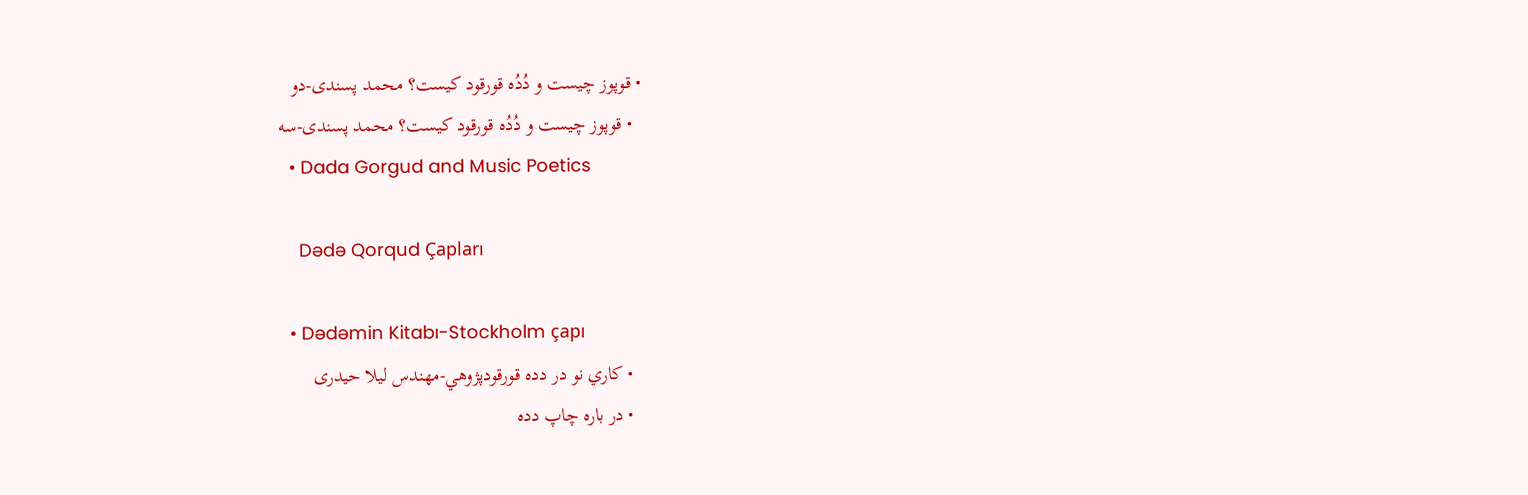• قوپوز چيست و دُدُه قورقود كيست؟ محمد پسندى-دو
  • قوپوز چيست و دُدُه قورقود كيست؟ محمد پسندى-سه
  • Dada Gorgud and Music Poetics

    Dədə Qorqud Çapları

  • Dədəmin Kitabı-Stockholm çapı
  • كاري نو در دده قورقودپژوهي-مهندس ليلا حيدری
  • در باره چاپ دده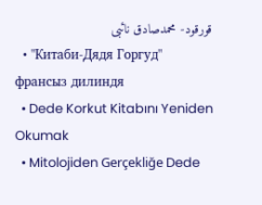قورقود- محمدصادق نائبی
  • "Китаби-Дядя Горгуд" франсыз дилиндя
  • Dede Korkut Kitabını Yeniden Okumak
  • Mitolojiden Gerçekliğe Dede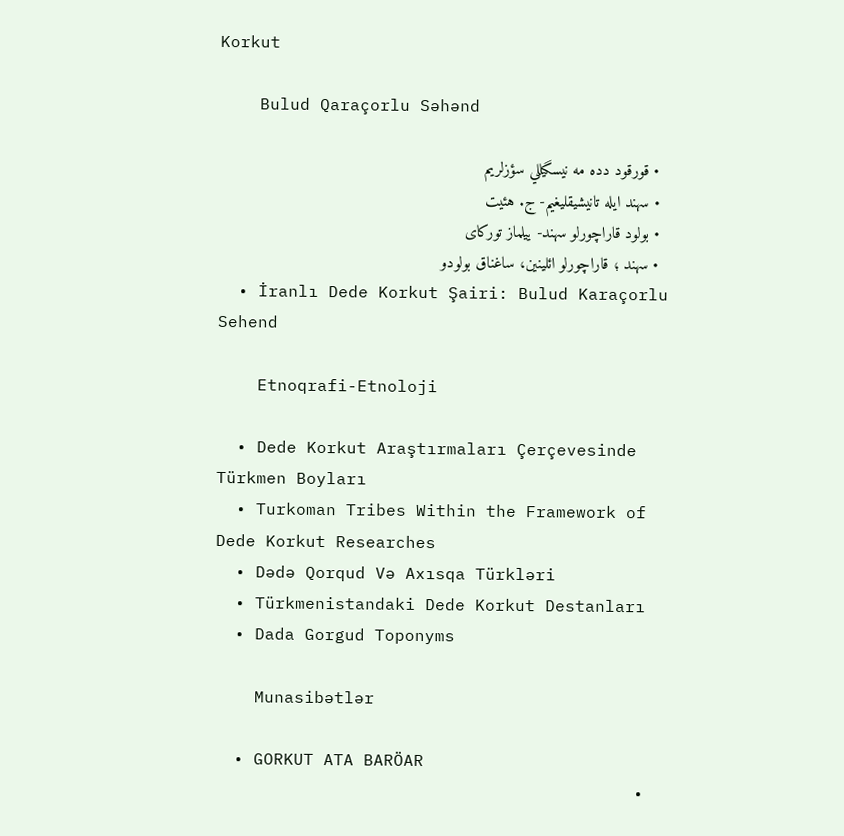Korkut

    Bulud Qaraçorlu Səhənd

  • قورقود دده مه نيسگيللي سؤزلريم
  • سهند ايله تانيشيقليغيم- ج. هئيت
  • بولود قاراچورلو سهند- ييلماز توركاى
  • سهند ؛ قاراچورلو ائلينين، ساغناق بولودو
  • İranlı Dede Korkut Şairi: Bulud Karaçorlu Sehend

    Etnoqrafi-Etnoloji

  • Dede Korkut Araştırmaları Çerçevesinde Türkmen Boyları
  • Turkoman Tribes Within the Framework of Dede Korkut Researches
  • Dədə Qorqud Və Axısqa Türkləri
  • Türkmenistandaki Dede Korkut Destanları
  • Dada Gorgud Toponyms

    Munasibətlər

  • GORKUT ATA BARÖAR
  •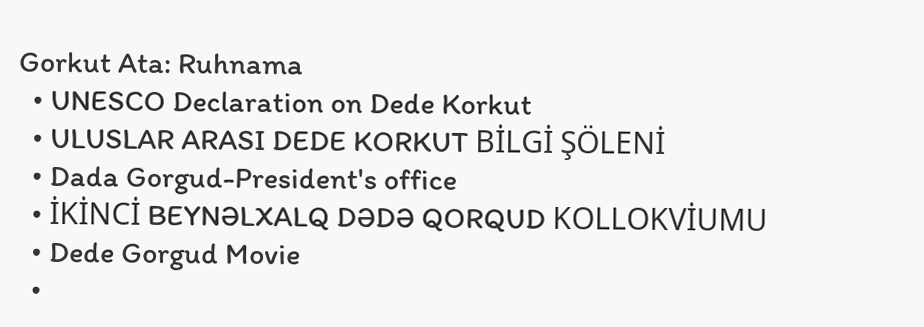Gorkut Ata: Ruhnama
  • UNESCO Declaration on Dede Korkut
  • ULUSLAR ARASI DEDE KORKUT BİLGİ ŞÖLENİ
  • Dada Gorgud-President's office
  • İKİNCİ BEYNƏLXALQ DƏDƏ QORQUD KOLLOKVİUMU
  • Dede Gorgud Movie
  •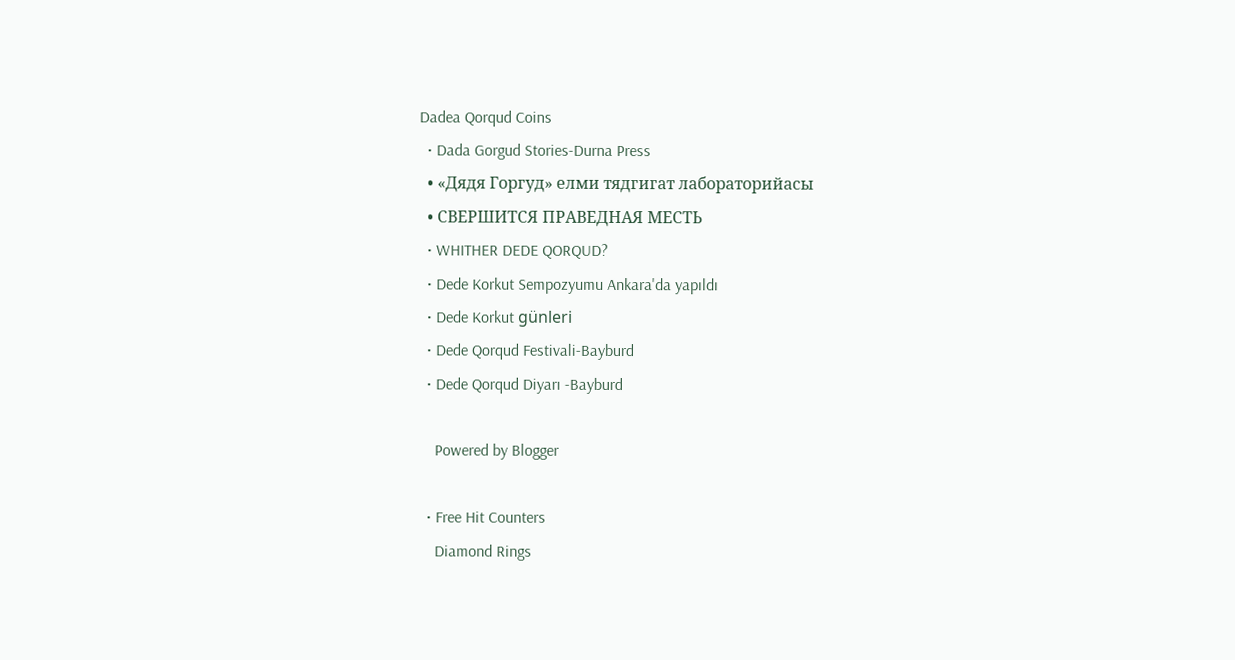Dadea Qorqud Coins
  • Dada Gorgud Stories-Durna Press
  • «Дядя Горгуд» елми тядгигат лабораторийасы
  • СВЕРШИТСЯ ПРАВЕДНАЯ МЕСТЬ
  • WHITHER DEDE QORQUD?
  • Dede Korkut Sempozyumu Ankara'da yapıldı
  • Dede Korkut günleri
  • Dede Qorqud Festivali-Bayburd
  • Dede Qorqud Diyarı -Bayburd

    Powered by Blogger

  • Free Hit Counters
    Diamond Rings